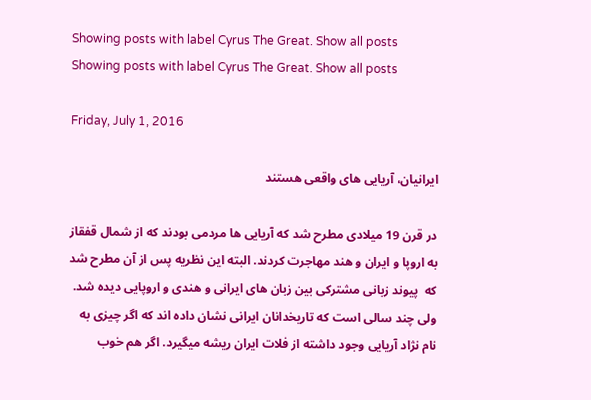Showing posts with label Cyrus The Great. Show all posts
Showing posts with label Cyrus The Great. Show all posts

Friday, July 1, 2016

ایرانیان، آریایی های واقعی هستند

در قرن 19 میلادی مطرح شد که آریایی ها مردمی بودند که از شمال قفقاز به اروپا و ایران و هند مهاجرت کردند. البته این نظریه پس از آن مطرح شد که  پیوند زبانی مشترکی بین زبان های ایرانی و هندی و اروپایی دیده شد. ولی چند سالی است که تاریخدانان ایرانی نشان داده اند که اگر چیزی به نام نژاد آریایی وجود داشته از فلات ایران ریشه میگیرد. اگر هم خوب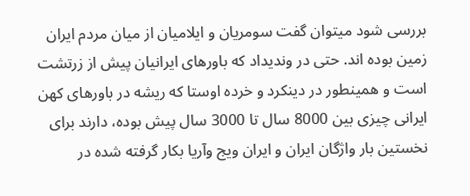بررسی شود میتوان گفت سومریان و ایلامیان از میان مردم ایران زمین بوده اند. حتی در وندیداد که باورهای ایرانیان پیش از زرتشت است و همینطور در دینکرد و خرده اوستا که ریشه در باورهای کهن ایرانی چیزی بین 8000 سال تا 3000 سال پیش بوده، دارند برای نخستین بار واژگان ایران و ایران ویج وآریا بکار گرفته شده در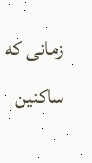زمانی که ساکنین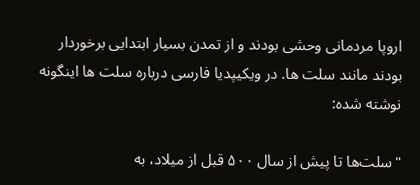اروپا مردمانی وحشی بودند و از تمدن بسیار ابتدایی برخوردار بودند مانند سلت ها. در ویکیپدیا فارسی درباره سلت ها اینگونه نوشته شده:

"سلت‌ها تا پیش از سال ۵۰۰ قبل از میلاد، به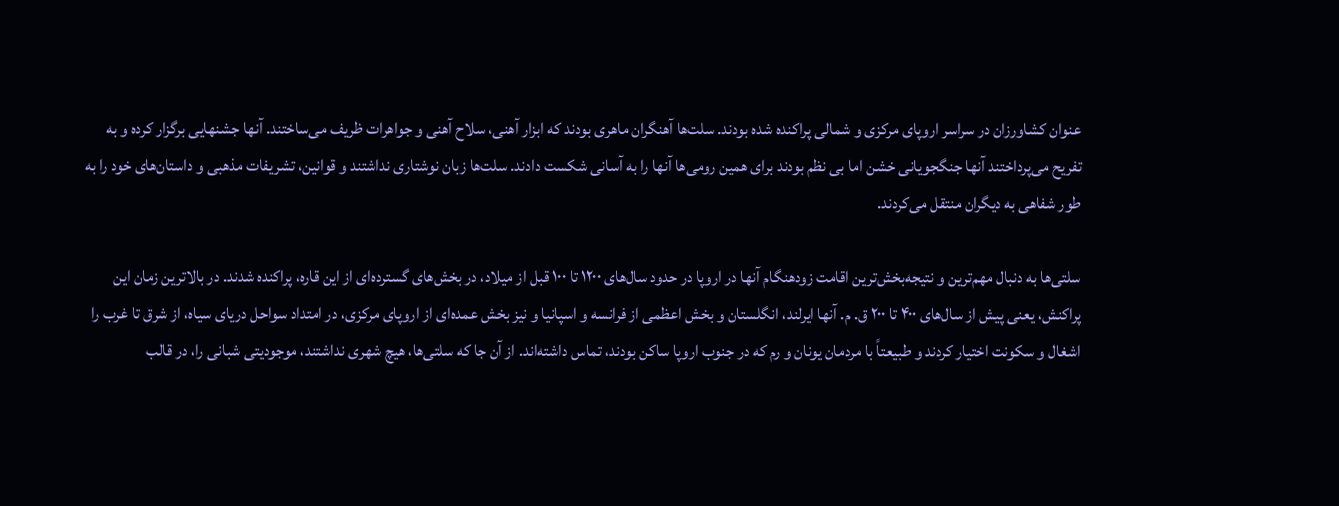عنوان کشاورزان در سراسر اروپای مرکزی و شمالی پراکنده شده بودند. سلت‌ها آهنگران ماهری بودند که ابزار آهنی، سلاح آهنی و جواهرات ظریف می‌ساختند. آنها جشنهایی برگزار کرده و به تفریح می‌پرداختند آنها جنگجویانی خشن اما بی نظم بودند برای همین رومی‌ها آنها را به آسانی شکست دادند. سلت‌ها زبان نوشتاری نداشتند و قوانین، تشریفات مذهبی و داستان‌های خود را به طور شفاهی به دیگران منتقل می‌کردند.

سلتی‌ها به دنبال مهم‌ترین و نتیجه‌بخش‌ترین اقامت زودهنگام آنها در اروپا در حدود سال‌های ۱۲۰۰ تا ۱۰۰ قبل از میلاد، در بخش‌های گسترده‌ای از این قاره، پراکنده شدند. در بالاترین زمان این پراکنش، یعنی پیش از سال‌های ۴۰۰ تا ۲۰۰ ق. م. آنها ایرلند، انگلستان و بخش اعظمی از فرانسه و اسپانیا و نیز بخش عمده‌ای از اروپای مرکزی، در امتداد سواحل دریای سیاه، از شرق تا غرب را اشغال و سکونت اختیار کردند و طبیعتاً با مردمان یونان و رم که در جنوب اروپا ساکن بودند، تماس داشته‌اند. از آن جا که سلتی‌ها، هیچ شهری نداشتند، موجودیتی شبانی را، در قالب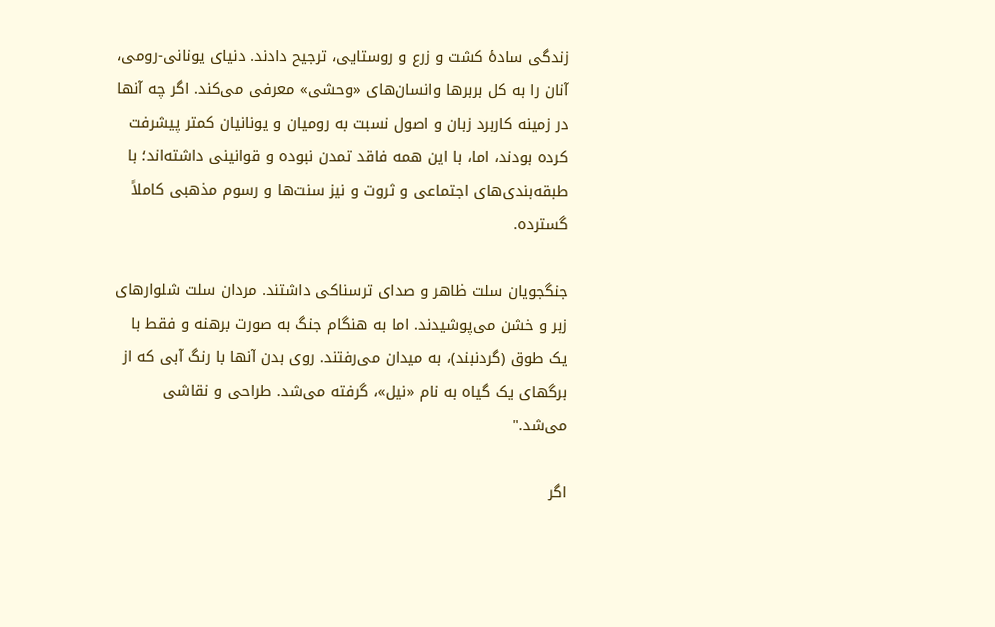زندگی سادهٔ کشت و زرع و روستایی، ترجیح دادند. دنیای یونانی-رومی، آنان را به کل بربرها وانسان‌های «وحشی» معرفی می‌کند. اگر چه آنها در زمینه کاربرد زبان و اصول نسبت به رومیان و یونانیان کمتر پیشرفت کرده بودند، اما، با این همه فاقد تمدن نبوده و قوانینی داشته‌اند؛ با طبقه‌بندی‌های اجتماعی و ثروت و نیز سنت‌ها و رسوم مذهبی کاملاً گسترده.

جنگجویان سلت ظاهر و صدای ترسناکی داشتند. مردان سلت شلوارهای زبر و خشن می‌پوشیدند. اما به هنگام جنگ به صورت برهنه و فقط با یک طوق (گردنبند)، به میدان می‌رفتند. روی بدن آنها با رنگ آبی که از برگهای یک گیاه به نام «نیل»، گرفته می‌شد. طراحی و نقاشی می‌شد."

اگر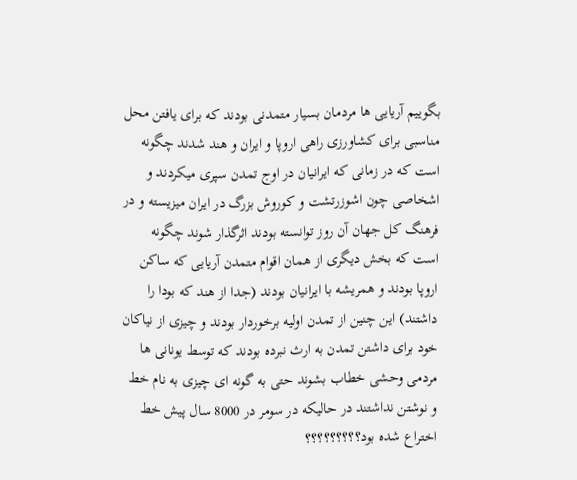بگوییم آریایی ها مردمان بسیار متمدنی بودند که برای یافتن محل مناسبی برای کشاورزی راهی اروپا و ایران و هند شدند چگونه است که در زمانی که ایرانیان در اوج تمدن سپری میکردند و اشخاصی چون اشوزرتشت و کوروش بزرگ در ایران میزیسته و در فرهنگ کل جهان آن روز توانسته بودند اثرگذار شوند چگونه است که بخش دیگری از همان اقوام متمدن آریایی که ساکن اروپا بودند و همریشه با ایرانیان بودند (جدا از هند که بودا را داشتند) این چنین از تمدن اولیه برخوردار بودند و چیزی از نیاکان خود برای داشتن تمدن به ارث نبرده بودند که توسط یونانی ها مردمی وحشی خطاب بشوند حتی به گونه ای چیزی به نام خط و نوشتن نداشتند در حالیکه در سومر در 8000 سال پیش خط اختراع شده بود؟؟؟؟؟؟؟؟؟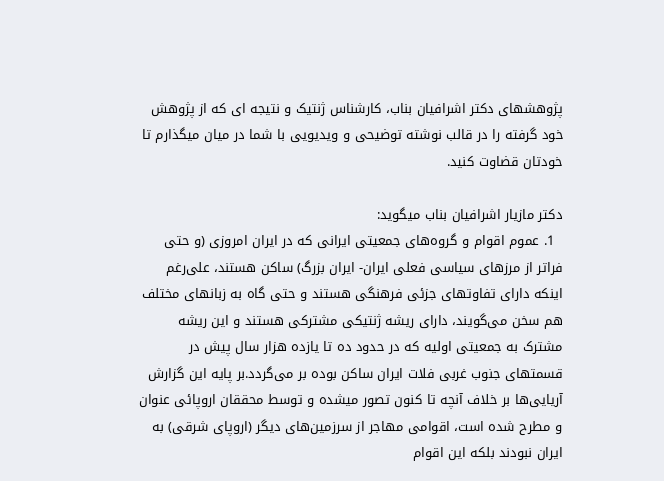پژوهشهای دکتر اشرافیان بناب، کارشناس ژنتیک و نتیجه ای که از پژوهش خود گرفته را در قالب نوشته توضیحی و ویدیویی با شما در میان میگذارم تا خودتان قضاوت کنید.

دکتر مازیار اشرافیان بناب میگوید:
  1. عموم اقوام و گروه‌های جمعیتی ایرانی که در ایران امروزی (و حتی فراتر از مرزهای سیاسی فعلی ایران- ایران بزرگ) ساکن هستند، علی‌رغم اینکه دارای تفاوتهای جزئی فرهنگی هستند و حتی گاه به زبانهای مختلف هم سخن می‌گویند، دارای ریشه ژنتیکی مشترکی هستند و این ریشه مشترک به جمعیتی اولیه که در حدود ده تا یازده هزار سال پیش در قسمتهای جنوب غربی فلات ایران ساکن بوده بر می‌گردد.بر پایه این گزارش آریایی‌ها بر خلاف آنچه تا کنون تصور میشده و توسط محققان اروپائی عنوان و مطرح شده است، اقوامی مهاجر از سرزمین‌های دیگر (اروپای شرقی) به ایران نبودند بلکه این اقوام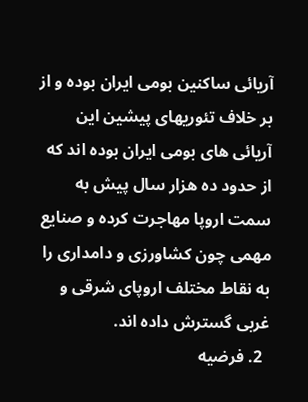آریائی ساکنین بومی ایران بوده و از بر خلاف تئوریهای پیشین این آریائی های بومی ایران بوده اند که از حدود ده هزار سال پیش به سمت اروپا مهاجرت کرده‌ و صنایع مهمی چون کشاورزی و دامداری را به نقاط مختلف اروپای شرقی و غربی گسترش داده اند.
  2. فرضیه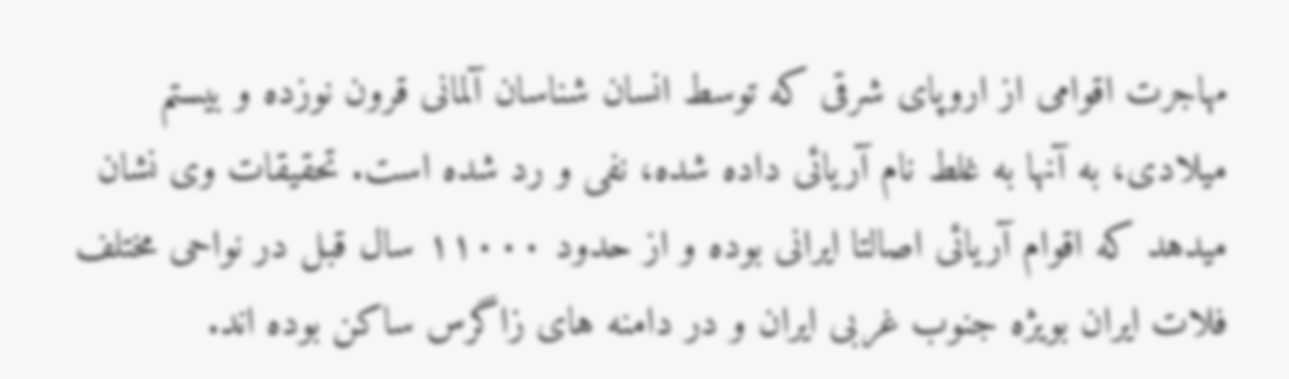مهاجرت اقوامی از اروپای شرقی که توسط انسان شناسان آلمانی قرون نوزده و بیستم میلادی، به آنها به غلط نام آریائی داده شده، نفی و رد شده است. تحقیقات وی نشان میدهد که اقوام آریائی اصالتا ایرانی بوده و از حدود ۱۱۰۰۰ سال قبل در نواحی مختلف فلات ایران بویژه جنوب غربی ایران و در دامنه های زاگرس ساکن بوده اند.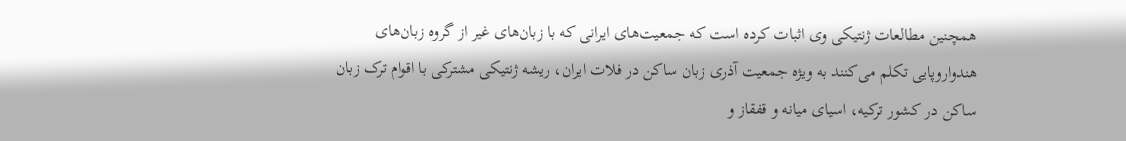همچنین مطالعات ژنتیکی وی اثبات کرده است که جمعیت‌های ایرانی که با زبان‌های غیر از گروه زبان‌های هندواروپایی تکلم می‌کنند به ویژه جمعیت آذری زبان ساکن در فلات ایران، ریشه ژنتیکی مشترکی با اقوام ترک زبان ساکن در کشور ترکیه، اسیای میانه و قفقاز و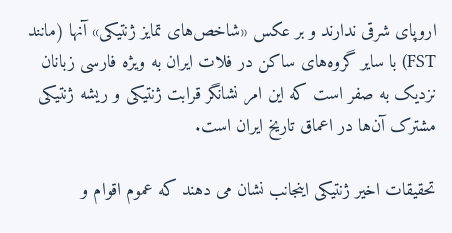اروپای شرقی ندارند و بر عکس «شاخص‌های تمایز ژنتیکی» آنها (مانند FST) با سایر گروه‌های ساکن در فلات ایران به ویژه فارسی زبانان نزدیک به صفر است که این امر نشانگر قرابت ژنتیکی و ریشه ژنتیکی مشترک آن‌ها در اعماق تاریخ ایران است.

تحقیقات اخیر ژنتیکی اینجانب نشان می دهند که عموم اقوام و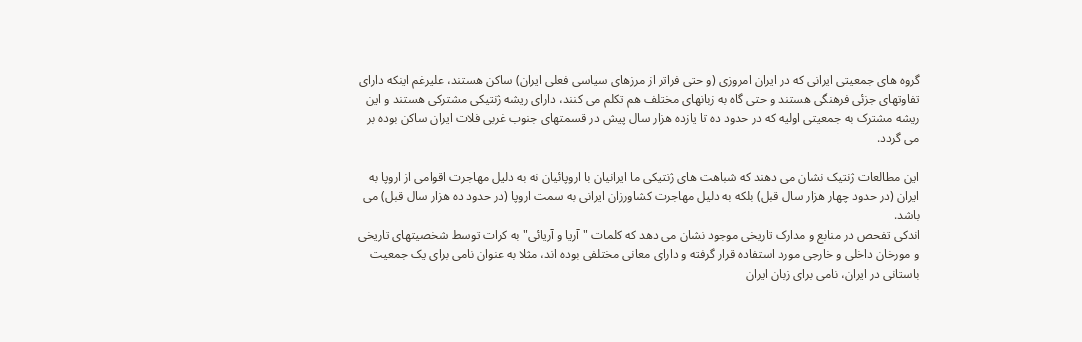گروه های جمعیتی ایرانی که در ایران امروزی (و حتی فراتر از مرزهای سیاسی فعلی ایران) ساکن هستند، علیرغم اینکه دارای تفاوتهای جزئی فرهنگی هستند و حتی گاه به زبانهای مختلف هم تکلم می کنند، دارای ریشه ژنتیکی مشترکی هستند و این ریشه مشترک به جمعیتی اولیه که در حدود ده تا یازده هزار سال پیش در قسمتهای جنوب غربی فلات ایران ساکن بوده بر می گردد.

این مطالعات ژنتیک نشان می دهند که شباهت های ژنتیکی ما ایرانیان با اروپائیان نه به دلیل مهاجرت اقوامی از اروپا به ایران (در حدود چهار هزار سال قبل) بلکه به دلیل مهاجرت کشاورزان ایرانی به سمت اروپا (در حدود ده هزار سال قبل) می باشد.
اندکی تفحص در منابع و مدارک تاریخی موجود نشان می دهد که کلمات "آریا و آریائی" به کرات توسط شخصیتهای تاریخی و مورخان داخلی و خارجی مورد استفاده قرار گرفته و دارای معانی مختلفی بوده اند، مثلا به عنوان نامی برای یک جمعیت باستانی در ایران، نامی برای زبان ایران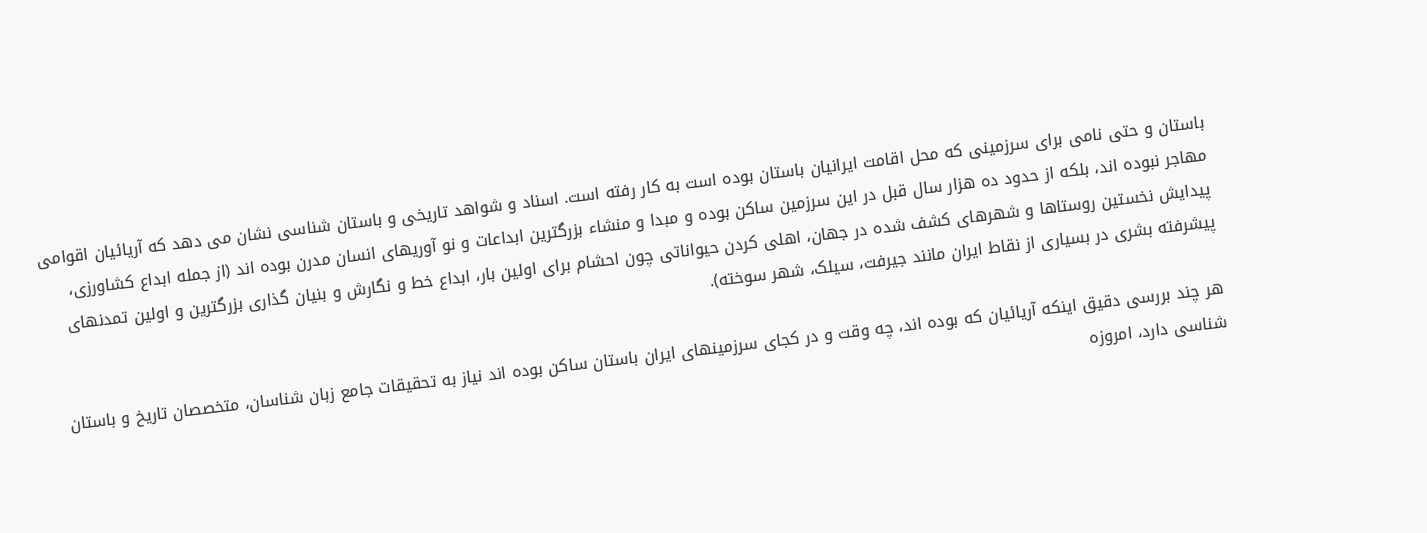باستان و حتی نامی برای سرزمینی که محل اقامت ایرانیان باستان بوده است به کار رفته است. اسناد و شواهد تاریخی و باستان شناسی نشان می دهد که آریائیان اقوامی مهاجر نبوده اند، بلکه از حدود ده هزار سال قبل در این سرزمین ساکن بوده و مبدا و منشاء بزرگترین ابداعات و نو آوریهای انسان مدرن بوده اند (از جمله ابداع کشاورزی، پیدایش نخستین روستاها و شهرهای کشف شده در جهان، اهلی کردن حیواناتی چون احشام برای اولین بار، ابداع خط و نگارش و بنیان گذاری بزرگترین و اولین تمدنهای پیشرفته بشری در بسیاری از نقاط ایران مانند جیرفت، سیلک، شهر سوخته).

هر چند بررسی دقیق اینکه آریائیان که بوده اند، چه وقت و در کجای سرزمینهای ایران باستان ساکن بوده اند نیاز به تحقیقات جامع زبان شناسان، متخصصان تاریخ و باستان شناسی دارد، امروزه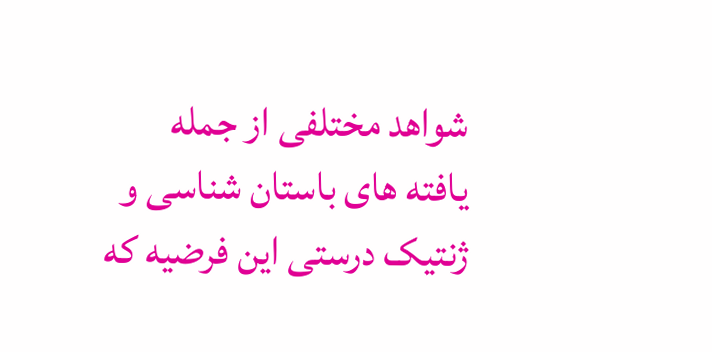شواهد مختلفی از جمله یافته های باستان شناسی و ژنتیک درستی این فرضیه که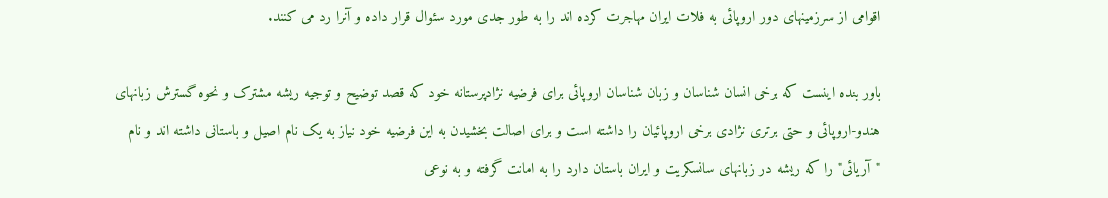اقوامی از سرزمینهای دور اروپائی به فلات ایران مهاجرت کرده اند را به طور جدی مورد سئوال قرار داده و آنرا رد می کنند.

باور بنده اینست که برخی انسان شناسان و زبان شناسان اروپائی برای فرضیه نژادپرستانه خود که قصد توضیح و توجیه ریشه مشترک و نحوه گسترش زبانهای هندو-اروپائی و حتی برتری نژادی برخی اروپائیان را داشته است و برای اصالت بخشیدن به این فرضیه خود نیاز به یک نام اصیل و باستانی داشته اند و نام "آریائی" را که ریشه در زبانهای سانسکریت و ایران باستان دارد را به امانت گرفته و به نوعی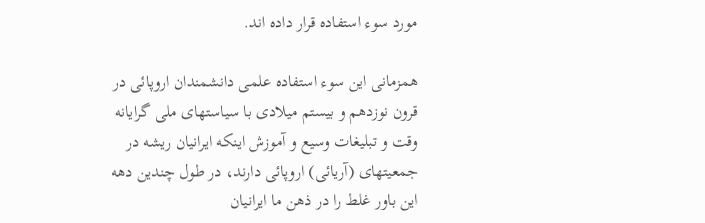مورد سوء استفاده قرار داده اند.

همزمانی این سوء استفاده علمی دانشمندان اروپائی در قرون نوزدهم و بیستم میلادی با سیاستهای ملی گرایانه وقت و تبلیغات وسیع و آموزش اینکه ایرانیان ریشه در جمعیتهای (آریائی) اروپائی دارند، در طول چندین دهه این باور غلط را در ذهن ما ایرانیان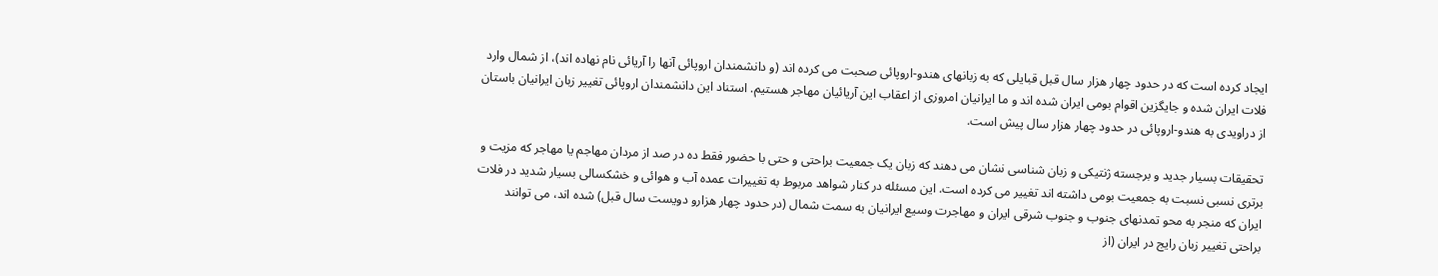ایجاد کرده است که در حدود چهار هزار سال قبل قبایلی که به زبانهای هندو-اروپائی صحبت می کرده اند (و دانشمندان اروپائی آنها را آریائی نام نهاده اند)، از شمال وارد فلات ایران شده و جایگزین اقوام بومی ایران شده اند و ما ایرانیان امروزی از اعقاب این آریائیان مهاجر هستیم. استناد این دانشمندان اروپائی تغییر زبان ایرانیان باستان از دراویدی به هندو-اروپائی در حدود چهار هزار سال پیش است.

تحقیقات بسیار جدید و برجسته ژنتیکی و زبان شناسی نشان می دهند که زبان یک جمعیت براحتی و حتی با حضور فقط ده در صد از مردان مهاجم یا مهاجر که مزیت و برتری نسبی نسبت به جمعیت بومی داشته اند تغییر می کرده است. این مسئله در کنار شواهد مربوط به تغییرات عمده آب و هوائی و خشکسالی بسیار شدید در فلات ایران که منجر به محو تمدنهای جنوب و جنوب شرقی ایران و مهاجرت وسیع ایرانیان به سمت شمال (در حدود چهار هزارو دویست سال قبل) شده اند، می توانند براحتی تغییر زبان رایج در ایران (از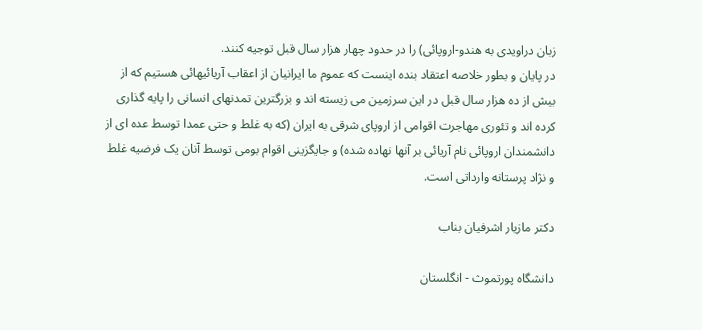زبان دراویدی به هندو-اروپائی) را در حدود چهار هزار سال قبل توجیه کنند.
در پایان و بطور خلاصه اعتقاد بنده اینست که عموم ما ایرانیان از اعقاب آریائیهائی هستیم که از بیش از ده هزار سال قبل در این سرزمین می زیسته اند و بزرگترین تمدنهای انسانی را پایه گذاری کرده اند و تئوری مهاجرت اقوامی از اروپای شرقی به ایران (که به غلط و حتی عمدا توسط عده ای از دانشمندان اروپائی نام آریائی بر آنها نهاده شده) و جایگزینی اقوام بومی توسط آنان یک فرضیه غلط و نژاد پرستانه وارداتی است.

دکتر مازیار اشرفیان بناب

دانشگاه پورتموث - انگلستان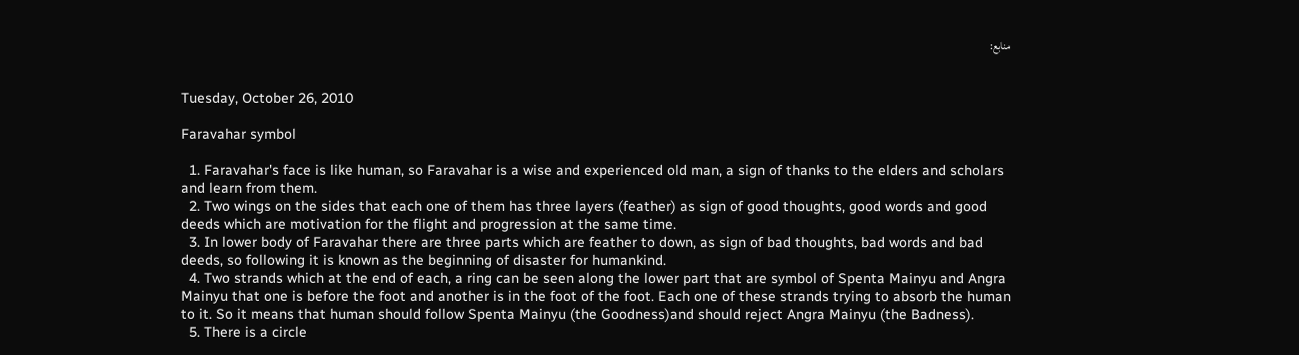منابع:


Tuesday, October 26, 2010

Faravahar symbol

  1. Faravahar's face is like human, so Faravahar is a wise and experienced old man, a sign of thanks to the elders and scholars and learn from them.
  2. Two wings on the sides that each one of them has three layers (feather) as sign of good thoughts, good words and good deeds which are motivation for the flight and progression at the same time.
  3. In lower body of Faravahar there are three parts which are feather to down, as sign of bad thoughts, bad words and bad deeds, so following it is known as the beginning of disaster for humankind.
  4. Two strands which at the end of each, a ring can be seen along the lower part that are symbol of Spenta Mainyu and Angra Mainyu that one is before the foot and another is in the foot of the foot. Each one of these strands trying to absorb the human to it. So it means that human should follow Spenta Mainyu (the Goodness)and should reject Angra Mainyu (the Badness).
  5. There is a circle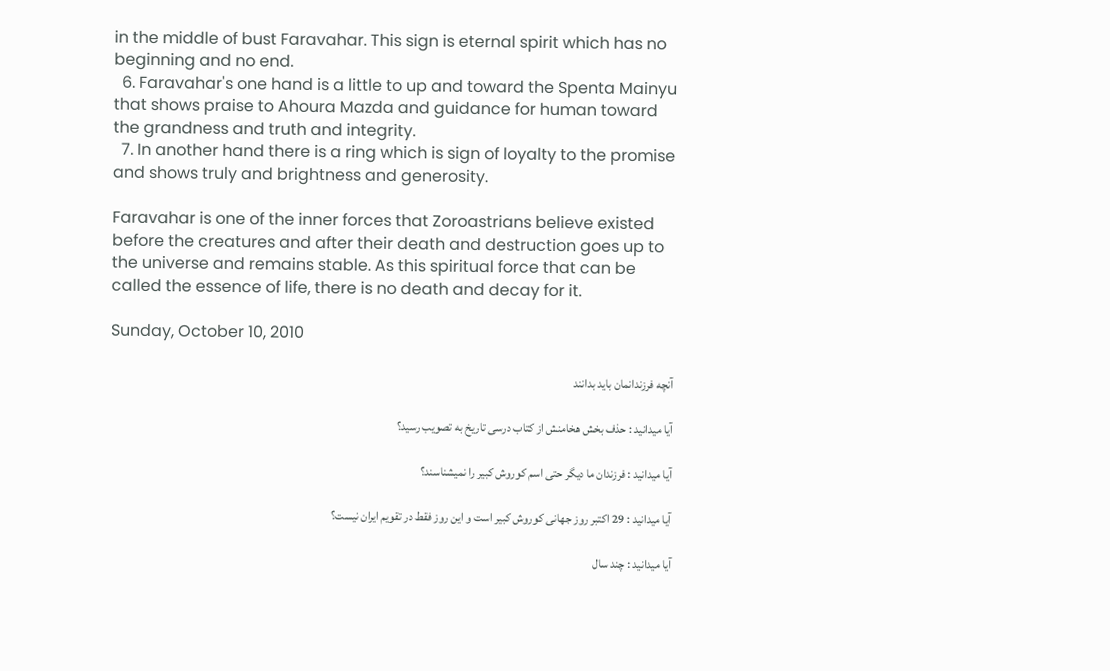in the middle of bust Faravahar. This sign is eternal spirit which has no beginning and no end.
  6. Faravahar's one hand is a little to up and toward the Spenta Mainyu that shows praise to Ahoura Mazda and guidance for human toward the grandness and truth and integrity.
  7. In another hand there is a ring which is sign of loyalty to the promise and shows truly and brightness and generosity.

Faravahar is one of the inner forces that Zoroastrians believe existed before the creatures and after their death and destruction goes up to the universe and remains stable. As this spiritual force that can be called the essence of life, there is no death and decay for it.

Sunday, October 10, 2010

آنچه فرزندانمان بايد بدانند

آیا میدانید : حذف بخش هخامنش از کتاب درسی تاریخ به تصویب رسید؟

آیا میدانید : فرزندان ما دیگر حتی اسم کوروش کبیر را نمیشناسند؟

آیا میدانید : 29 اکتبر روز جهانی کوروش کبیر است و این روز فقط در تقویم ایران نیست؟

آیا میدانید : چند سال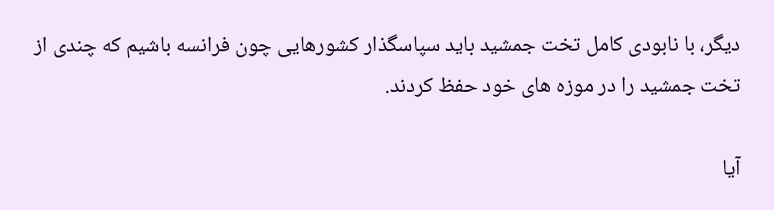دیگر، با نابودی کامل تخت جمشید باید سپاسگذار کشورهایی چون فرانسه باشیم که چندی از تخت جمشید را در موزه های خود حفظ کردند.

آیا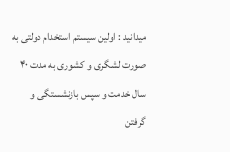میدانید : اولین سیستم استخدام دولتی به صورت لشگری و کشوری به مدت ۴۰ سال خدمت و سپس بازنشستگی و گرفتن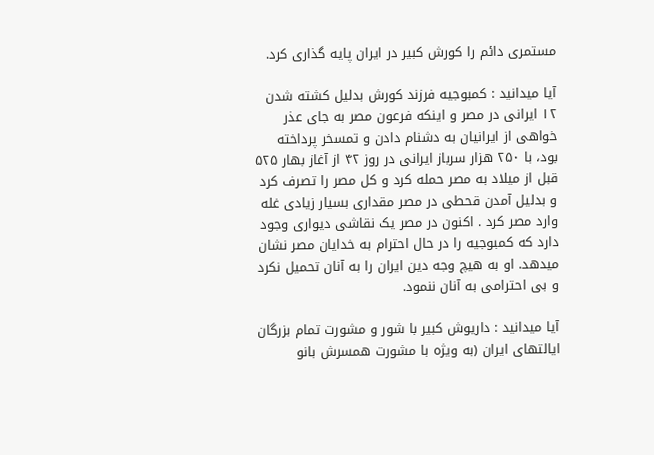مستمری دائم را کورش کبیر در ایران پایه گذاری کرد.

آیا میدانید : کمبوجيه فرزند کورش بدلیل کشته شدن ۱۲ ایرانی در مصر و اینکه فرعون مصر به جای عذر خواهی از ایرانیان به دشنام دادن و تمسخر پرداخته بود، با ۲۵۰ هزار سرباز ایرانی در روز ۴۲ از آغاز بهار ۵۲۵ قبل از میلاد به مصر حمله کرد و کل مصر را تصرف کرد و بدلیل آمدن قحطی در مصر مقداری بسیار زیادی غله وارد مصر کرد . اکنون در مصر یک نقاشی دیواری وجود دارد که کمبوجیه را در حال احترام به خدایان مصر نشان میدهد. او به هیچ وجه دین ایران را به آنان تحمیل نکرد و بی احترامی به آنان ننمود.

آیا میدانید : داریوش کبیر با شور و مشورت تمام بزرگان ایالتهای ایران (به ویژه با مشورت همسرش بانو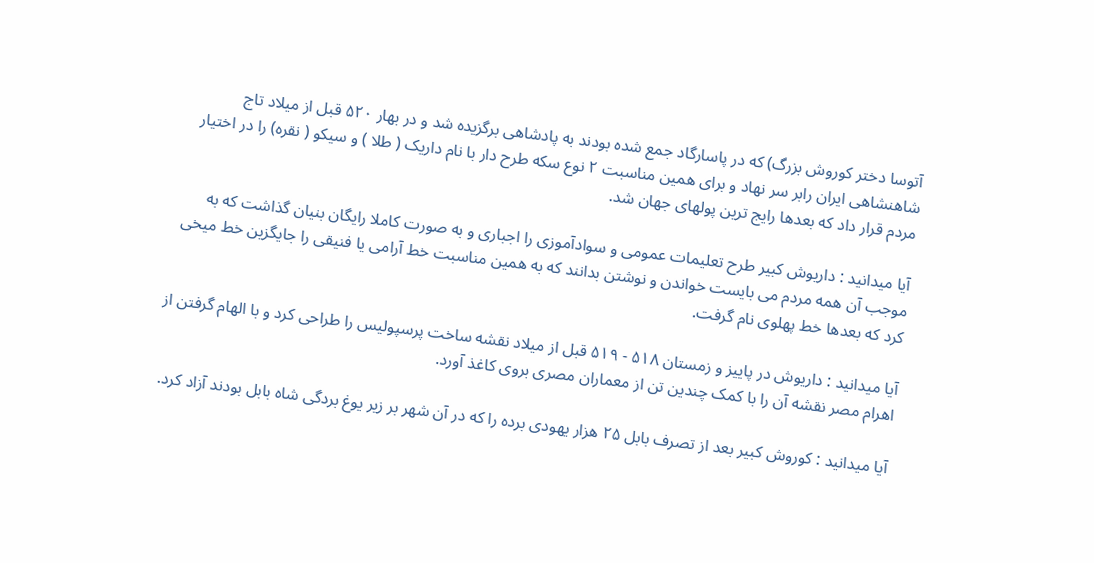آتوسا دختر کوروش بزرگ) که در پاسارگاد جمع شده بودند به پادشاهی برگزیده شد و در بهار ۵۲۰ قبل از میلاد تاج شاهنشاهی ایران رابر سر نهاد و برای همین مناسبت ۲ نوع سکه طرح دار با نام داریک ( طلا ) و سیکو ( نقره) را در اختیار مردم قرار داد که بعدها رایج ترین پولهای جهان شد.

آیا میدانید : داریوش کبیر طرح تعلیمات عمومی و سوادآموزی را اجباری و به صورت کاملا رایگان بنیان گذاشت که به موجب آن همه مردم می بایست خواندن و نوشتن بدانند که به همین مناسبت خط آرامی یا فنیقی را جایگزین خط میخی کرد که بعدها خط پهلوی نام گرفت.

آیا میدانید : داریوش در پاییز و زمستان ۵۱۸ - ۵۱۹ قبل از میلاد نقشه ساخت پرسپولیس را طراحی کرد و با الهام گرفتن از اهرام مصر نقشه آن را با کمک چندین تن از معماران مصری بروی کاغذ آورد.

آیا میدانید : کوروش کبير بعد از تصرف بابل ۲۵ هزار یهودی برده را که در آن شهر بر زیر یوغ بردگی شاه بابل بودند آزاد کرد.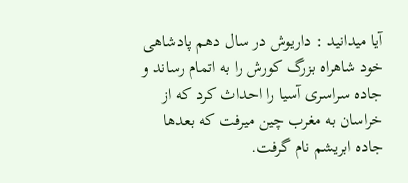آیا میدانید : داریوش در سال دهم پادشاهی خود شاهراه بزرگ کورش را به اتمام رساند و جاده سراسری آسیا را احداث کرد که از خراسان به مغرب چین میرفت که بعدها جاده ابریشم نام گرفت.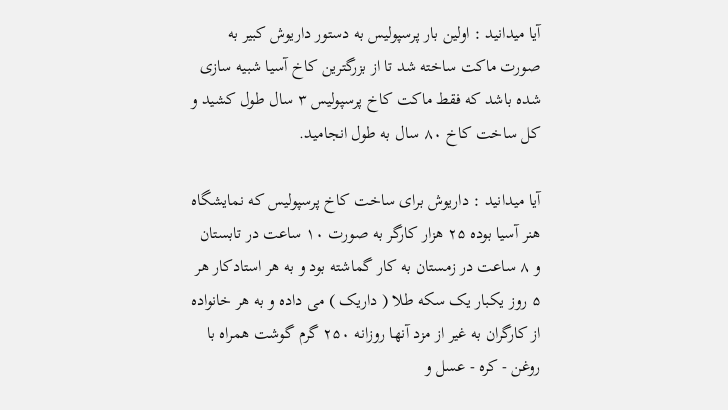آیا میدانید : اولین بار پرسپولیس به دستور داریوش کبیر به صورت ماکت ساخته شد تا از بزرگترین کاخ آسیا شبیه سازی شده باشد که فقط ماکت کاخ پرسپولیس ۳ سال طول کشید و کل ساخت کاخ ۸۰ سال به طول انجامید.

آیا میدانید : داریوش برای ساخت کاخ پرسپولیس که نمایشگاه هنر آسیا بوده ۲۵ هزار کارگر به صورت ۱۰ ساعت در تابستان و ۸ ساعت در زمستان به کار گماشته بود و به هر استادکار هر ۵ روز یکبار یک سکه طلا ( داریک ) می داده و به هر خانواده از کارگران به غیر از مزد آنها روزانه ۲۵۰ گرم گوشت همراه با روغن - کره - عسل و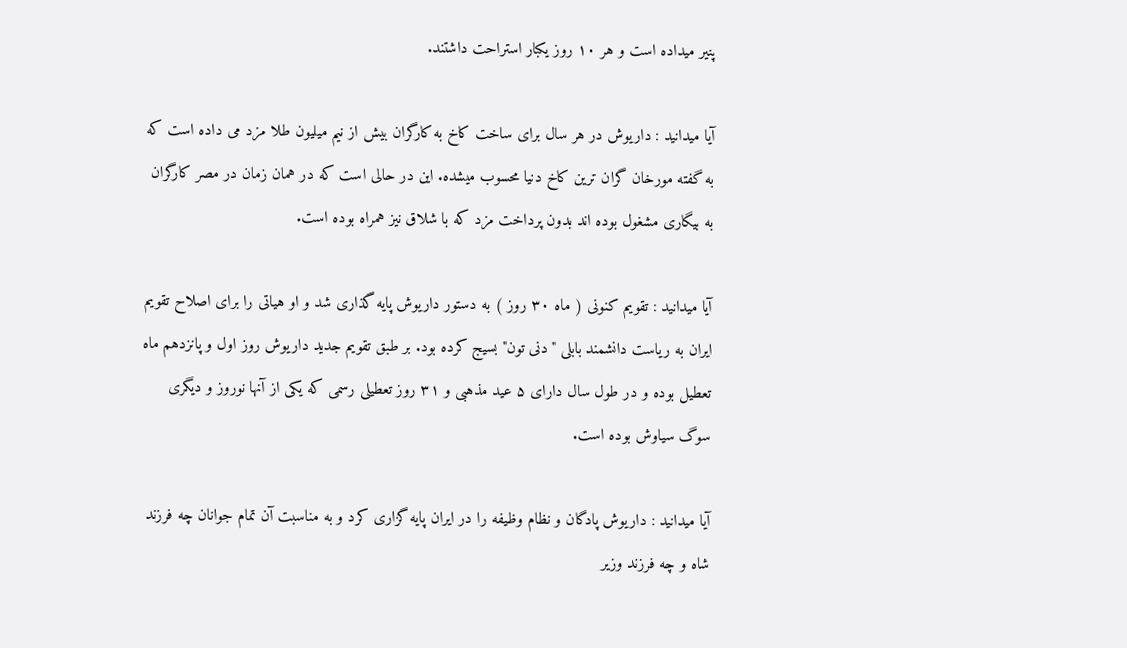پنیر میداده است و هر ۱۰ روز یکبار استراحت داشتند.

آیا میدانید : داریوش در هر سال برای ساخت کاخ به کارگران بیش از نیم میلیون طلا مزد می داده است که به گفته مورخان گران ترین کاخ دنیا محسوب میشده. این در حالی است که در همان زمان در مصر کارگران به بیگاری مشغول بوده اند بدون پرداخت مزد که با شلاق نیز همراه بوده است.

آیا میدانید : تقویم کنونی ( ماه ۳۰ روز ) به دستور داریوش پایه گذاری شد و او هیاتی را برای اصلاح تقویم ایران به ریاست دانشمند بابلی "دنی تون" بسیج کرده بود. بر طبق تقویم جدید داریوش روز اول و پانزدهم ماه تعطیل بوده و در طول سال دارای ۵ عید مذهبی و ۳۱ روز تعطیلی رسمی که یکی از آنها نوروز و دیگری سوگ سیاوش بوده است.

آیا میدانید : داریوش پادگان و نظام وظیفه را در ایران پایه گزاری کرد و به مناسبت آن تمام جوانان چه فرزند شاه و چه فرزند وزیر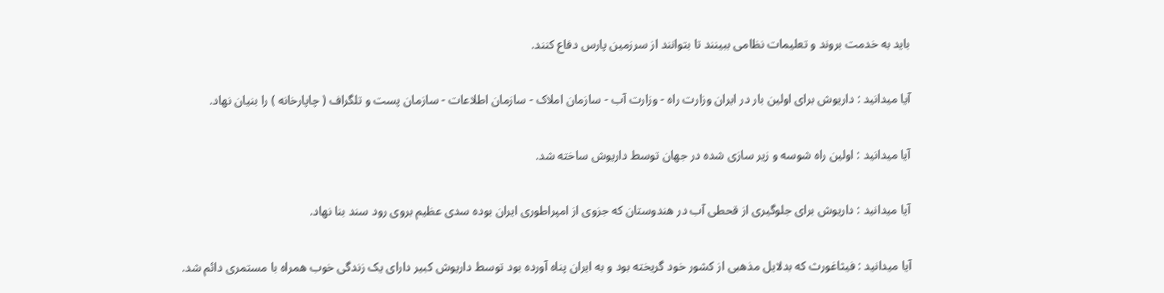باید به خدمت بروند و تعلیمات نظامی ببینند تا بتوانند از سرزمین پارس دفاع کنند.

آیا میدانید : داریوش برای اولین بار در ایران وزارت راه - وزارت آب - سازمان املاک - سازمان اطلاعات - سازمان پست و تلگراف ( چاپارخانه ) را بنیان نهاد.

آیا میدانید : اولین راه شوسه و زیر سازی شده در جهان توسط داریوش ساخته شد.

آیا میدانید : داریوش برای جلوگیری از قحطی آب در هندوستان که جزوی از امپراطوری ایران بوده سدی عظیم بروی رود سند بنا نهاد.

آیا میدانید : فیثاغورث که بدلایل مذهبی از کشور خود گریخته بود و به ایران پناه آورده بود توسط داریوش کبیر دارای یک زندگی خوب همراه با مستمری دائم شد.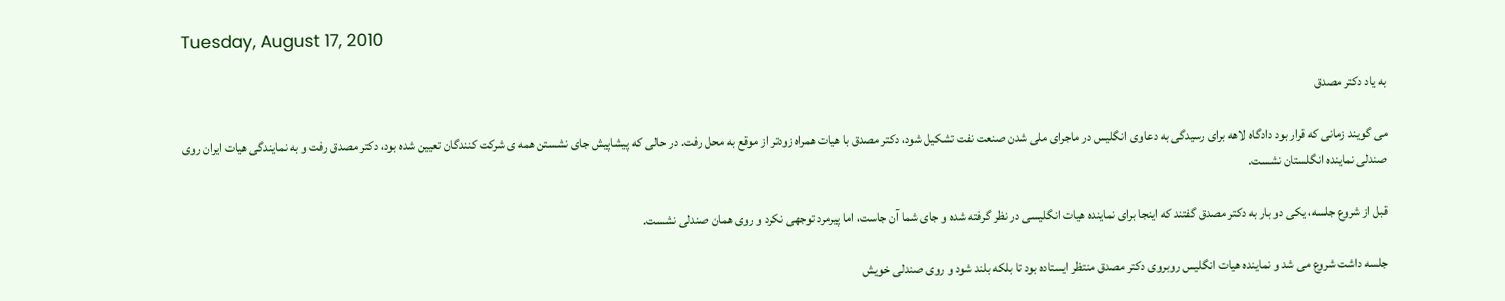Tuesday, August 17, 2010

به یاد دکتر مصدق

می گویند زمانی که قرار بود دادگاه لاهه برای رسیدگی به دعاوی انگلیس در ماجرای ملی شدن صنعت نفت تشکیل شود، دکتر مصدق با هیات همراه زودتر از موقع به محل رفت. در حالی که پیشاپیش جای نشستن همه ی شرکت کنندگان تعیین شده بود، دکتر مصدق رفت و به نمایندگی هیات ایران روی صندلی نماینده انگلستان نشست.

قبل از شروع جلسه، یکی دو بار به دکتر مصدق گفتند که اینجا برای نماینده هیات انگلیسی در نظر گرفته شده و جای شما آن جاست، اما پیرمرد توجهی نکرد و روی همان صندلی نشست.

جلسه داشت شروع می شد و نماینده هیات انگلیس روبروی دکتر مصدق منتظر ایستاده بود تا بلکه بلند شود و روی صندلی خویش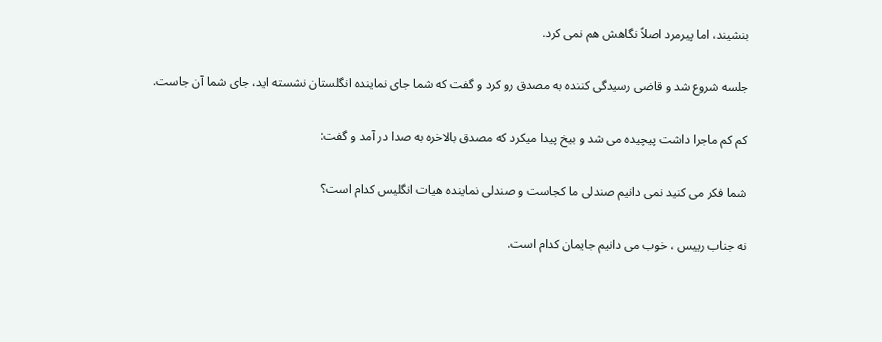بنشیند، اما پیرمرد اصلاً نگاهش هم نمی کرد.

جلسه شروع شد و قاضی رسیدگی کننده به مصدق رو کرد و گفت که شما جای نماینده انگلستان نشسته اید، جای شما آن جاست.

کم کم ماجرا داشت پیچیده می شد و بیخ پیدا میکرد که مصدق بالاخره به صدا در آمد و گفت:

شما فکر می کنید نمی دانیم صندلی ما کجاست و صندلی نماینده هیات انگلیس کدام است؟

نه جناب رییس ، خوب می دانیم جایمان کدام است.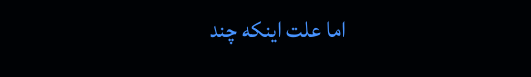اما علت اینکه چند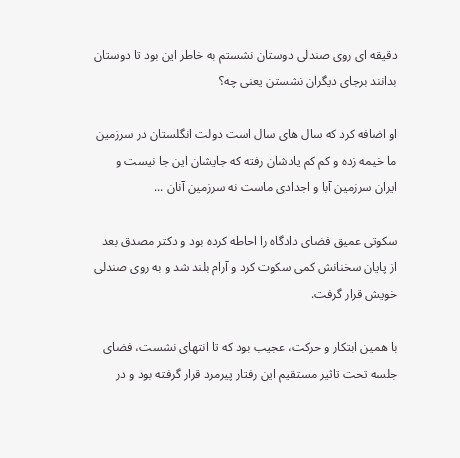دقیقه ای روی صندلی دوستان نشستم به خاطر این بود تا دوستان بدانند برجای دیگران نشستن یعنی چه؟

او اضافه کرد که سال های سال است دولت انگلستان در سرزمین ما خیمه زده و کم کم یادشان رفته که جایشان این جا نیست و ایران سرزمین آبا و اجدادی ماست نه سرزمین آنان ...

سکوتی عمیق فضای دادگاه را احاطه کرده بود و دکتر مصدق بعد از پایان سخنانش کمی سکوت کرد و آرام بلند شد و به روی صندلی خویش قرار گرفت.

با همین ابتکار و حرکت، عجیب بود که تا انتهای نشست، فضای جلسه تحت تاثیر مستقیم این رفتار پیرمرد قرار گرفته بود و در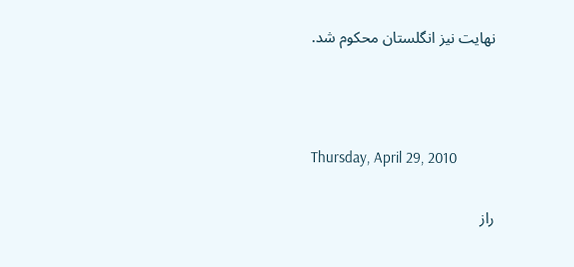نهایت نیز انگلستان محکوم شد.



Thursday, April 29, 2010

راز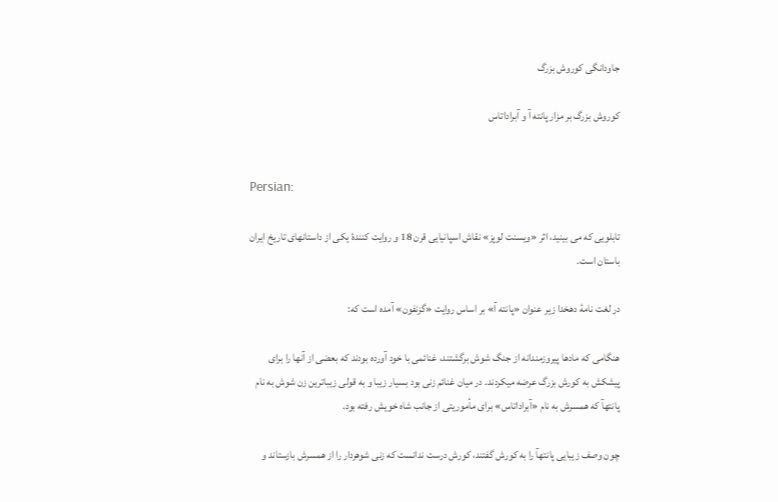جاودانگی کوروش بزرگ

كوروش بزرگ بر مزار پانته آ و آبراداتاس


Persian:

تابلویی که می بینید، اثر «ویسنت لوپز» نقاش اسپانیایی قرن 18 و روایت کنندۀ یکی از داستانهای تاریخ ایران باستان است.

در لغت نامۀ دهخدا زیر عنوان «پانته آ» بر اساس روایت «گزنفون» آمده است که:

هنگامی که مادها پیروزمندانه از جنگ شوش برگشتند، غنائمی با خود آورده بودند که بعضی از آنها را برای پیشکش به کورش بزرگ عرضه میکردند. در میان غنائم زنی بود بسیار زیبا و به قولی زیباترین زن شوش به نام پانتهآ که همسرش به نام «آبراداتاس» برای مأموریتی از جانب شاه خویش رفته بود.

چون وصف زیبایی پانتهآ را به کورش گفتند، کورش درست ندانست که زنی شوهردار را از همسرش بازستاند و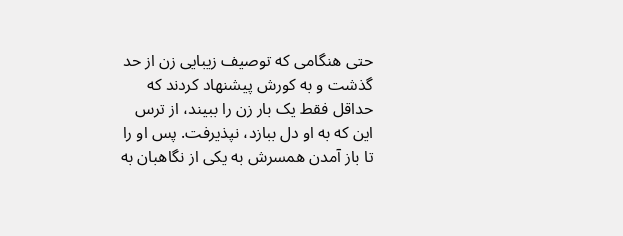حتی هنگامی که توصیف زیبایی زن از حد گذشت و به کورش پیشنهاد کردند که حداقل فقط یک بار زن را ببیند، از ترس این که به او دل ببازد، نپذیرفت. پس او را تا باز آمدن همسرش به یکی از نگاهبان به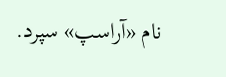نام «آراسپ» سپرد.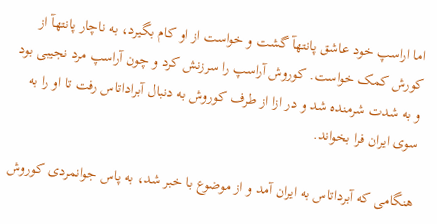اما اراسپ خود عاشق پانتهآ گشت و خواست از او کام بگیرد، به ناچار پانتهآ از کورش کمک خواست. کوروش آراسپ را سرزنش کرد و چون آراسپ مرد نجیبی بود و به شدت شرمنده شد و در ازا از طرف کوروش به دنبال آبراداتاس رفت تا او را به سوی ایران فرا بخواند.

هنگامی که آبرداتاس به ایران آمد و از موضوع با خبر شد، به پاس جوانمردی کوروش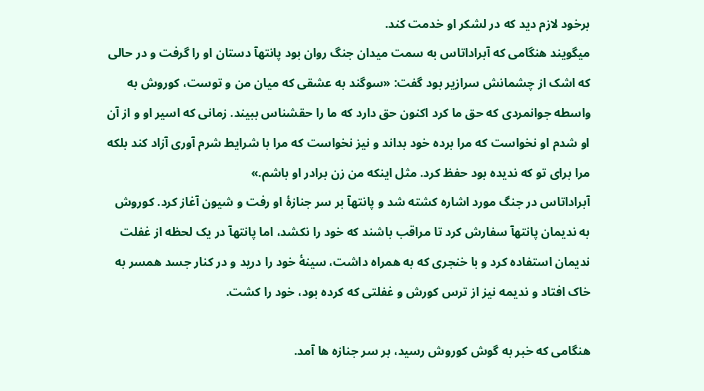برخود لازم دید که در لشکر او خدمت کند.
میگویند هنگامی که آبراداتاس به سمت میدان جنگ روان بود پانتهآ دستان او را گرفت و در حالی که اشک از چشمانش سرازیر بود گفت: «سوگند به عشقی که میان من و توست، کوروش به واسطه جوانمردی که حق ما کرد اکنون حق دارد که ما را حقشناس ببیند. زمانی که اسیر او و از آن او شدم او نخواست که مرا برده خود بداند و نیز نخواست که مرا با شرایط شرم آوری آزاد کند بلکه مرا برای تو که ندیده بود حفظ کرد. مثل اینکه من زن برادر او باشم.»
آبراداتاس در جنگ مورد اشاره کشته شد و پانتهآ بر سر جنازۀ او رفت و شیون آغاز کرد. کوروش به ندیمان پانتهآ سفارش کرد تا مراقب باشند که خود را نکشد، اما پانتهآ در یک لحظه از غفلت ندیمان استفاده کرد و با خنجری که به همراه داشت، سینۀ خود را درید و در کنار جسد همسر به خاک افتاد و ندیمه نیز از ترس کورش و غفلتی که کرده بود، خود را کشت.

هنگامی که خبر به گوش کوروش رسید، بر سر جنازه ها آمد.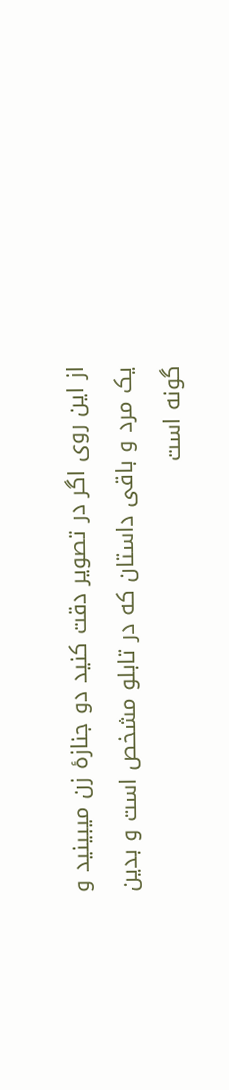از این روی اگر در تصویر دقت کنید دو جنازۀ زن میبینید و یک مرد و باقی داستان که در تابلو مشخص است و بدین گونه است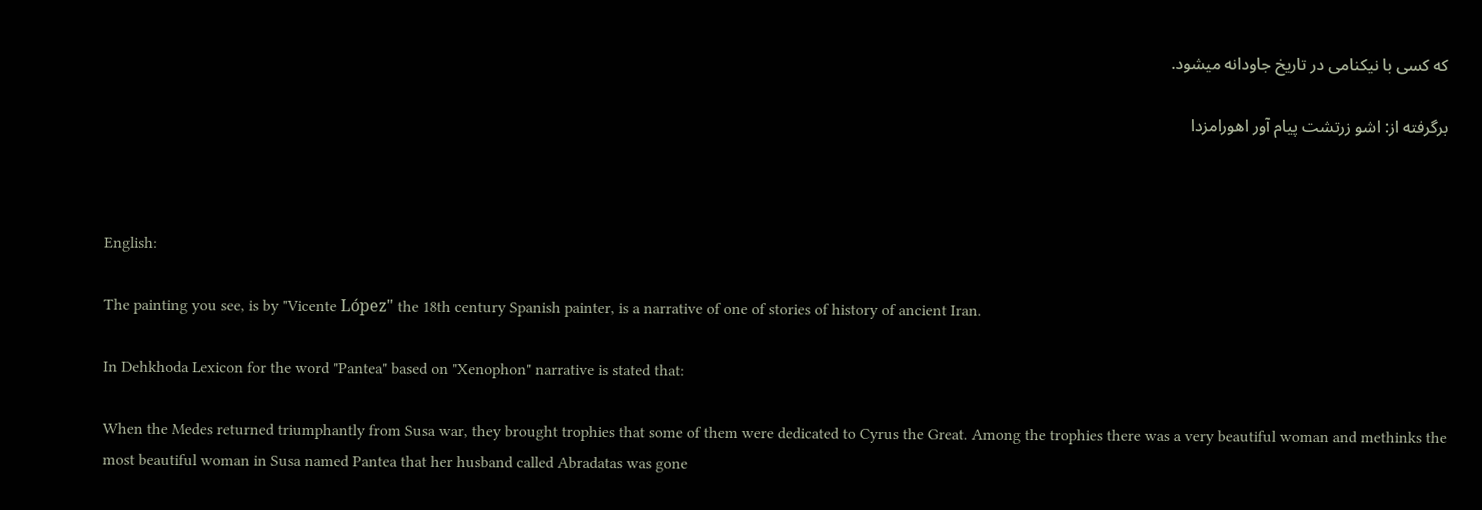که کسی با نیکنامی در تاریخ جاودانه میشود.

برگرفته از: اشو زرتشت پیام آور اهورامزدا



English:

The painting you see, is by "Vicente López" the 18th century Spanish painter, is a narrative of one of stories of history of ancient Iran.

In Dehkhoda Lexicon for the word "Pantea" based on "Xenophon" narrative is stated that:

When the Medes returned triumphantly from Susa war, they brought trophies that some of them were dedicated to Cyrus the Great. Among the trophies there was a very beautiful woman and methinks the most beautiful woman in Susa named Pantea that her husband called Abradatas was gone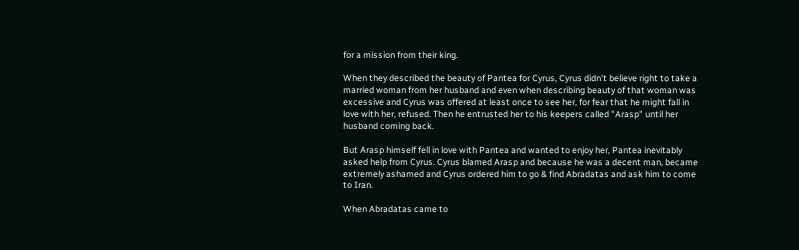for a mission from their king.

When they described the beauty of Pantea for Cyrus, Cyrus didn't believe right to take a married woman from her husband and even when describing beauty of that woman was excessive and Cyrus was offered at least once to see her, for fear that he might fall in love with her, refused. Then he entrusted her to his keepers called "Arasp" until her husband coming back.

But Arasp himself fell in love with Pantea and wanted to enjoy her, Pantea inevitably asked help from Cyrus. Cyrus blamed Arasp and because he was a decent man, became extremely ashamed and Cyrus ordered him to go & find Abradatas and ask him to come to Iran.

When Abradatas came to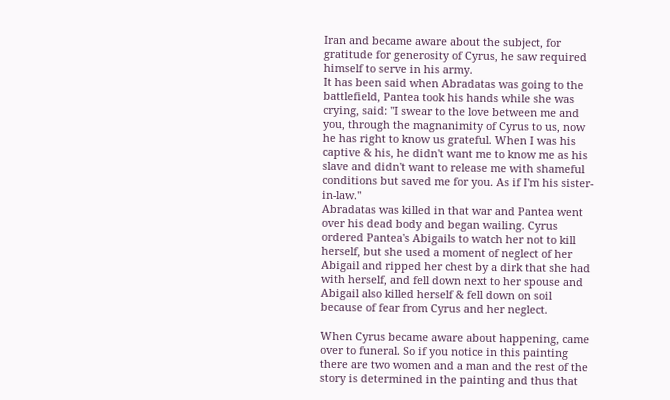Iran and became aware about the subject, for gratitude for generosity of Cyrus, he saw required himself to serve in his army.
It has been said when Abradatas was going to the battlefield, Pantea took his hands while she was crying, said: "I swear to the love between me and you, through the magnanimity of Cyrus to us, now he has right to know us grateful. When I was his captive & his, he didn't want me to know me as his slave and didn't want to release me with shameful conditions but saved me for you. As if I'm his sister-in-law."
Abradatas was killed in that war and Pantea went over his dead body and began wailing. Cyrus ordered Pantea's Abigails to watch her not to kill herself, but she used a moment of neglect of her Abigail and ripped her chest by a dirk that she had with herself, and fell down next to her spouse and Abigail also killed herself & fell down on soil because of fear from Cyrus and her neglect.

When Cyrus became aware about happening, came over to funeral. So if you notice in this painting there are two women and a man and the rest of the story is determined in the painting and thus that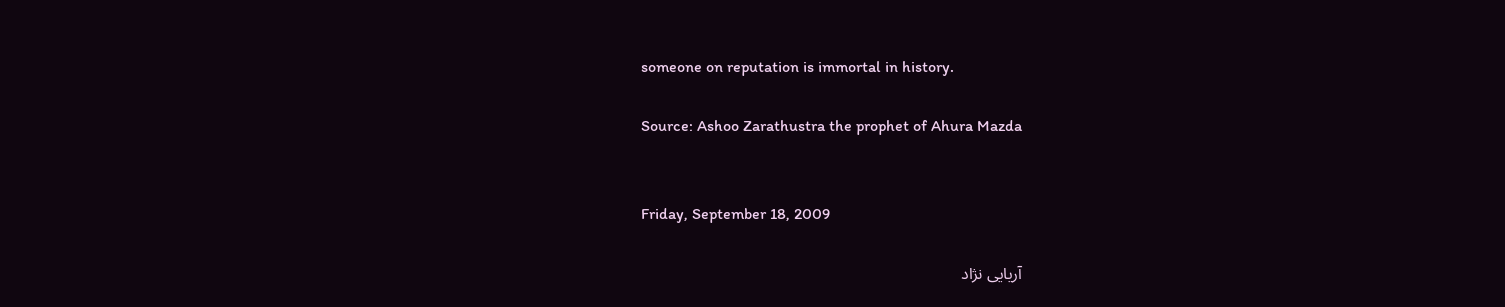someone on reputation is immortal in history.

Source: Ashoo Zarathustra the prophet of Ahura Mazda


Friday, September 18, 2009

آریایی نژاد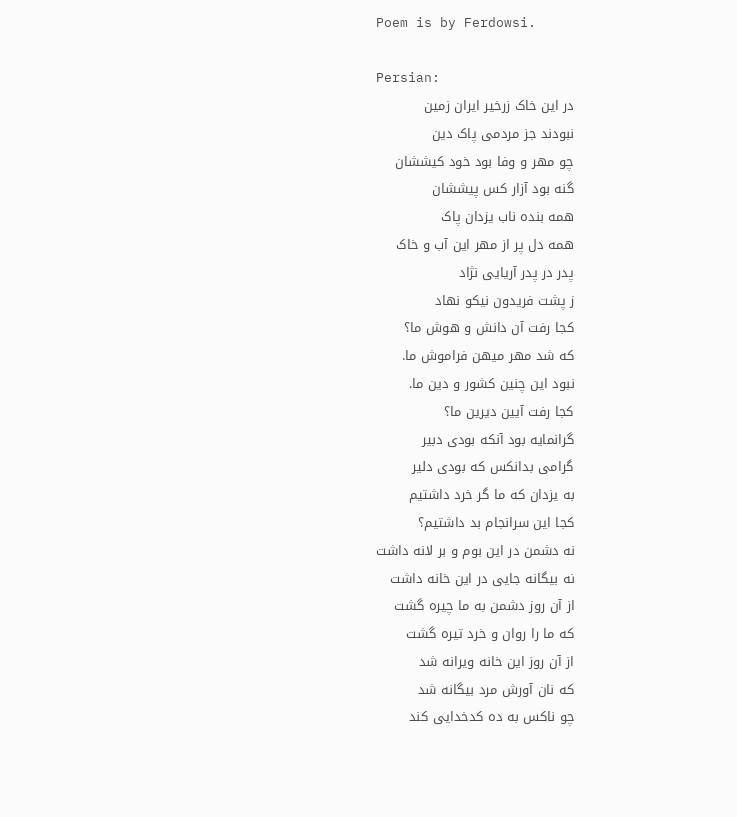Poem is by Ferdowsi.

Persian:
در این خاک زرخیر ایران زمین
نبودند جز مردمی پاک دین
چو مهر و وفا بود خود کیششان
گنه بود آزار کس پیششان
همه بنده ناب یزدان پاک
همه دل پر از مهر این آب و خاک
پدر در پدر آریایی نژاد
ز پشت فریدون نیکو نهاد
کجا رفت آن دانش و هوش ما؟
که شد مهر میهن فراموش ما.
نبود این چنین کشور و دین ما.
کجا رفت آیین دیرین ما؟
گرانمایه بود آنکه بودی دبیر
گرامی بدانکس که بودی دلیر
به یزدان که ما گر خرد داشتیم
کجا این سرانجام بد داشتیم؟
نه دشمن در این بوم و بر لانه داشت
نه بیگانه جایی در این خانه داشت
از آن روز دشمن به ما چیره گشت
که ما را روان و خرد تیره گشت
از آن روز این خانه ویرانه شد
که نان آورش مرد بیگانه شد
چو ناکس به ده کدخدایی کند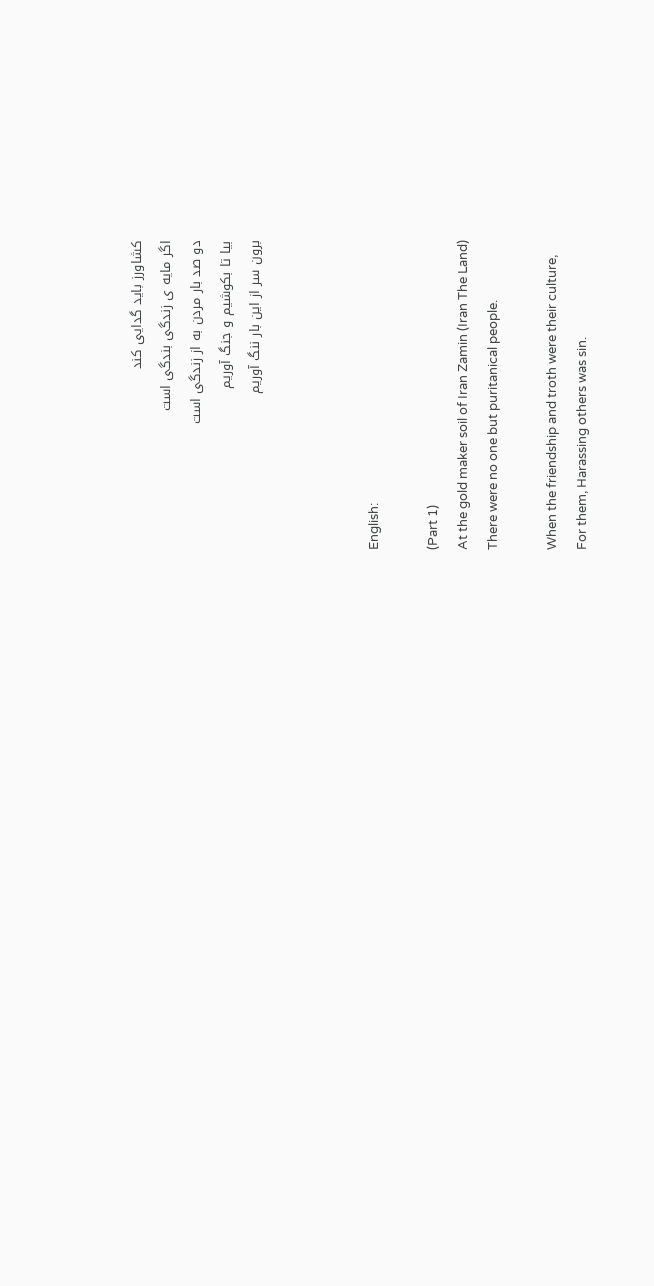کشاورز باید گدایی کند
اگر مایه ی زندگی بندگی است
دو صد بار مردن به از زندگی است
بیا تا بکوشیم و جنگ آوریم
برون سر از این بار ننگ آوریم



English:

(Part 1)
At the gold maker soil of Iran Zamin (Iran The Land)
There were no one but puritanical people.

When the friendship and troth were their culture,
For them, Harassing others was sin.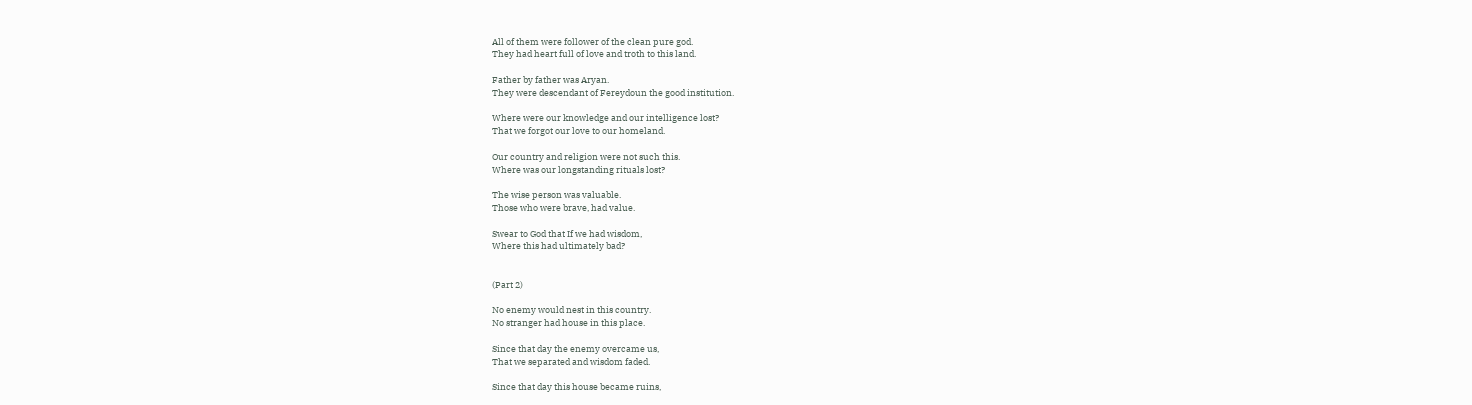All of them were follower of the clean pure god.
They had heart full of love and troth to this land.

Father by father was Aryan.
They were descendant of Fereydoun the good institution.

Where were our knowledge and our intelligence lost?
That we forgot our love to our homeland.

Our country and religion were not such this.
Where was our longstanding rituals lost?

The wise person was valuable.
Those who were brave, had value.

Swear to God that If we had wisdom,
Where this had ultimately bad?


(Part 2)

No enemy would nest in this country.
No stranger had house in this place.

Since that day the enemy overcame us,
That we separated and wisdom faded.

Since that day this house became ruins,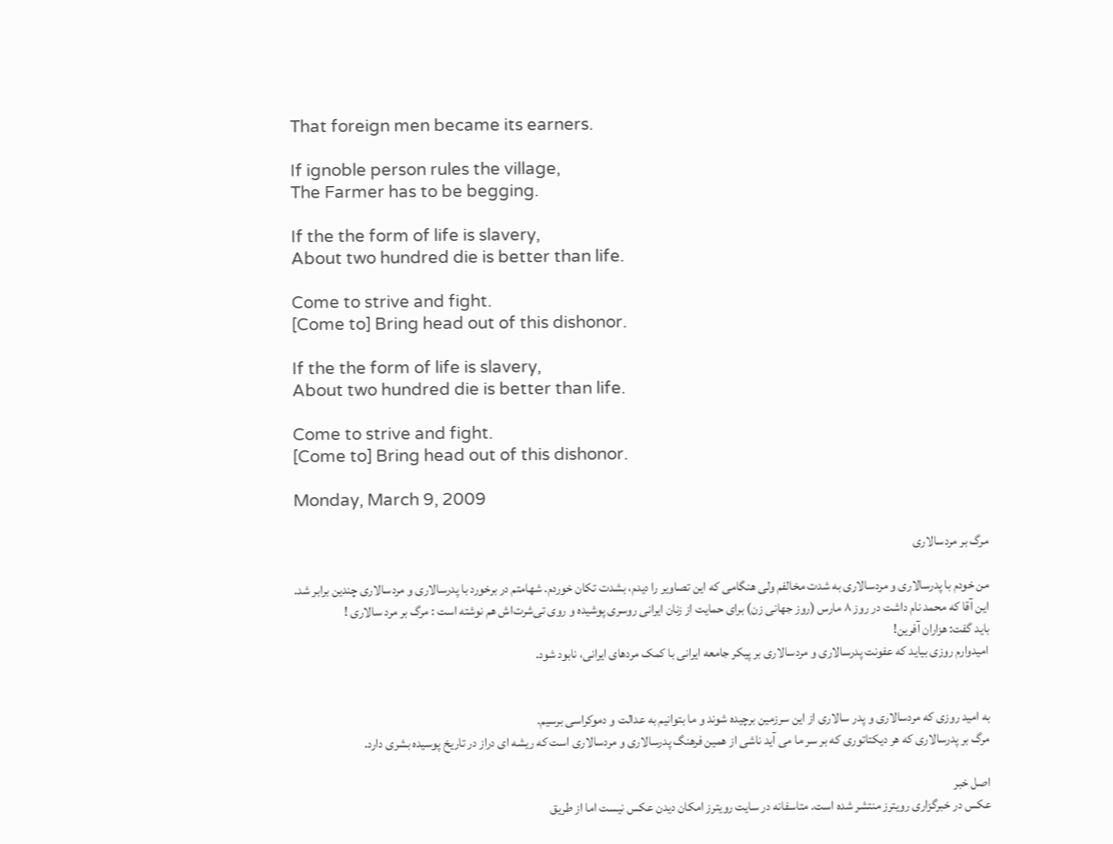That foreign men became its earners.

If ignoble person rules the village,
The Farmer has to be begging.

If the the form of life is slavery,
About two hundred die is better than life.

Come to strive and fight.
[Come to] Bring head out of this dishonor.

If the the form of life is slavery,
About two hundred die is better than life.

Come to strive and fight.
[Come to] Bring head out of this dishonor.

Monday, March 9, 2009

مرگ بر مردسالاری

من خودم با پدرسالاری و مردسالاری به شدت مخالفم ولی هنگامی که این تصاویر را دیدم، بشدت تکان خوردم. شهامتم در برخورد با پدرسالاری و مردسالاری چندین برابر شد.
این آقا که محمد نام داشت در روز ۸ مارس (روز جهانی زن) برای حمایت از زنان ایرانی روسری پوشیده و روی تی‌شرت‌اش هم نوشته است : مرگ بر مرد سالاری !
باید گفت: هزاران آفرین!
امیدوارم روزی بیاید که عفونت پدرسالاری و مردسالاری بر پیکر جامعه ایرانی با کمک مردهای ایرانی، نابود شود.


به امید روزی که مردسالاری و پدر سالاری از این سرزمین برچیده شوند و ما بتوانیم به عدالت و دموکراسی برسیم.
مرگ بر پدرسالاری که هر دیکتاتوری که بر سر ما می آید ناشی از همین فرهنگ پدرسالاری و مردسالاری است که ریشه ای دراز در تاریخ پوسیده بشری دارد.

اصل خبر
عکس در خبرگزاری رویترز منتشر شده است. متاسفانه در سایت رویترز امکان دیدن عکس نیست اما از طریق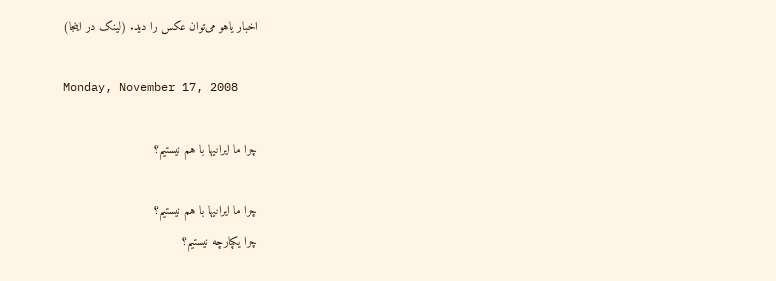اخبار یاهو می‌توان عکس را دید. (لینک در اینجا)

Monday, November 17, 2008

چرا ما ایرانیها با هم نیستیم؟

چرا ما ایرانیها با هم نیستیم؟
چرا یکپارچه نیستیم؟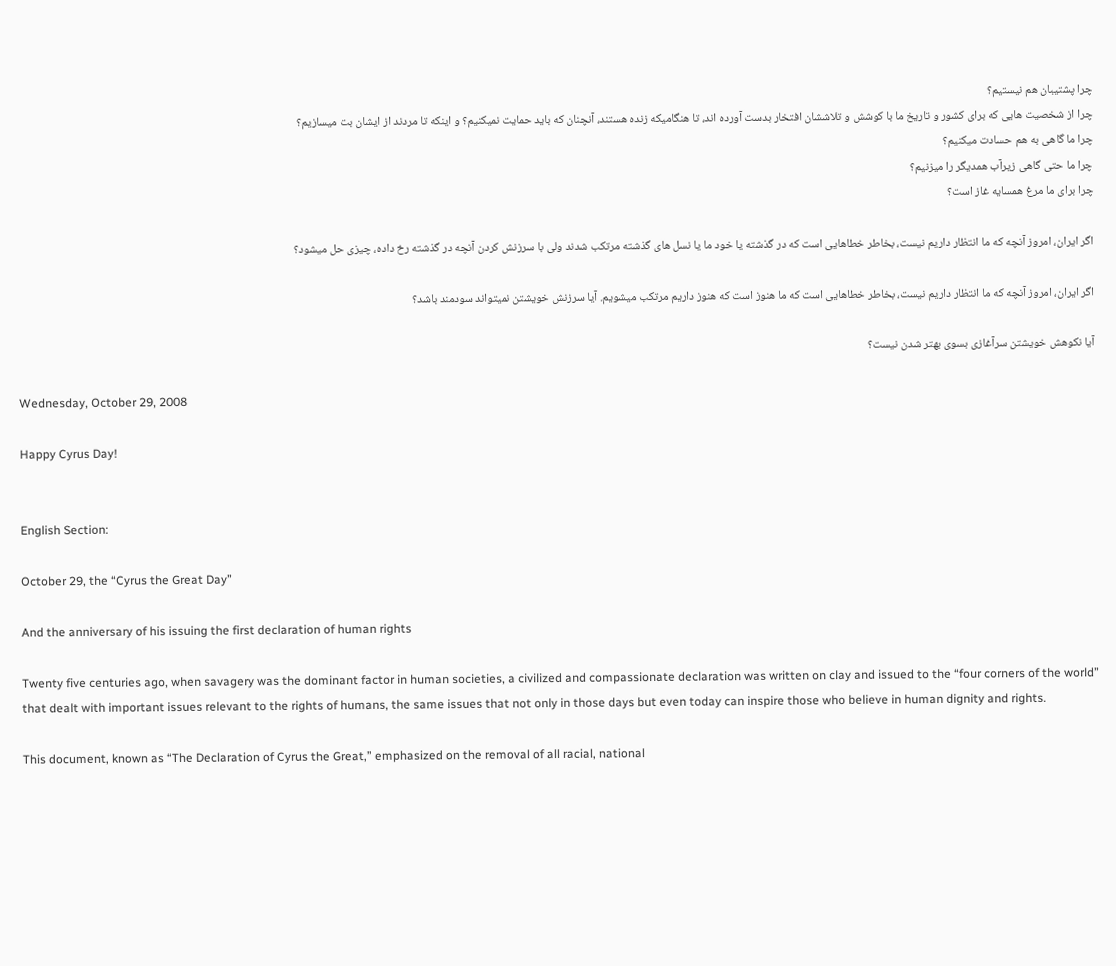چرا پشتیبان هم نیستیم؟
چرا از شخصیت هایی که برای کشور و تاریخ ما با کوشش و تلاششان افتخار بدست آورده اند، تا هنگامیکه زنده هستند، آنچنان که باید حمایت نمیکنیم؟ و اینکه تا مردند از ایشان بت میسازیم؟
چرا ما گاهی به هم حسادت میکنیم؟
چرا ما حتی گاهی زیرآب همدیگر را میزنیم؟
چرا برای ما مرغ همسایه غاز است؟

اگر ایران، امروز آنچه که ما انتظار داریم نیست، بخاطر خطاهایی است که در گذشته یا خود ما یا نسل های گذشته مرتکب شدند ولی با سرزنش کردن آنچه در گذشته رخ داده، چیزی حل میشود؟

اگر ایران، امروز آنچه که ما انتظار داریم نیست، بخاطر خطاهایی است که ما هنوز است که هنوز داریم مرتکب میشویم. آیا سرزنش خویشتن نمیتواند سودمند باشد؟

آیا نکوهش خویشتن سرآغازی بسوی بهتر شدن نیست؟

Wednesday, October 29, 2008

Happy Cyrus Day!


English Section:

October 29, the “Cyrus the Great Day”

And the anniversary of his issuing the first declaration of human rights

Twenty five centuries ago, when savagery was the dominant factor in human societies, a civilized and compassionate declaration was written on clay and issued to the “four corners of the world” that dealt with important issues relevant to the rights of humans, the same issues that not only in those days but even today can inspire those who believe in human dignity and rights.

This document, known as “The Declaration of Cyrus the Great,” emphasized on the removal of all racial, national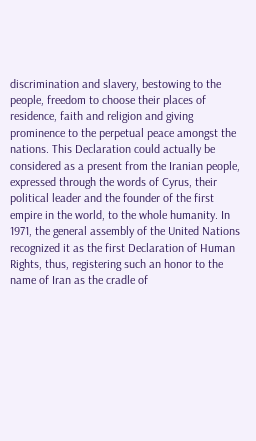discrimination and slavery, bestowing to the people, freedom to choose their places of residence, faith and religion and giving prominence to the perpetual peace amongst the nations. This Declaration could actually be considered as a present from the Iranian people, expressed through the words of Cyrus, their political leader and the founder of the first empire in the world, to the whole humanity. In 1971, the general assembly of the United Nations recognized it as the first Declaration of Human Rights, thus, registering such an honor to the name of Iran as the cradle of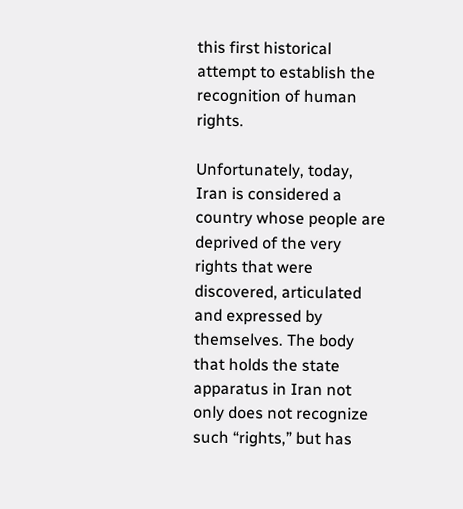this first historical attempt to establish the recognition of human rights.

Unfortunately, today, Iran is considered a country whose people are deprived of the very rights that were discovered, articulated and expressed by themselves. The body that holds the state apparatus in Iran not only does not recognize such “rights,” but has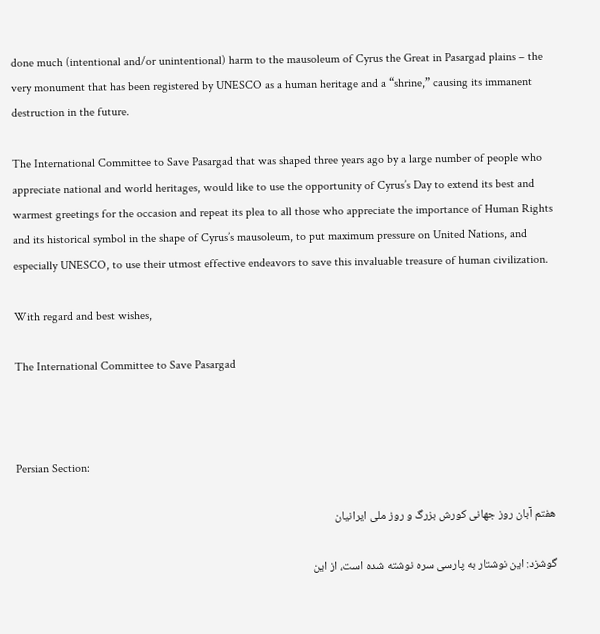done much (intentional and/or unintentional) harm to the mausoleum of Cyrus the Great in Pasargad plains – the very monument that has been registered by UNESCO as a human heritage and a “shrine,” causing its immanent destruction in the future.

The International Committee to Save Pasargad that was shaped three years ago by a large number of people who appreciate national and world heritages, would like to use the opportunity of Cyrus’s Day to extend its best and warmest greetings for the occasion and repeat its plea to all those who appreciate the importance of Human Rights and its historical symbol in the shape of Cyrus’s mausoleum, to put maximum pressure on United Nations, and especially UNESCO, to use their utmost effective endeavors to save this invaluable treasure of human civilization.

With regard and best wishes,

The International Committee to Save Pasargad



Persian Section:

هفتم آبان روز جهانی كورش بزرگ و روز ملی ايرانیان

گوشزد: اين نوشتار به پارسی سره نوشته شده است، از اين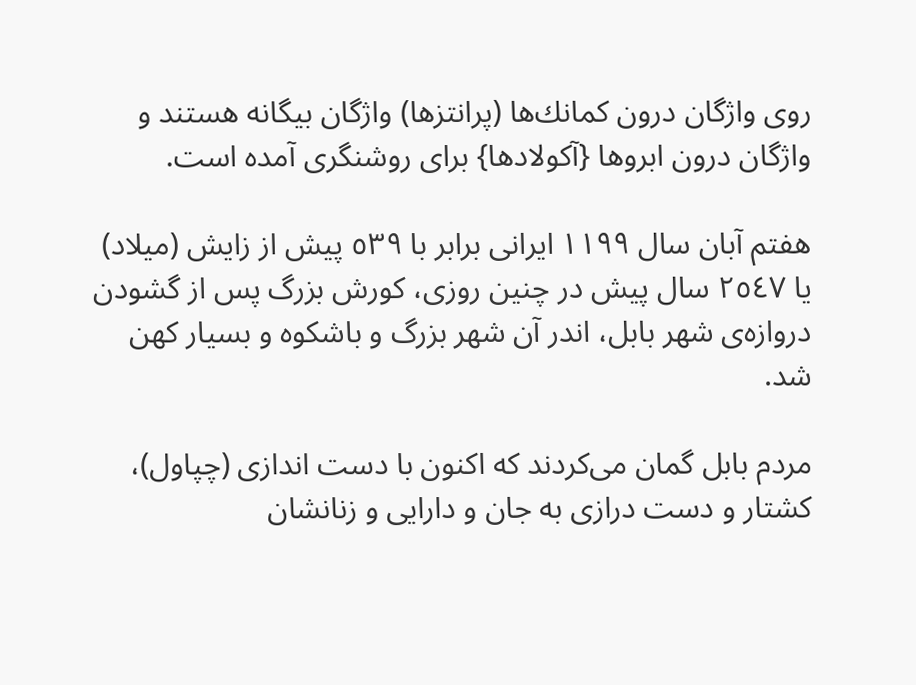روی واژگان درون كمانك‌ها (پرانتزها) واژگان بيگانه هستند و واژگان درون ابروها {آكولاد‌ها} برای روشنگری آمده است.

هفتم آبان سال ١١٩٩ ايرانی برابر با ٥٣٩ پيش از زايش (ميلاد) يا ٢٥٤٧ سال پيش در چنين روزی، كورش بزرگ پس از گشودن دروازه‌ی شهر بابل، اندر آن شهر بزرگ و باشكوه و بسيار كهن شد.

مردم بابل گمان می‌كردند كه اكنون با دست اندازی (چپاول)، كشتار و دست درازی به جان و دارایی و زنانشان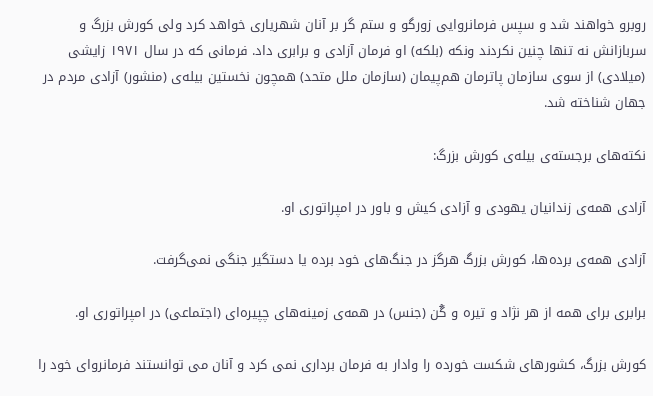روبرو خواهند شد و سپس فرمانروایی زورگو و ستم گر بر آنان شهریاری خواهد كرد ولی كورش بزرگ و سربازانش نه تنها چنین نكردند ونكه (بلكه) او فرمان آزادی و برابری داد. فرمانی كه در سال ١٩٧١ زایشی (میلادی) از سوی سازمان پاترمان هم‌پیمان (سازمان ملل متحد) همچون نخستین بیله‌ی (منشور) آزادی مردم در جهان شناخته شد.

نكته‌های برجسته‌ی بیله‌ی كورش بزرگ:

آزادی همه‌ی زندانیان یهودی و آزادی كیش و باور در امپراتوری او.

آزادی همه‌ی برده‌ها، كورش بزرگ هرگز در جنگ‌های خود برده یا دستگیر جنگی نمی‌گرفت.

برابری برای همه از هر نژاد و تیره و گُن (جنس) در همه‌ی زمینه‌های چپیره‌ای (اجتماعی) در امپراتوری او.

كورش بزرگ، کشورهای شکست خورده را وادار به فرمان برداری نمی کرد و آنان می توانستند فرمانروای خود را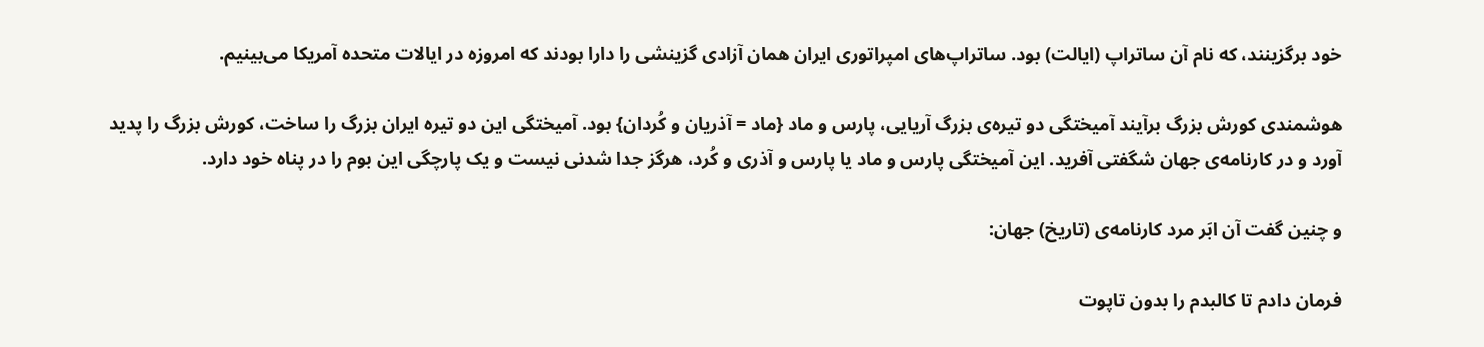خود برگزینند، كه نام آن ساتراپ (ایالت) بود. ساتراپ‌های امپراتوری ایران همان آزادی گزینشی را دارا بودند كه امروزه در ایالات متحده آمریكا می‌بینیم.

هوشمندی کورش بزرگ برآیند آمیختگی دو تیره‌‌ی بزرگ آریایی، پارس و ماد {ماد = آذریان و کُردان} بود. آمیختگی این دو تیره ایران بزرگ را ساخت، کورش بزرگ را پدید آورد و در كارنامه‌ی جهان شگفتی آفرید. این آمیختگی پارس و ماد یا پارس و آذری و كُرد، هرگز جدا شدنی نیست و یک پارچگی این بوم را در پناه خود دارد.

و چنین گفت آن ابَر مرد كارنامه‌ی (تاریخ) جهان:

فرمان دادم تا كالبدم را بدون تاپوت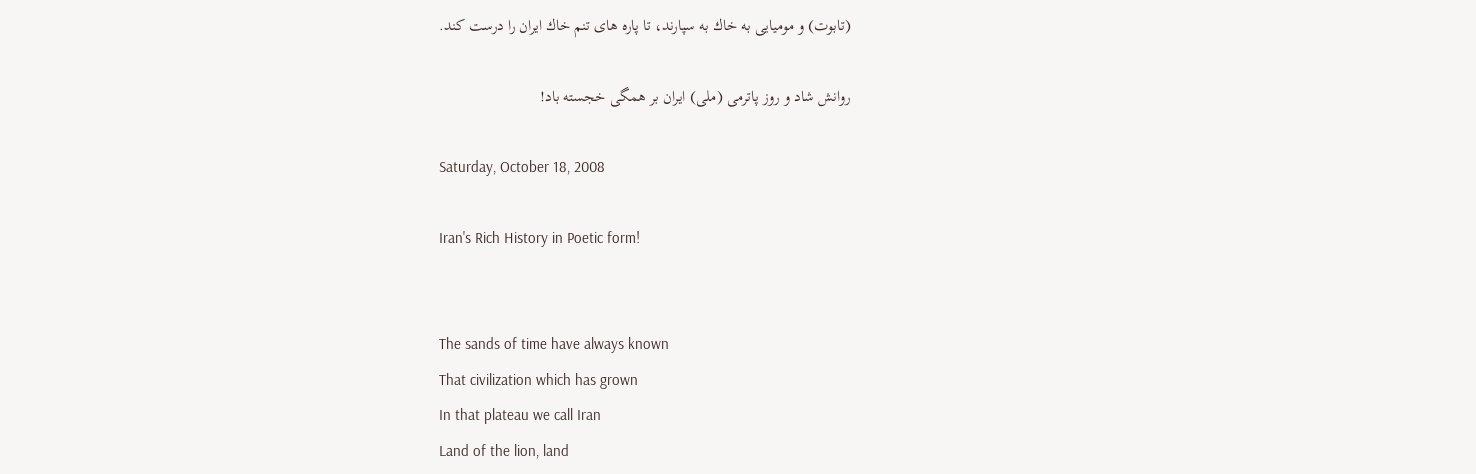(تابوت) و مومیایی به خاك به سپارند، تا پاره های تنم خاك ایران را درست كند.

روانش شاد و روز پاترمی (ملی) ایران بر همگی خجسته باد!

Saturday, October 18, 2008

Iran's Rich History in Poetic form!


The sands of time have always known
That civilization which has grown
In that plateau we call Iran
Land of the lion, land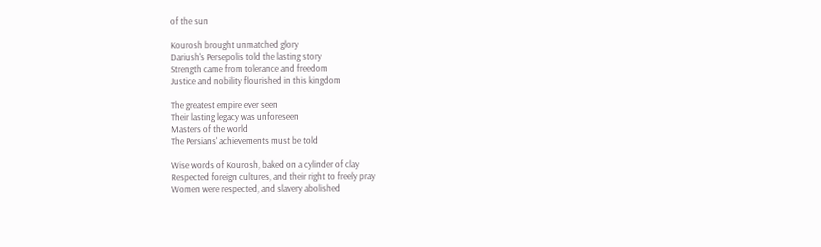of the sun

Kourosh brought unmatched glory
Dariush's Persepolis told the lasting story
Strength came from tolerance and freedom
Justice and nobility flourished in this kingdom

The greatest empire ever seen
Their lasting legacy was unforeseen
Masters of the world
The Persians' achievements must be told

Wise words of Kourosh, baked on a cylinder of clay
Respected foreign cultures, and their right to freely pray
Women were respected, and slavery abolished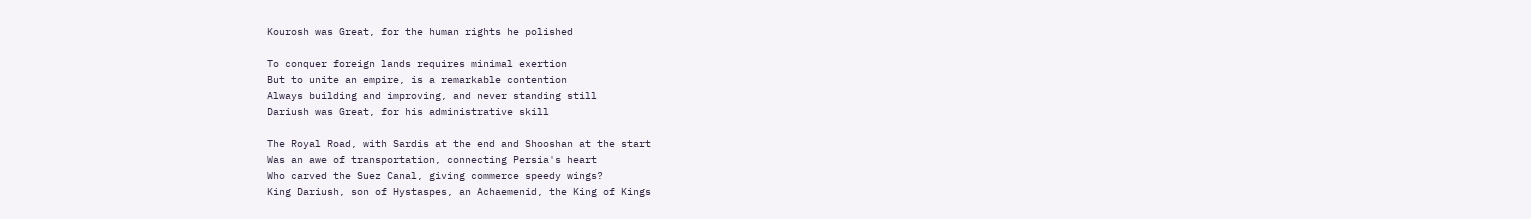Kourosh was Great, for the human rights he polished

To conquer foreign lands requires minimal exertion
But to unite an empire, is a remarkable contention
Always building and improving, and never standing still
Dariush was Great, for his administrative skill

The Royal Road, with Sardis at the end and Shooshan at the start
Was an awe of transportation, connecting Persia's heart
Who carved the Suez Canal, giving commerce speedy wings?
King Dariush, son of Hystaspes, an Achaemenid, the King of Kings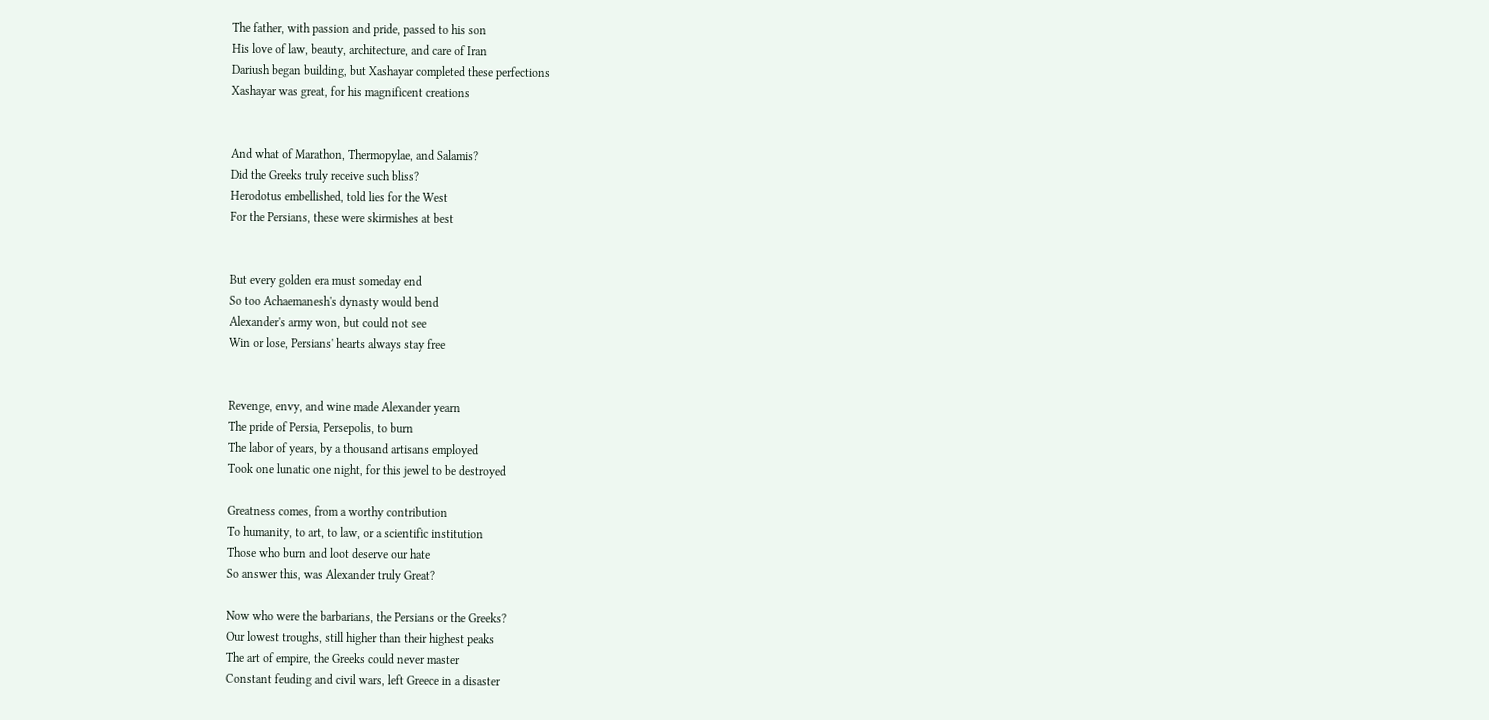The father, with passion and pride, passed to his son
His love of law, beauty, architecture, and care of Iran
Dariush began building, but Xashayar completed these perfections
Xashayar was great, for his magnificent creations


And what of Marathon, Thermopylae, and Salamis?
Did the Greeks truly receive such bliss?
Herodotus embellished, told lies for the West
For the Persians, these were skirmishes at best


But every golden era must someday end
So too Achaemanesh's dynasty would bend
Alexander's army won, but could not see
Win or lose, Persians' hearts always stay free


Revenge, envy, and wine made Alexander yearn
The pride of Persia, Persepolis, to burn
The labor of years, by a thousand artisans employed
Took one lunatic one night, for this jewel to be destroyed

Greatness comes, from a worthy contribution
To humanity, to art, to law, or a scientific institution
Those who burn and loot deserve our hate
So answer this, was Alexander truly Great?

Now who were the barbarians, the Persians or the Greeks?
Our lowest troughs, still higher than their highest peaks
The art of empire, the Greeks could never master
Constant feuding and civil wars, left Greece in a disaster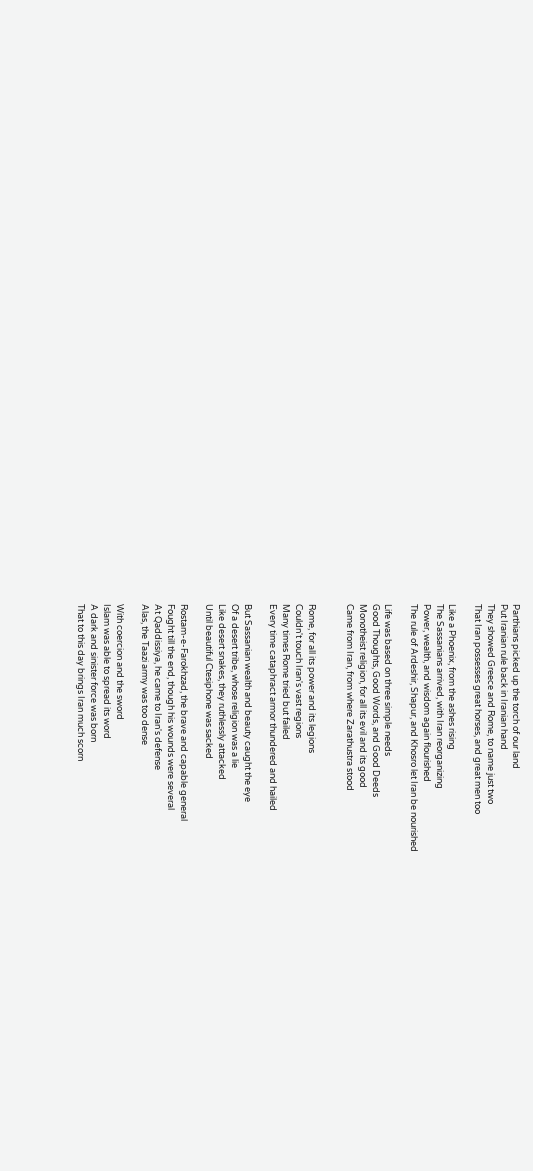Parthians picked up the torch of our land
Put Iranian rule back in Iranian hand
They showed Greece and Rome, to name just two
That Iran possesses great horses, and great men too

Like a Phoenix, from the ashes rising
The Sassanians arrived, with Iran reorganizing
Power, wealth, and wisdom again flourished
The rule of Ardeshir, Shapur, and Khosro let Iran be nourished

Life was based on three simple needs
Good Thoughts, Good Words, and Good Deeds
Monotheist religion, for all its evil and its good
Came from Iran, from where Zarathustra stood


Rome, for all its power and its legions
Couldn't touch Iran's vast regions
Many times Rome tried but failed
Every time cataphract armor thundered and hailed

But Sassanian wealth and beauty caught the eye
Of a desert tribe, whose religion was a lie
Like desert snakes, they ruthlessly attacked
Until beautiful Ctesiphone was sacked

Rostam-e-Farokhzad, the brave and capable general
Fought till the end, though his wounds were several
At Qaddissiya, he came to Iran's defense
Alas, the Taazi army was too dense

With coercion and the sword
Islam was able to spread its word
A dark and sinister force was born
That to this day brings Iran much scorn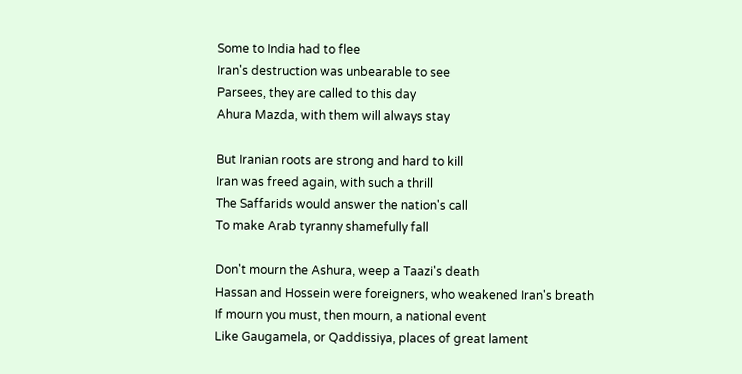Some to India had to flee
Iran's destruction was unbearable to see
Parsees, they are called to this day
Ahura Mazda, with them will always stay

But Iranian roots are strong and hard to kill
Iran was freed again, with such a thrill
The Saffarids would answer the nation's call
To make Arab tyranny shamefully fall

Don't mourn the Ashura, weep a Taazi's death
Hassan and Hossein were foreigners, who weakened Iran's breath
If mourn you must, then mourn, a national event
Like Gaugamela, or Qaddissiya, places of great lament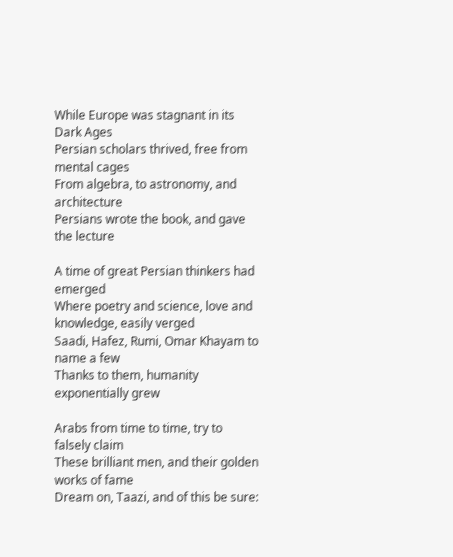While Europe was stagnant in its Dark Ages
Persian scholars thrived, free from mental cages
From algebra, to astronomy, and architecture
Persians wrote the book, and gave the lecture

A time of great Persian thinkers had emerged
Where poetry and science, love and knowledge, easily verged
Saadi, Hafez, Rumi, Omar Khayam to name a few
Thanks to them, humanity exponentially grew

Arabs from time to time, try to falsely claim
These brilliant men, and their golden works of fame
Dream on, Taazi, and of this be sure: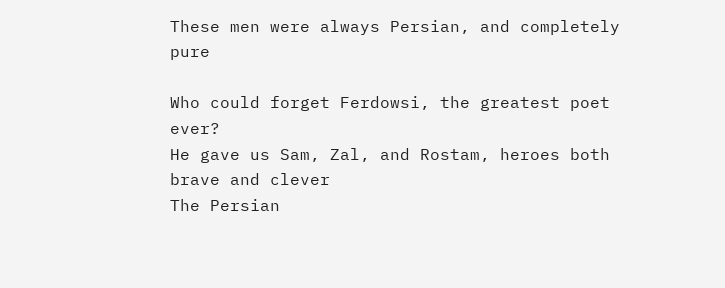These men were always Persian, and completely pure

Who could forget Ferdowsi, the greatest poet ever?
He gave us Sam, Zal, and Rostam, heroes both brave and clever
The Persian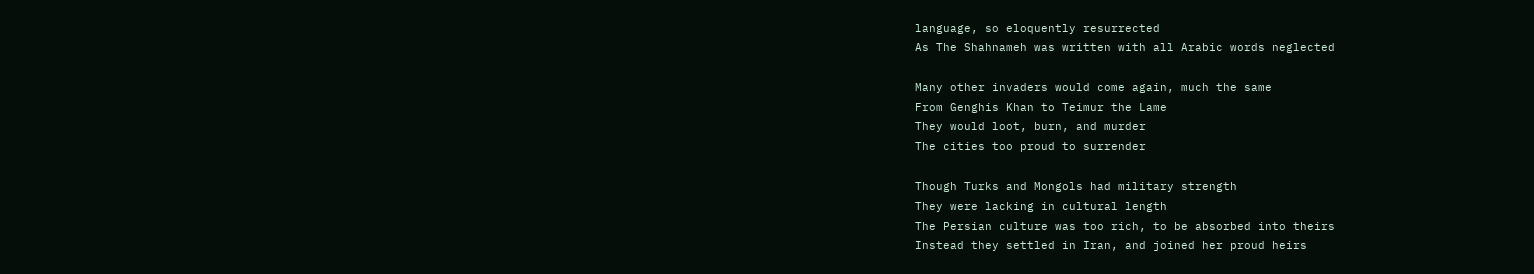language, so eloquently resurrected
As The Shahnameh was written with all Arabic words neglected

Many other invaders would come again, much the same
From Genghis Khan to Teimur the Lame
They would loot, burn, and murder
The cities too proud to surrender

Though Turks and Mongols had military strength
They were lacking in cultural length
The Persian culture was too rich, to be absorbed into theirs
Instead they settled in Iran, and joined her proud heirs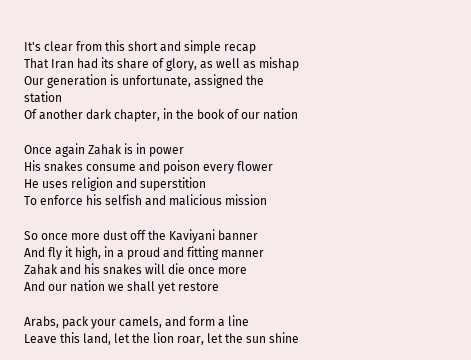It's clear from this short and simple recap
That Iran had its share of glory, as well as mishap
Our generation is unfortunate, assigned the station
Of another dark chapter, in the book of our nation

Once again Zahak is in power
His snakes consume and poison every flower
He uses religion and superstition
To enforce his selfish and malicious mission

So once more dust off the Kaviyani banner
And fly it high, in a proud and fitting manner
Zahak and his snakes will die once more
And our nation we shall yet restore

Arabs, pack your camels, and form a line
Leave this land, let the lion roar, let the sun shine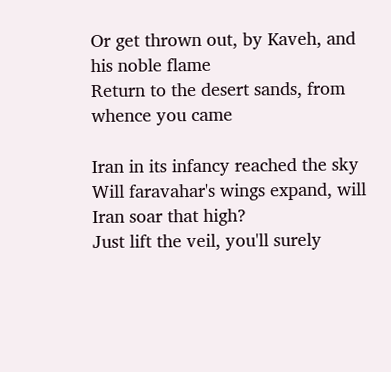Or get thrown out, by Kaveh, and his noble flame
Return to the desert sands, from whence you came

Iran in its infancy reached the sky
Will faravahar's wings expand, will Iran soar that high?
Just lift the veil, you'll surely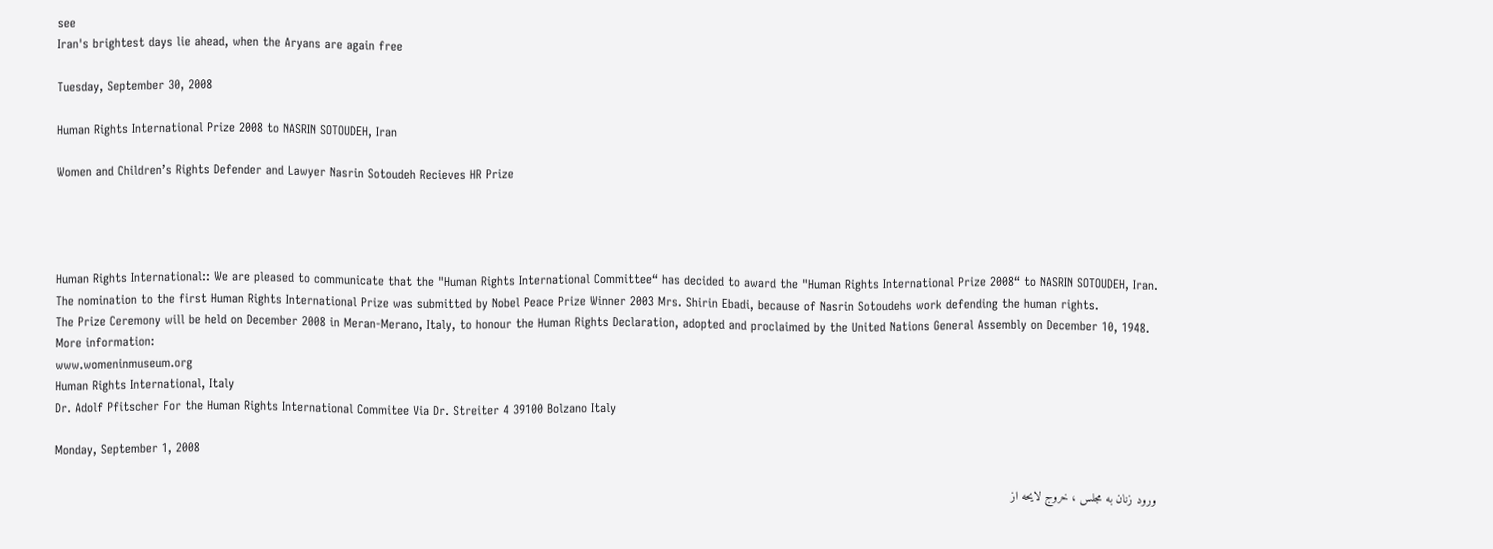see
Iran's brightest days lie ahead, when the Aryans are again free

Tuesday, September 30, 2008

Human Rights International Prize 2008 to NASRIN SOTOUDEH, Iran

Women and Children’s Rights Defender and Lawyer Nasrin Sotoudeh Recieves HR Prize




Human Rights International:: We are pleased to communicate that the "Human Rights International Committee“ has decided to award the "Human Rights International Prize 2008“ to NASRIN SOTOUDEH, Iran.
The nomination to the first Human Rights International Prize was submitted by Nobel Peace Prize Winner 2003 Mrs. Shirin Ebadi, because of Nasrin Sotoudehs work defending the human rights.
The Prize Ceremony will be held on December 2008 in Meran-Merano, Italy, to honour the Human Rights Declaration, adopted and proclaimed by the United Nations General Assembly on December 10, 1948.
More information:
www.womeninmuseum.org
Human Rights International, Italy
Dr. Adolf Pfitscher For the Human Rights International Commitee Via Dr. Streiter 4 39100 Bolzano Italy

Monday, September 1, 2008

ورود زنان به مجلس ، خروج لایحه از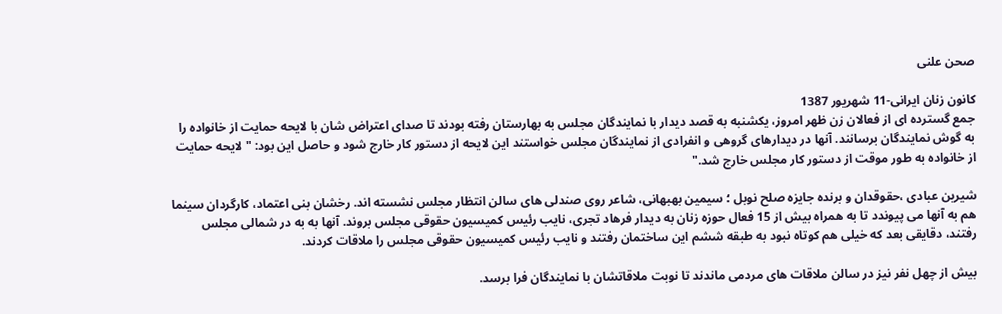صحن علنی

کانون زنان ایرانی-11 شهریور 1387
جمع گسترده ای از فعالان زن ظهر امروز، یكشنبه به قصد دیدار با نمایندگان مجلس به بهارستان رفته بودند تا صدای اعتراض شان با لایحه حمایت از خانواده را به گوش نمایندگان برسانند. آنها در دیدارهای گروهی و انفرادی از نمایندگان مجلس خواستند این لایحه از دستور كار خارج شود و حاصل این بود: " لایحه حمایت از خانواده به طور موقت از دستور كار مجلس خارج شد."

شیرین عبادی ،حقوقدان و برنده جایزه صلح نوبل ؛ سیمین بهبهانی، شاعر روی صندلی های سالن انتظار مجلس نشسته اند. رخشان بنی اعتماد، كارگردان سینما هم به آنها می پیوندد تا به همراه بیش از 15 فعال حوزه زنان به دیدار فرهاد تجری، نایب رئیس كمیسیون حقوقی مجلس بروند. آنها به به در شمالی مجلس رفتند، دقایقی بعد که خیلی هم کوتاه نبود به طبقه ششم این ساختمان رفتند و نایب رئیس کمیسیون حقوقی مجلس را ملاقات کردند.

بیش از چهل نفر نیز در سالن ملاقات های مردمی ماندند تا نوبت ملاقاتشان با نمایندگان فرا برسد.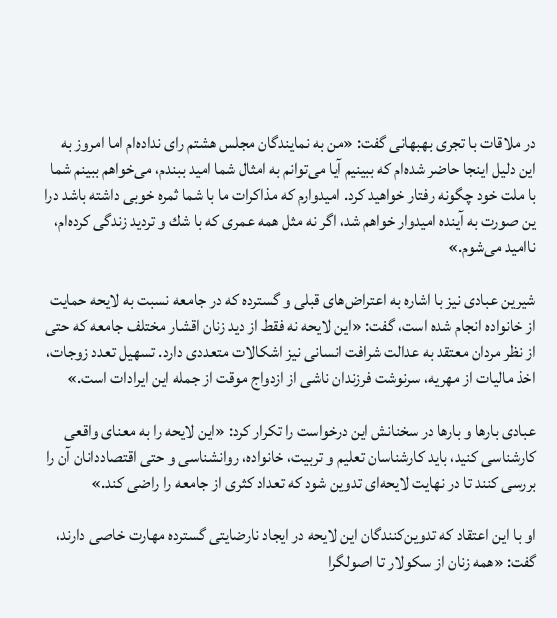در ملاقات با تجری بهبهانی گفت: «من به نمایندگان مجلس هشتم رای نداده‌ام اما امروز به این دلیل اینجا حاضر شده‌ام كه ببینیم آیا می‌توانم به امثال شما امید ببندم، می‌خواهم ببینم شما با ملت خود چگونه رفتار خواهید كرد. امیدوارم كه مذاكرات ما با شما ثمره خوبی داشته باشد درا ین صورت به آینده امیدوار خواهم شد، اگر نه مثل همه عمری كه با شك و تردید زندگی كرده‌ام، ناامید می‌شوم.»

شیرین عبادی نیز با اشاره به اعتراض‌های قبلی و گسترده كه در جامعه نسبت به لایحه حمایت از خانواده انجام شده است، گفت: «این لایحه نه فقط از دید زنان اقشار مختلف جامعه كه حتی از نظر مردان معتقد به عدالت شرافت انسانی نیز اشكالات متعددی دارد. تسهیل تعدد زوجات، اخذ مالیات از مهریه، سرنوشت فرزندان ناشی از ازدواج موقت از جمله این ایرادات است.»

عبادی بارها و بارها در سخنانش این درخواست را تكرار كرد: «این لایحه را به معنای واقعی كارشناسی كنید، باید كارشناسان تعلیم و تربیت، خانواده، روانشناسی و حتی اقتصاددانان آن را بررسی كنند تا در نهایت لایحه‌ای تدوین شود كه تعداد كثری از جامعه را راضی كند.»

او با این اعتقاد كه تدوین‌كنندگان این لایحه در ایجاد نارضایتی گسترده مهارت خاصی دارند، گفت: «همه زنان از سكولار تا اصولگرا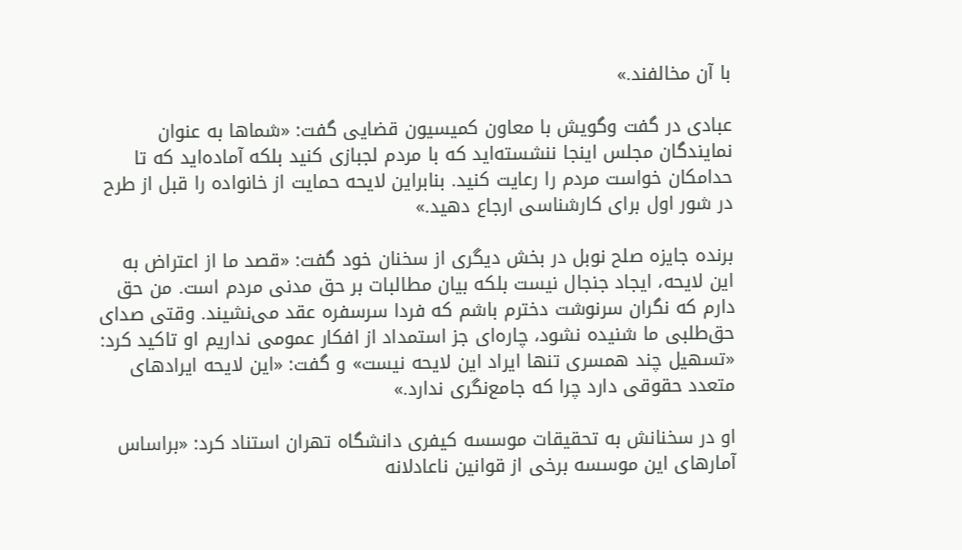با آن مخالفند.»

عبادی در گفت وگویش با معاون كمیسیون قضایی گفت: «شماها به عنوان نمایندگان مجلس اینجا ننشسته‌اید كه با مردم لجبازی كنید بلكه آماده‌اید كه تا حدامكان خواست مردم را رعایت كنید. بنابراین لایحه حمایت از خانواده را قبل از طرح در شور اول برای كارشناسی ارجاع دهید.»

برنده جایزه صلح نوبل در بخش دیگری از سخنان خود گفت: «قصد ما از اعتراض به این لایحه، ایجاد جنجال نیست بلكه بیان مطالبات بر حق مدنی مردم است. من حق دارم كه نگران سرنوشت دخترم باشم كه فردا سرسفره عقد می‌نشیند. وقتی صدای حق‌طلبی ما شنیده نشود، چاره‌ای جز استمداد از افكار عمومی نداریم او تاكید كرد: «تسهیل چند همسری تنها ایراد این لایحه نیست» و گفت: «این لایحه ایرادهای متعدد حقوقی دارد چرا كه جامع‌نگری ندارد.»

او در سخنانش به تحقیقات موسسه كیفری دانشگاه تهران استناد كرد: «براساس آمارهای این موسسه برخی از قوانین ناعادلانه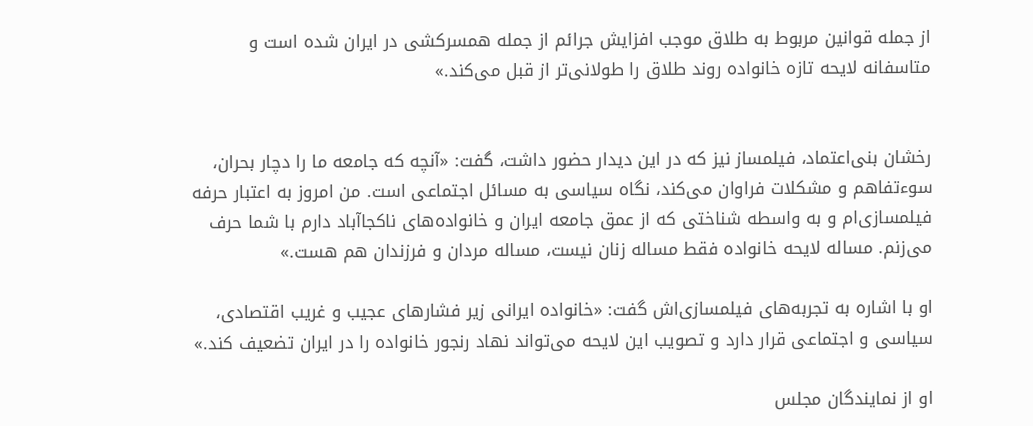از جمله قوانین مربوط به طلاق موجب افزایش جرائم از جمله همسركشی در ایران شده است و متاسفانه لایحه تازه خانواده روند طلاق را طولانی‌تر از قبل می‌كند.»


رخشان بنی‌اعتماد، فیلمساز نیز كه در این دیدار حضور داشت، گفت: «آنچه كه جامعه ما را دچار بحران، سوءتفاهم و مشكلات فراوان می‌كند، نگاه سیاسی به مسائل اجتماعی است. من امروز به اعتبار حرفه فیلمسازی‌ام و به واسطه شناختی كه از عمق جامعه ایران و خانواده‌های ناكجاآباد دارم با شما حرف می‌زنم. مساله لایحه خانواده فقط مساله زنان نیست، مساله مردان و فرزندان هم هست.»

او با اشاره به تجربه‌های فیلمسازی‌اش گفت: «خانواده ایرانی زیر فشارهای عجیب و غریب اقتصادی، سیاسی و اجتماعی قرار دارد و تصویب این لایحه می‌تواند نهاد رنجور خانواده را در ایران تضعیف كند.»

او از نمایندگان مجلس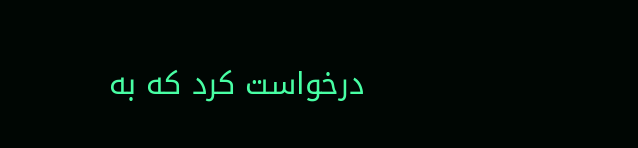درخواست كرد كه به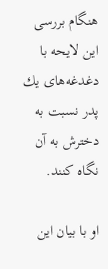هنگام بررسی این لایحه با دغدغه‌های یك پدر نسبت به دخترش به آن نگاه كنند.

او با بیان این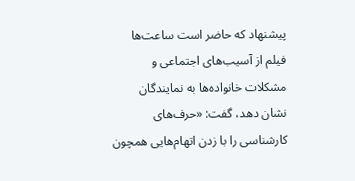پیشنهاد كه حاضر است ساعت‌ها فیلم از آسیب‌های اجتماعی و مشكلات خانواده‌ها به نمایندگان نشان دهد، گفت: «حرف‌های كارشناسی را با زدن اتهام‌هایی همچون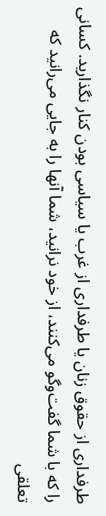طرفداری از حقوق زنان یا طرفداری از غرب یا سیاسی بودن كنار نگذارید. كسانی را كه با شما گفت‌وگو می‌كنند، از خود نرانید، شما آنها را به جایی می‌رانید كه تعلقی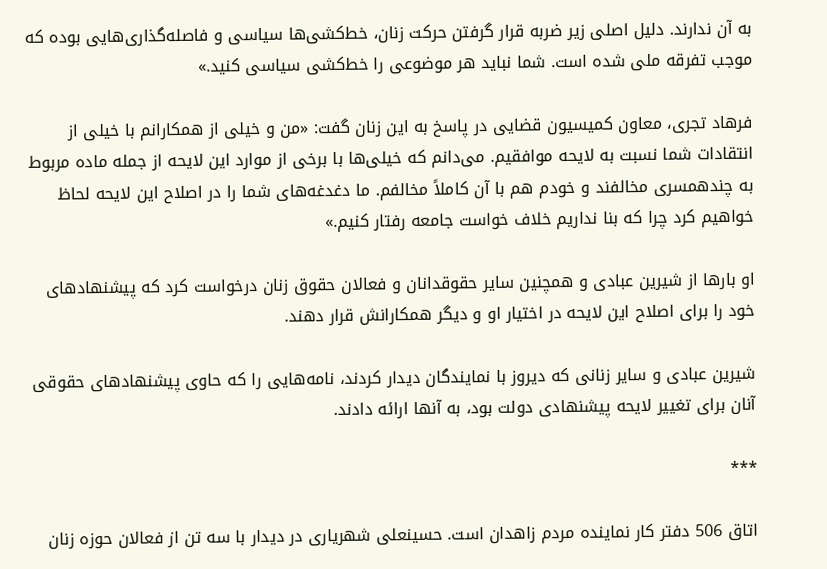به آن ندارند. دلیل اصلی زیر ضربه قرار گرفتن حركت زنان، خط‌كشی‌ها سیاسی و فاصله‌گذاری‌هایی بوده كه موجب تفرقه ملی شده است. شما نباید هر موضوعی را خط‌كشی سیاسی كنید.»

فرهاد تجری، معاون كمیسیون قضایی در پاسخ به این زنان گفت: «من و خیلی از همكارانم با خیلی از انتقادات شما نسبت به لایحه موافقیم. می‌دانم كه خیلی‌ها با برخی از موارد این لایحه از جمله ماده مربوط به چندهمسری مخالفند و خودم هم با آن كاملاً مخالفم. ما دغدغه‌های شما را در اصلاح این لایحه لحاظ خواهیم كرد چرا كه بنا نداریم خلاف خواست جامعه رفتار كنیم.»

او بارها از شیرین عبادی و همچنین سایر حقوقدانان و فعالان حقوق زنان درخواست كرد كه پیشنهادهای خود را برای اصلاح این لایحه در اختیار او و دیگر همكارانش قرار دهند.

شیرین عبادی و سایر زنانی كه دیروز با نمایندگان دیدار كردند، نامه‌هایی را كه حاوی پیشنهادهای حقوقی آنان برای تغییر لایحه پیشنهادی دولت بود، به آنها ارائه دادند.

***

اتاق 506 دفتر كار نماینده مردم زاهدان است. حسینعلی شهریاری در دیدار با سه تن از فعالان حوزه زنان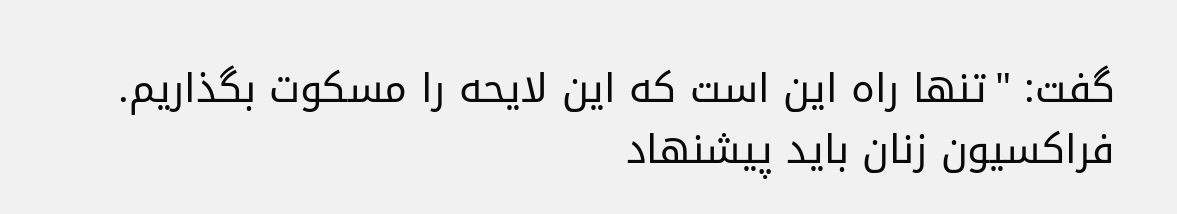گفت: "تنها راه این است كه این لایحه را مسكوت بگذاریم. فراكسیون زنان باید پیشنهاد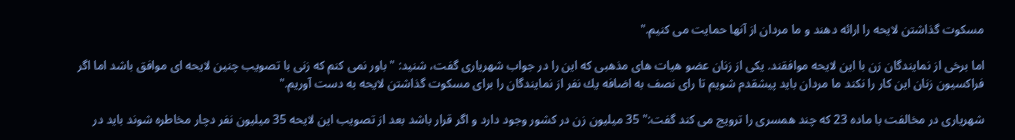مسكوت گذاشتن لایحه را ارائه دهند و ما مردان از آنها حمایت می كنیم."

اما برخی از نمایندگان زن با این لایحه موافقند. یكی از زنان عضو هیات های مذهبی كه این را در جواب شهریاری گفت، شنید: " باور نمی كنم كه زنی با تصویب چنین لایحه ای موافق باشد اما اگر فراكسیون زنان این كار را نكند ما مردان باید پیشقدم شویم تا رای نصف به اضافه یك نفر از نمایندگان را برای مسكوت گذاشتن لایحه به دست آوریم."

شهریاری در مخالفت با ماده 23 كه چند همسری را ترویج می كند گفت:" 35 میلیون زن در كشور وجود دارد و اگر قرار باشد بعد از تصویب این لایحه 35 میلیون نفر دچار مخاطره شوند باید در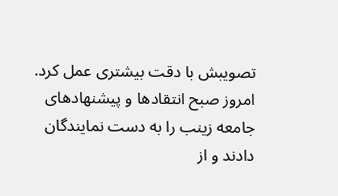تصویبش با دقت بیشتری عمل كرد. امروز صبح انتقادها و پیشنهادهای جامعه زینب را به دست نمایندگان دادند و از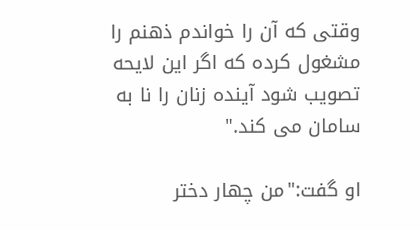وقتی كه آن را خواندم ذهنم را مشغول كرده كه اگر این لایحه تصویب شود آینده زنان را نا به سامان می كند."

او گفت:"من چهار دختر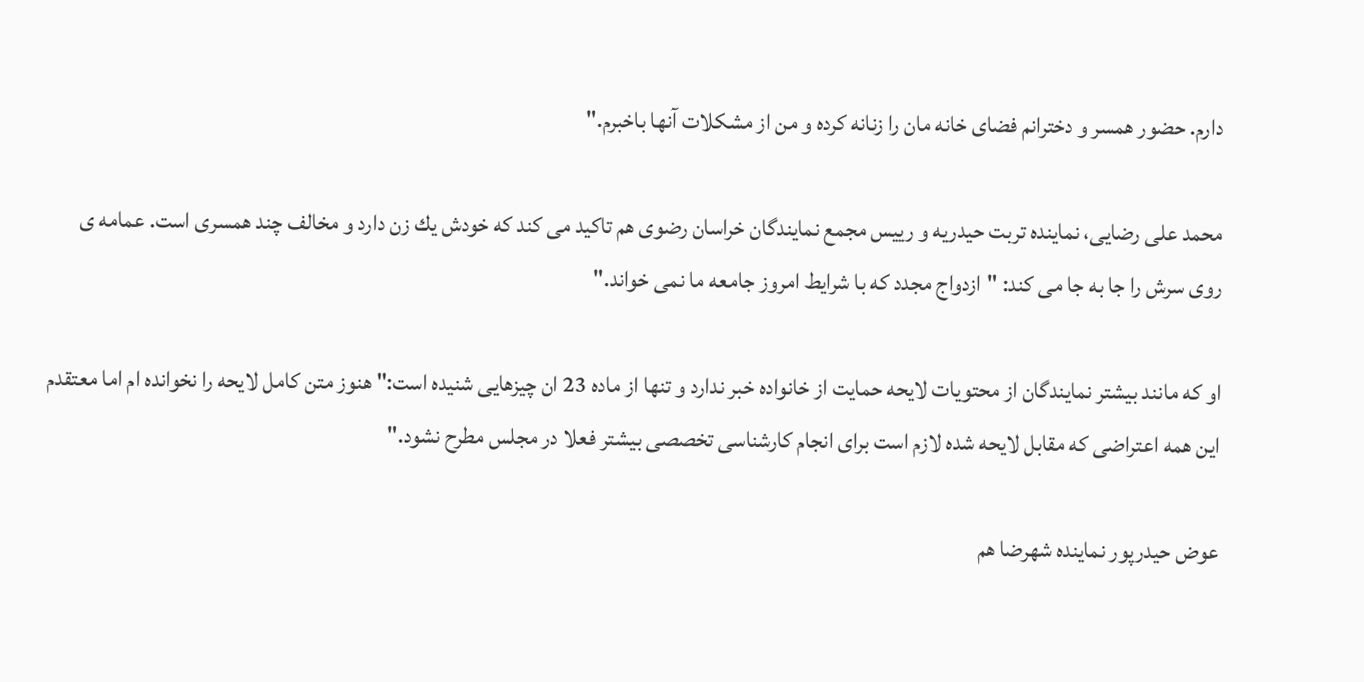دارم. حضور همسر و دخترانم فضای خانه مان را زنانه كرده و من از مشكلات آنها باخبرم."

محمد علی رضایی، نماینده تربت حیدریه و رییس مجمع نمایندگان خراسان رضوی هم تاكید می كند كه خودش یك زن دارد و مخالف چند همسری است. عمامه ی روی سرش را جا به جا می كند: "ازدواج مجدد كه با شرایط امروز جامعه ما نمی خواند."

او كه مانند بیشتر نمایندگان از محتویات لایحه حمایت از خانواده خبر ندارد و تنها از ماده 23 ان چیزهایی شنیده است:" هنوز متن كامل لایحه را نخوانده ام اما معتقدم این همه اعتراضی كه مقابل لایحه شده لازم است برای انجام كارشناسی تخصصی بیشتر فعلا در مجلس مطرح نشود."

عوض حیدرپور نماینده شهرضا هم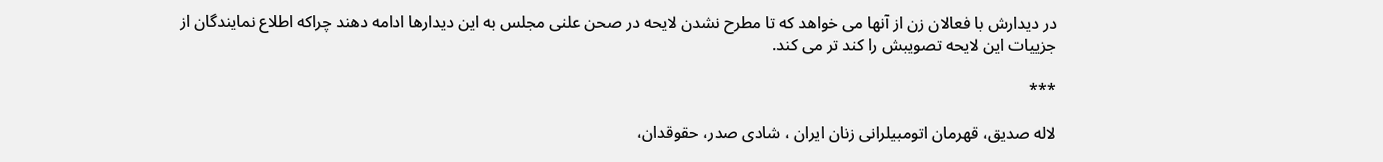در دیدارش با فعالان زن از آنها می خواهد كه تا مطرح نشدن لایحه در صحن علنی مجلس به این دیدارها ادامه دهند چراكه اطلاع نمایندگان از جزییات این لایحه تصویبش را كند تر می كند.

***

لاله صدیق، قهرمان اتومبیلرانی زنان ایران ، شادی صدر، حقوقدان،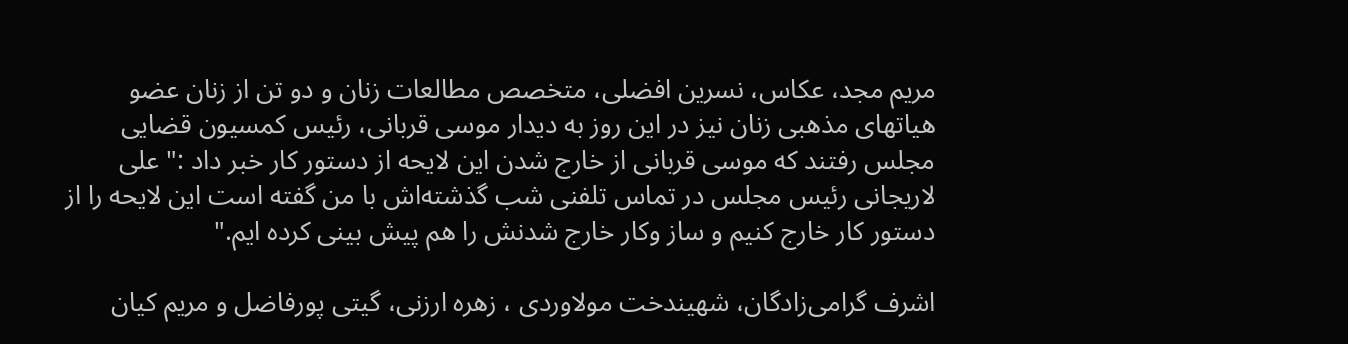مریم مجد، عكاس، نسرین افضلی، متخصص مطالعات زنان و دو تن از زنان عضو هیاتهای مذهبی زنان نیز در این روز به دیدار موسی قربانی، رئیس كمسیون قضایی مجلس رفتند كه موسی قربانی از خارج شدن این لایحه از دستور كار خبر داد :" علی لاریجانی رئیس مجلس در تماس تلفنی شب گذشته‌اش با من گفته است این لایحه را از دستور كار خارج كنیم و ساز وكار خارج شدنش را هم پیش بینی كرده ایم."

اشرف گرامی‌زادگان، شهیندخت مولاوردی ، زهره ارزنی، گیتی پورفاضل و مریم کیان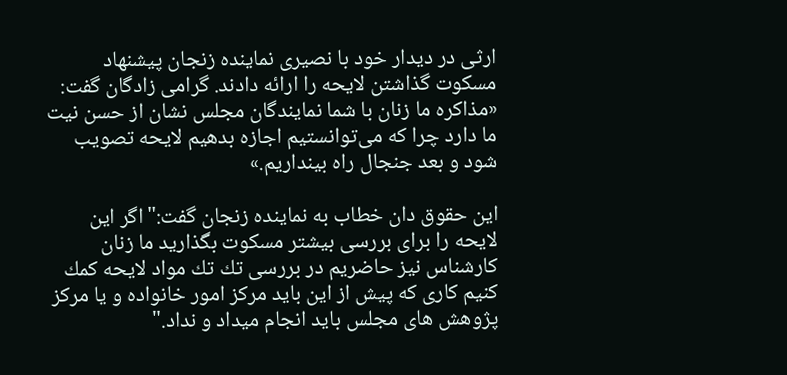ارثی در دیدار خود با نصیری نماینده زنجان پیشنهاد مسكوت گذاشتن لایحه را ارائه دادند. گرامی زادگان گفت: «مذاكره ما زنان با شما نمایندگان مجلس نشان از حسن نیت ما دارد چرا كه می‌توانستیم اجازه بدهیم لایحه تصویب شود و بعد جنجال راه بینداریم.»

این حقوق دان خطاب به نماینده زنجان گفت:"اگر این لایحه را برای بررسی بیشتر مسكوت بگذارید ما زنان كارشناس نیز حاضریم در بررسی تك تك مواد لایحه كمك كنیم كاری كه پیش از این باید مركز امور خانواده و یا مركز پژوهش های مجلس باید انجام میداد و نداد."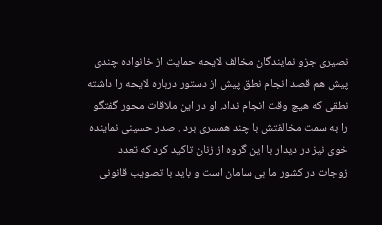نصیری جزو نمایندگان مخالف لایحه حمایت از خانواده چندی پیش هم قصد انجام نطق پیش از دستور درباره لایحه را داشته نطقی كه هیچ وقت انجام نداد. او در این ملاقات محور گفتگو را به سمت مخالفتش با چند همسری برد . صدر حسینی نماینده خوی نیز در دیدار با این گروه از زنان تاكید كرد كه تعدد زوجات در كشور ما بی سامان است و باید با تصویب قانونی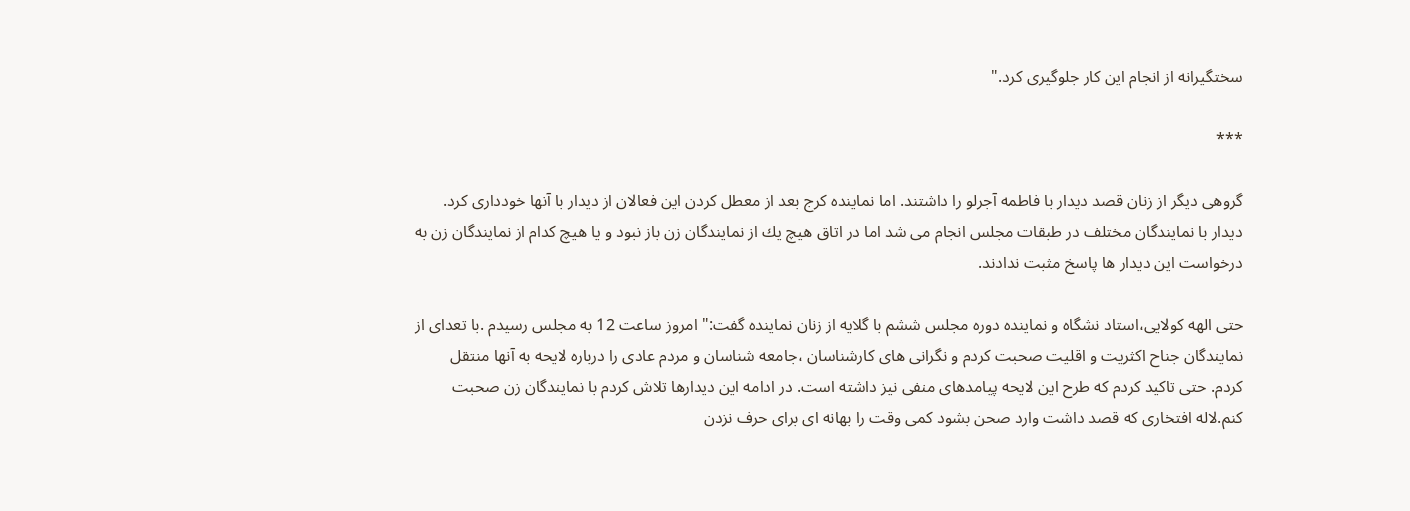سختگیرانه از انجام این كار جلوگیری كرد."

***

گروهی دیگر از زنان قصد دیدار با فاطمه آجرلو را داشتند. اما نماینده كرج بعد از معطل كردن این فعالان از دیدار با آنها خودداری كرد. دیدار با نمایندگان مختلف در طبقات مجلس انجام می شد اما در اتاق هیچ یك از نمایندگان زن باز نبود و یا هیچ كدام از نمایندگان زن به درخواست این دیدار ها پاسخ مثبت ندادند.

حتی الهه كولایی،استاد نشگاه و نماینده دوره مجلس ششم با گلایه از زنان نماینده گفت:" امروز ساعت 12 به مجلس رسیدم .با تعدای از نمایندگان جناح اكثریت و اقلیت صحبت كردم و نگرانی های كارشناسان ،جامعه شناسان و مردم عادی را درباره لایحه به آنها منتقل كردم. حتی تاكید كردم كه طرح این لایحه پیامدهای منفی نیز داشته است. در ادامه این دیدارها تلاش كردم با نمایندگان زن صحبت كنم.لاله افتخاری كه قصد داشت وارد صحن بشود كمی وقت را بهانه ای برای حرف نزدن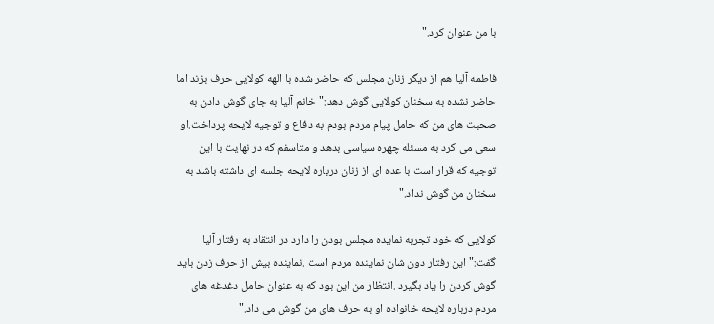با من عنوان كرد."

فاطمه آلیا هم از دیگر زنان مجلس كه حاضر شده با الهه كولایی حرف بزند اما حاضر نشده به سخنان كولایی گوش دهد:"خانم آلیا به جای گوش دادن به صحبت های من كه حامل پیام مردم بودم به دفاع و توجیه لایحه پرداخت.او سعی می كرد به مسئله چهره سیاسی بدهد و متاسفم كه در نهایت با این توجیه كه قرار است با عده ای از زنان درباره لایحه جلسه ای داشته باشد به سخنان من گوش نداد."

كولایی كه خود تجربه نمایده مجلس بودن را دارد در انتقاد به رفتار آلیا گفت:"این رفتار دون شان نماینده مردم است .نماینده بیش از حرف زدن باید گوش كردن را یاد بگیرد .انتظار من این بود كه به عنوان حامل دغدغه های مردم درباره لایحه خانواده او به حرف های من گوش می داد."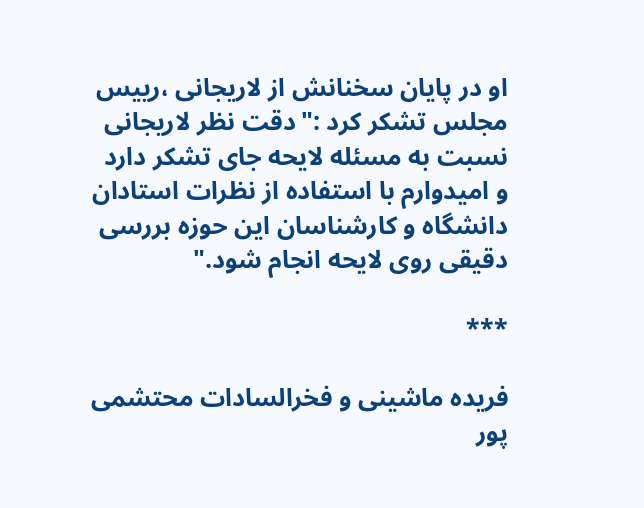او در پایان سخنانش از لاریجانی ،رییس مجلس تشكر كرد :"دقت نظر لاریجانی نسبت به مسئله لایحه جای تشكر دارد و امیدوارم با استفاده از نظرات استادان دانشگاه و كارشناسان این حوزه بررسی دقیقی روی لایحه انجام شود."

***

فریده ماشینی و فخرالسادات محتشمی پور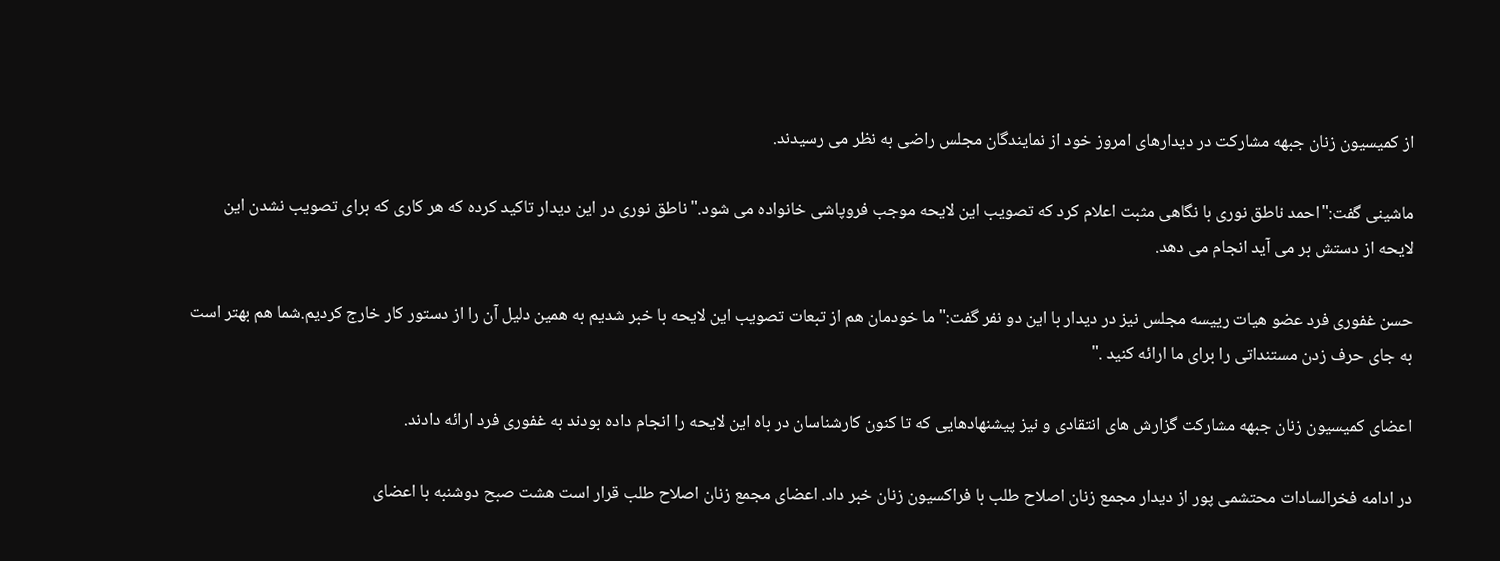از كمیسیون زنان جبهه مشاركت در دیدارهای امروز خود از نمایندگان مجلس راضی به نظر می رسیدند.

ماشینی گفت:"احمد ناطق نوری با نگاهی مثبت اعلام كرد كه تصویب این لایحه موجب فروپاشی خانواده می شود." ناطق نوری در این دیدار تاكید كرده كه هر كاری كه برای تصویب نشدن این لایحه از دستش بر می آید انجام می دهد.

حسن غفوری فرد عضو هیات رییسه مجلس نیز در دیدار با این دو نفر گفت:"ما خودمان هم از تبعات تصویب این لایحه با خبر شدیم به همین دلیل آن را از دستور كار خارج كردیم.شما هم بهتر است به جای حرف زدن مستنداتی را برای ما ارائه كنید ."

اعضای كمیسیون زنان جبهه مشاركت گزارش های انتقادی و نیز پیشنهادهایی كه تا كنون كارشناسان در باه این لایحه را انجام داده بودند به غفوری فرد ارائه دادند.

در ادامه فخرالسادات محتشمی پور از دیدار مجمع زنان اصلاح طلب با فراكسیون زنان خبر داد. اعضای مجمع زنان اصلاح طلب قرار است هشت صبح دوشنبه با اعضای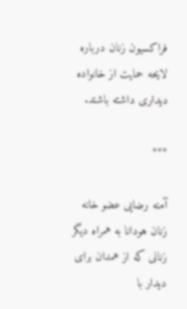فراكسیون زنان درباره لایحه حمایت از خانواده دیداری داشته باشند.

***

آمنه رضایی عضو خانه زنان هودانا به همراه دیگر زنانی كه از همدان برای دیدار با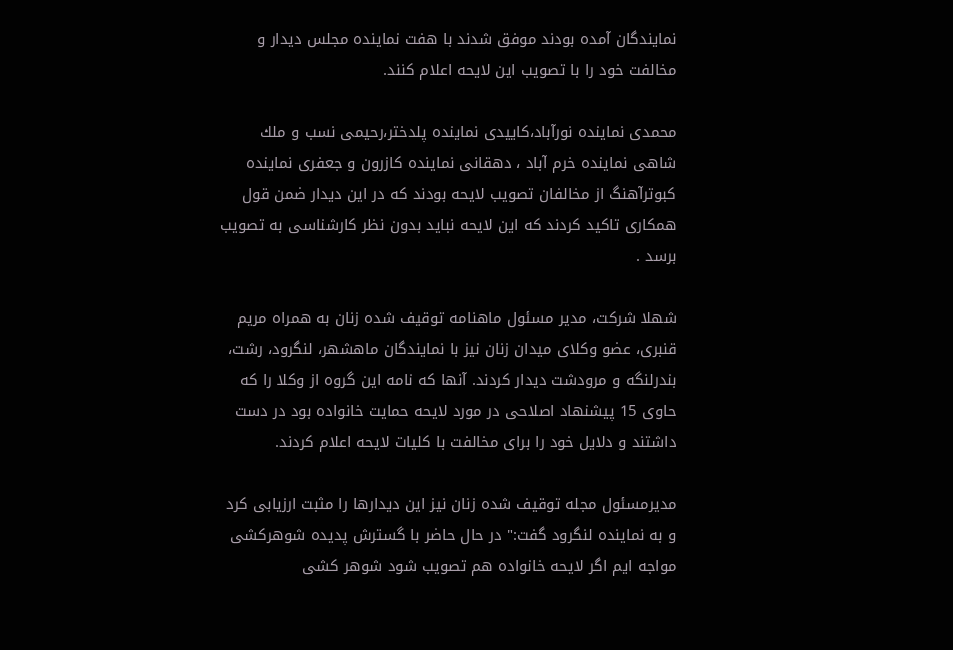نمایندگان آمده بودند موفق شدند با هفت نماینده مجلس دیدار و مخالفت خود را با تصویب این لایحه اعلام كنند.

محمدی نماینده نورآباد،كاییدی نماینده پلدختر،رحیمی نسب و ملك شاهی نماینده خرم آباد ، دهقانی نماینده كازرون و جعفری نماینده كبوترآهنگ از مخالفان تصویب لایحه بودند كه در این دیدار ضمن قول همكاری تاكید كردند كه این لایحه نباید بدون نظر كارشناسی به تصویب برسد .

شهلا شرکت، مدیر مسئول ماهنامه توقیف شده زنان به همراه مریم قنبری، عضو وکلای میدان زنان نیز با نمایندگان ماهشهر، لنگرود، رشت، بندرلنگه و مرودشت دیدار کردند. آنها که نامه این گروه از وکلا را که حاوی 15 پیشنهاد اصلاحی در مورد لایحه حمایت خانواده بود در دست داشتند و دلایل خود را برای مخالفت با کلیات لایحه اعلام کردند.

مدیرمسئول مجله توقیف شده زنان نیز این دیدارها را مثبت ارزیابی كرد و به نماینده لنگرود گفت:" در حال حاضر با گسترش پدیده شوهركشی مواجه ایم اگر لایحه خانواده هم تصویب شود شوهر كشی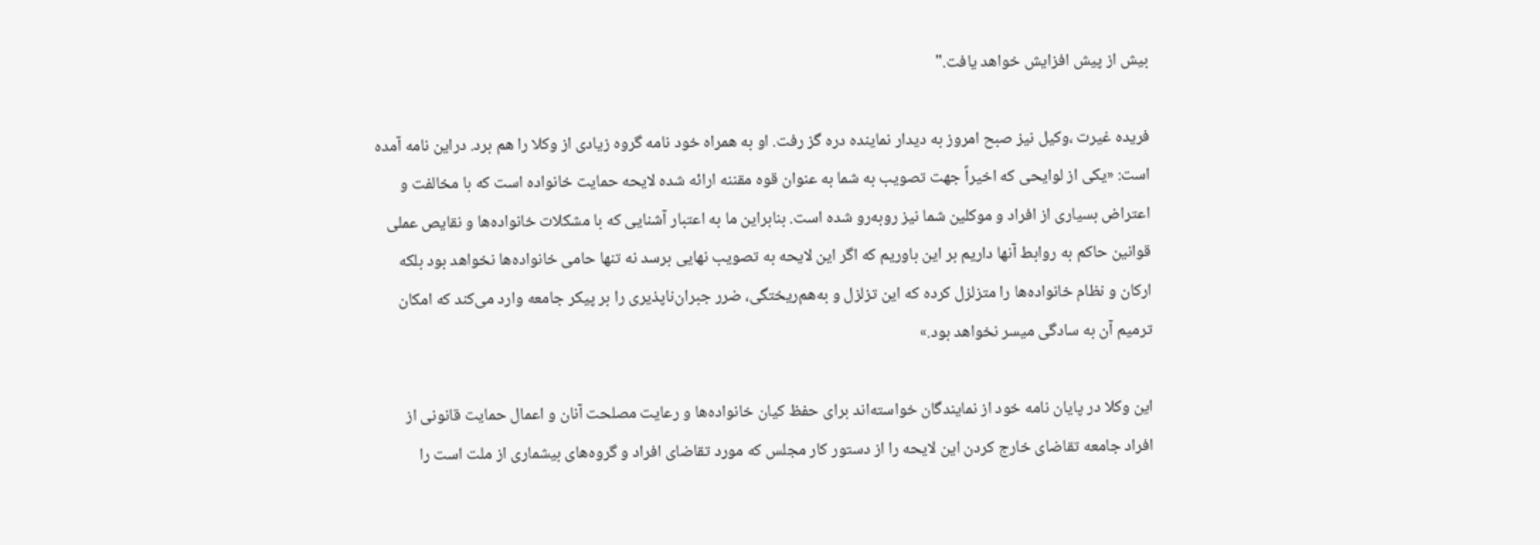بیش از پیش افزایش خواهد یافت."

فریده غیرت ،وكیل نیز صبح امروز به دیدار نماینده دره گز رفت. او به همراه خود نامه گروه زیادی از وكلا را هم برد. دراین نامه آمده است: «یكی از لوایحی كه اخیراً جهت تصویب به شما به عنوان قوه مقننه ارائه شده لایحه حمایت خانواده است كه با مخالفت و اعتراض بسیاری از افراد و موكلین شما نیز روبه‌رو شده است. بنابراین ما به اعتبار آشنایی كه با مشكلات خانواده‌ها و نقایص عملی قوانین حاكم به روابط آنها داریم بر این باوریم كه اگر این لایحه به تصویب نهایی برسد نه تنها حامی خانواده‌ها نخواهد بود بلكه اركان و نظام خانواده‌ها را متزلزل كرده كه این تزلزل و به‌هم‌ریختگی، ضرر جبران‌ناپذیری را بر پیكر جامعه وارد می‌كند كه امكان ترمیم آن به سادگی میسر نخواهد بود.»

این وكلا در پایان نامه خود از نمایندگان خواسته‌اند برای حفظ كیان خانواده‌ها و رعایت مصلحت آنان و اعمال حمایت قانونی از افراد جامعه تقاضای خارج كردن این لایحه را از دستور كار مجلس كه مورد تقاضای افراد و گروه‌های بیشماری از ملت است را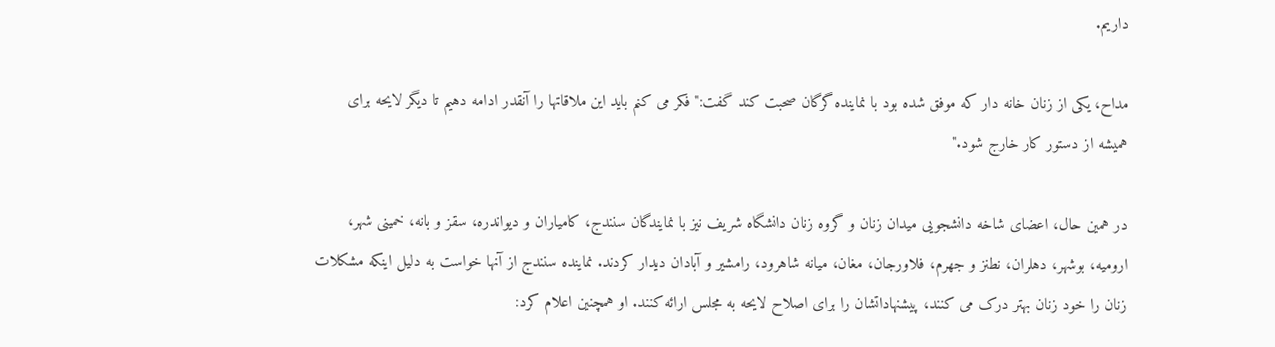داریم.

مداح، یکی از زنان خانه دار که موفق شده بود با نماینده گرگان صحبت کند گفت:" فکر می کنم باید این ملاقاتها را آنقدر ادامه دهیم تا دیگر لایحه برای همیشه از دستور کار خارج شود."

در همین حال، اعضای شاخه دانشجویی میدان زنان و گروه زنان دانشگاه شریف نیز با نمایندگان سنندج، کامیاران و دیواندره، سقز و بانه، خمینی شهر، ارومیه، بوشهر، دهلران، نطنز و جهرم، فلاورجان، مغان، میانه شاهرود، رامشیر و آبادان دیدار کردند. نماینده سنندج از آنها خواست به دلیل اینکه مشکلات زنان را خود زنان بهتر درک می کنند، پیشنهاداتشان را برای اصلاح لایحه به مجلس ارائه کنند. او همچنین اعلام کرد: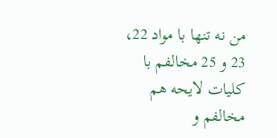من نه تنها با مواد 22، 23 و 25 مخالفم با کلیات لایحه هم مخالفم و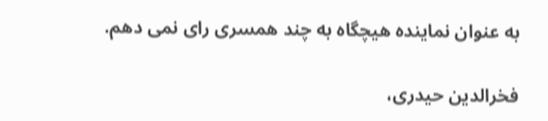به عنوان نماینده هیچگاه به چند همسری رای نمی دهم.

فخرالدین حیدری،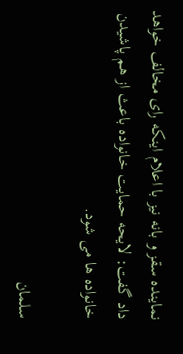نماینده سقز و بانه نیز با اعلام اینکه رای مخالف خواهد داد گفت: لایحه حمایت خانواده باعث از هم پاشیدن خانواده ها می شود.

سلمان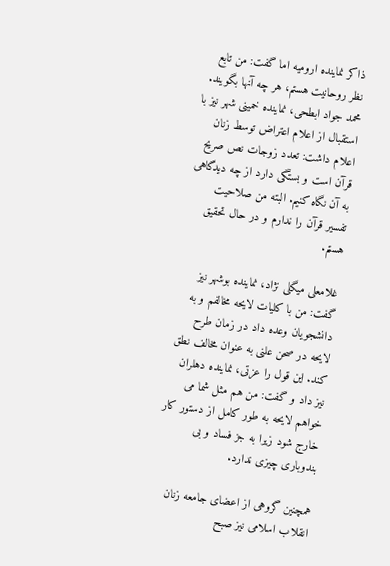ذاکر نماینده ارومیه اما گفت: من تابع نظر روحانیت هستم، هر چه آنها بگویند. محمد جواد ابطحی، نماینده خمینی شهر نیز با استقبال از اعلام اعتراض توسط زنان اعلام داشت: تعدد زوجات نص صریح قرآن است و بستگی دارد از چه دیدگاهی به آن نگاه کنیم. البته من صلاحیت تفسیر قرآن را ندارم و در حال تحقیق هستم.

غلامعلی میگلی نژاد، نماینده بوشهر نیز گفت: من با کلیات لایحه مخالفم و به دانشجویان وعده داد در زمان طرح لایحه در صحن علنی به عنوان مخالف نطق کند. این قول را عزتی، نماینده دهلران نیز داد و گفت: من هم مثل شما می خواهم لایحه به طور کامل از دستور کار خارج شود زیرا به جز فساد و بی بندوباری چیزی ندارد.

همچنین گروهی از اعضای جامعه زنان انقلاب اسلامی نیز صبح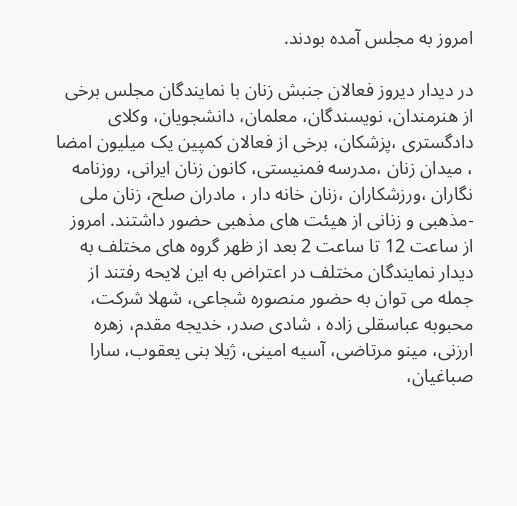امروز به مجلس آمده بودند.

در دیدار دیروز فعالان جنبش زنان با نمایندگان مجلس برخی از هنرمندان، نویسندگان، معلمان، دانشجویان، وکلای دادگستری ،پزشکان، برخی از فعالان کمپین یک میلیون امضا ، میدان زنان ،مدرسه فمنیستی، کانون زنان ایرانی، روزنامه نگاران ،ورزشکاران ،زنان خانه دار ، مادران صلح، زنان ملی -مذهبی و زنانی از هیئت های مذهبی حضور داشتند. امروز از ساعت 12 تا ساعت 2 بعد از ظهر گروه های مختلف به دیدار نمایندگان مختلف در اعتراض به این لایحه رفتند از جمله می توان به حضور منصوره شجاعی، شهلا شرکت، محبوبه عباسقلی زاده ، شادی صدر، خدیجه مقدم، زهره ارزنی، مینو مرتاضی، آسیه امینی، ژیلا بنی یعقوب، سارا صباغیان،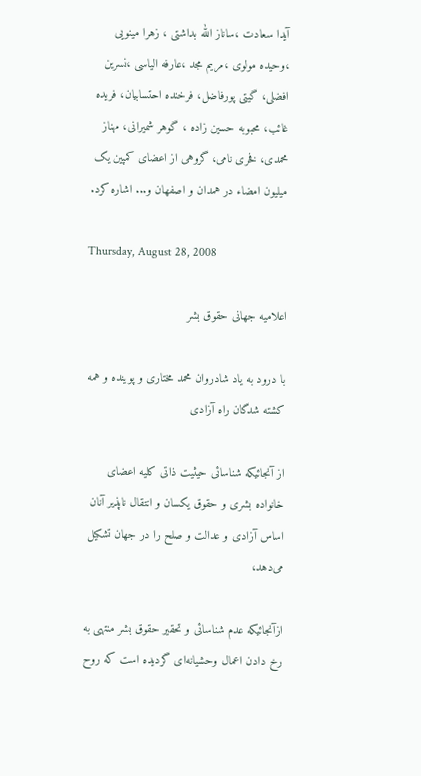آیدا سعادت ،ساناز الله بداشتی ، زهرا مینویی ،وحیده مولوی ،مریم مجد ،عارفه الیاسی ،نسرین افضلی، گیتی پورفاضل، فرخنده احتسابیان، فریده غائب، محبوبه حسین زاده ، گوهر شمیرانی، مهناز محمدی، فخری نامی، گروهی از اعضای کمپین یک میلیون امضاء در همدان و اصفهان و... اشاره کرد.

Thursday, August 28, 2008

اعلامیه جهانی حقوق بشر

با درود به یاد شادروان محمد مختاری و پوینده و همه كشته شدگان راه آزادی

از آنجائیکه شناسائی حیثیت ذاتی کلیه اعضای خانواده بشری و حقوق یکسان و انتقال ناپذیر آنان اساس آزادی و عدالت و صلح را در جهان تشکیل می‌دهد،

ازآنجائیکه عدم شناسائی و تحقیر حقوق بشر منتهی به رخ دادن اعمال وحشیانه‌ای گردیده است که روح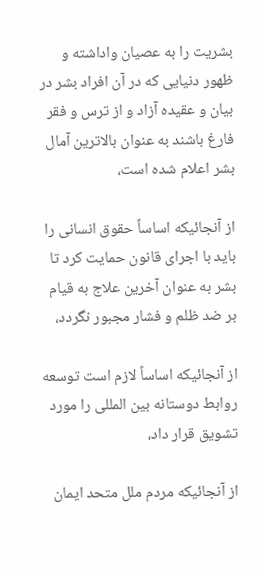بشریت را به عصیان واداشته و ظهور دنیایی که در آن افراد بشر در بیان و عقیده آزاد و از ترس و فقر فارغ باشند به عنوان بالاترین آمال بشر اعلام شده است،

از آنجائیکه اساساً حقوق انسانی را باید با اجرای قانون حمایت کرد تا بشر به عنوان آخرین علاج به قیام بر ضد ظلم و فشار مجبور نگردد،

از آنجائیکه اساساً لازم است توسعه روابط دوستانه بین المللی را مورد تشویق قرار داد،

از آنجائیکه مردم ملل متحد ایمان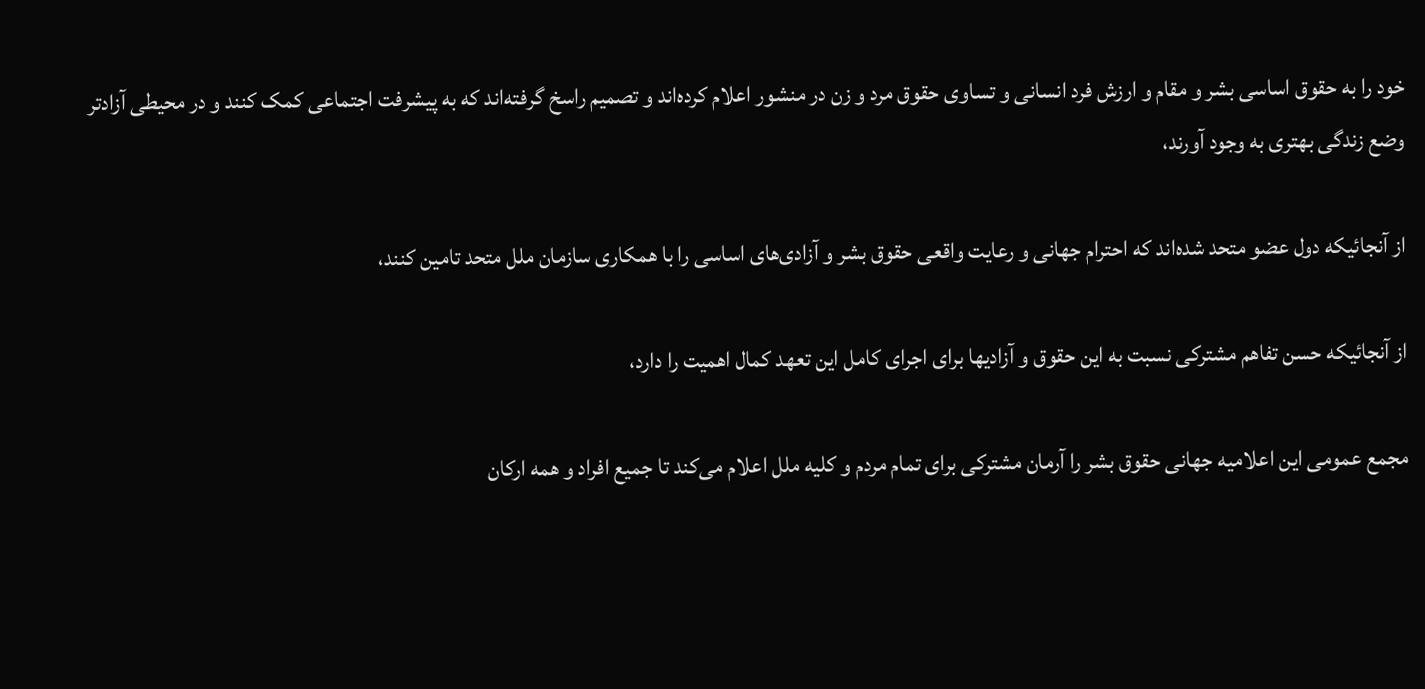خود را به حقوق اساسی بشر و مقام و ارزش فرد انسانی و تساوی حقوق مرد و زن در منشور اعلام کرده‌اند و تصمیم راسخ گرفته‌اند که به پیشرفت اجتماعی کمک کنند و در محیطی آزاد‌تر وضع زندگی بهتری به وجود آورند،

از آنجائیکه دول عضو متحد شده‌اند که احترام جهانی و رعایت واقعی حقوق بشر و آزادی‌های اساسی را با همکاری سازمان ملل متحد تامین کنند،

از آنجائیکه حسن تفاهم مشترکی نسبت به این حقوق و آزادیها برای اجرای کامل این تعهد کمال اهمیت را دارد،

مجمع عمومی این اعلامیه جهانی حقوق بشر را آرمان مشترکی برای تمام مردم و کلیه ملل اعلام می‌کند تا جمیع افراد و همه ارکان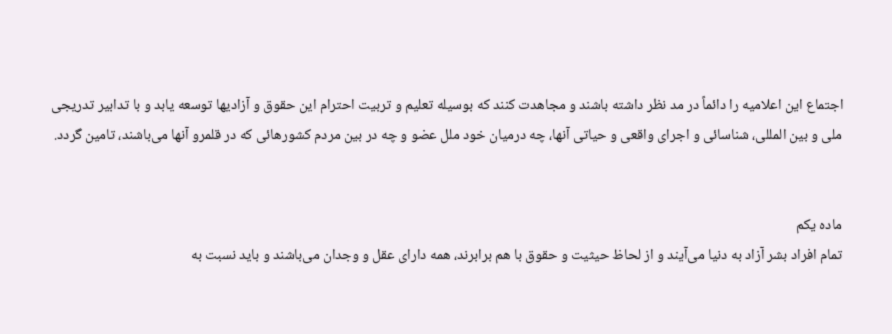اجتماع این اعلامیه را دائماً در مد نظر داشته باشند و مجاهدت کنند که بوسیله تعلیم و تربیت احترام این حقوق و آزادیها توسعه یابد و با تدابیر تدریجی ملی و بین المللی، شناسائی و اجرای واقعی و حیاتی آنها، چه درمیان خود ملل عضو و چه در بین مردم کشورهائی که در قلمرو آنها می‌باشند، تامین گردد.


ماده یکم
تمام افراد بشر آزاد به دنیا می‌آیند و از لحاظ حیثیت و حقوق با هم برابرند، همه دارای عقل و وجدان می‌باشند و باید نسبت به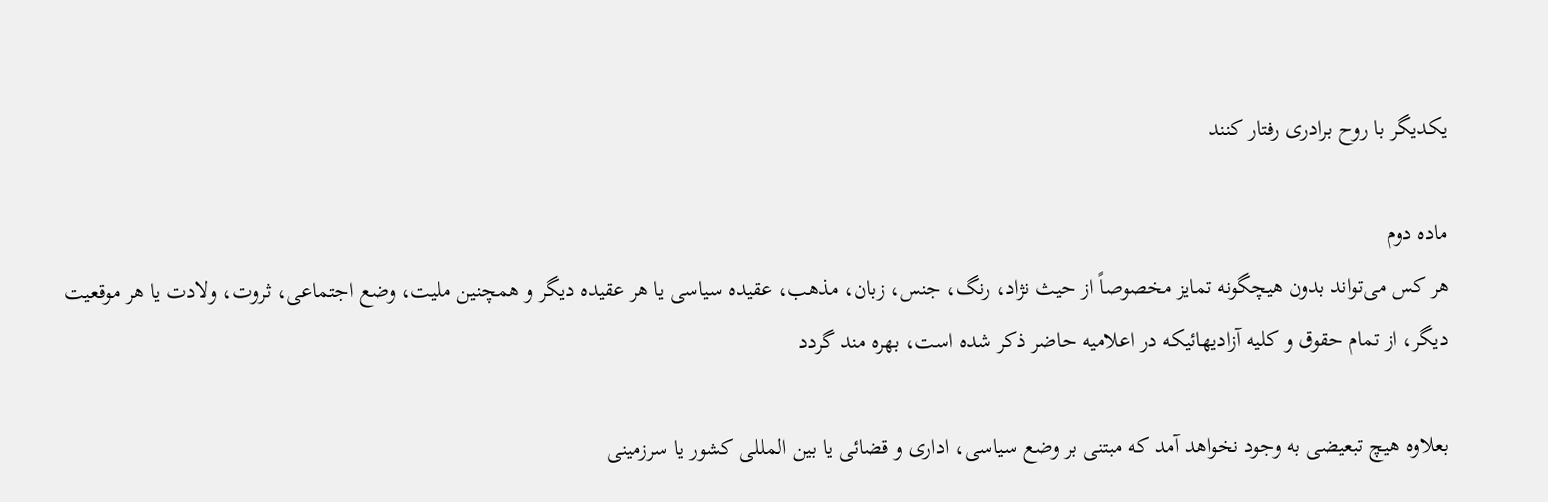یکدیگر با روح برادری رفتار کنند

ماده دوم
هر کس می‌تواند بدون هیچگونه تمایز مخصوصاً از حیث نژاد، رنگ، جنس، زبان، مذهب، عقیده سیاسی یا هر عقیده دیگر و همچنین ملیت، وضع اجتماعی، ثروت، ولادت یا هر موقعیت دیگر، از تمام حقوق و کلیه آزادیهائیکه در اعلامیه حاضر ذکر شده است، بهره مند گردد

بعلاوه هیچ تبعیضی به وجود نخواهد آمد که مبتنی بر وضع سیاسی، اداری و قضائی یا بین المللی کشور یا سرزمینی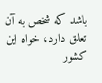باشد که شخص به آن تعلق دارد، خواه این کشور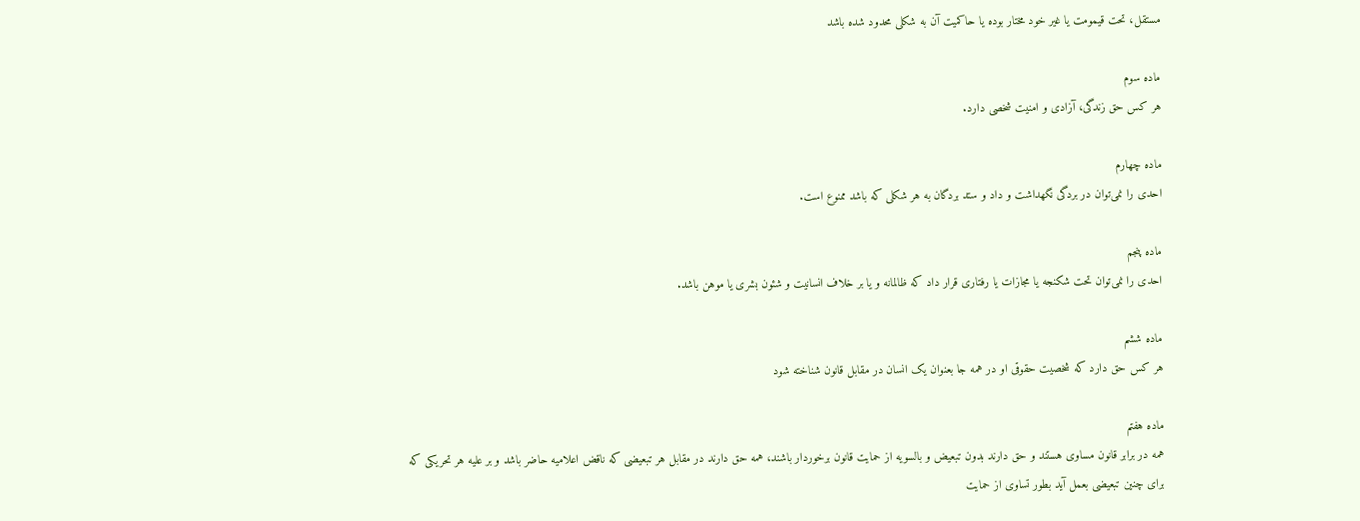مستقل، تحت قیمومت یا غیر خود مختار بوده یا حاکمیت آن به شکلی محدود شده باشد

ماده سوم
هر کس حق زندگی، آزادی و امنیت شخصی دارد.

ماده چهارم
احدی را نمی‌توان در بردگی نگهداشت و داد و ستد بردگان به هر شکلی که باشد ممنوع است.

ماده پنجم
احدی را نمی‌توان تحت شکنجه یا مجازات یا رفتاری قرار داد که ظالمانه و یا بر خلاف انسانیت و شئون بشری یا موهن باشد.

ماده ششم
هر کس حق دارد که شخصیت حقوقی او در همه جا بعنوان یک انسان در مقابل قانون شناخته شود

ماده هفتم
همه در برابر قانون مساوی هستند و حق دارند بدون تبعیض و بالسویه از حمایت قانون برخوردار باشند، همه حق دارند در مقابل هر تبعیضی که ناقض اعلامیه حاضر باشد و بر علیه هر تحریکی که برای چنین تبعیضی بعمل آید بطور تساوی از حمایت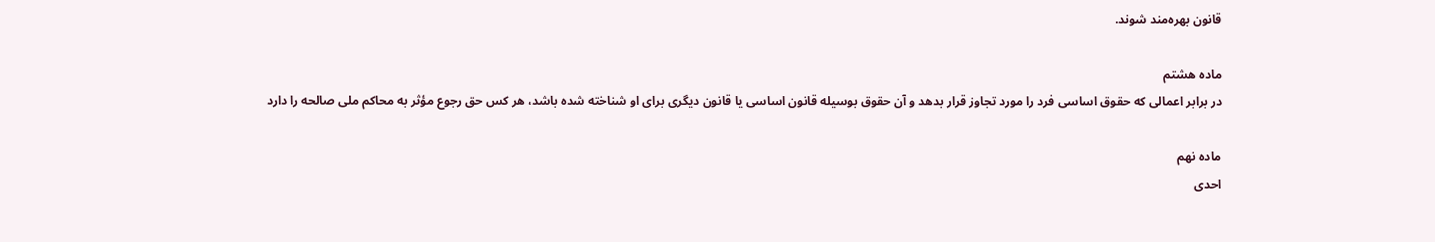قانون بهره‌مند شوند.

ماده هشتم
در برابر اعمالی که حقوق اساسی فرد را مورد تجاوز قرار بدهد و آن حقوق بوسیله قانون اساسی یا قانون دیگری برای او شناخته شده باشد، هر کس حق رجوع مؤثر به محاکم ملی صالحه را دارد

ماده نهم
احدی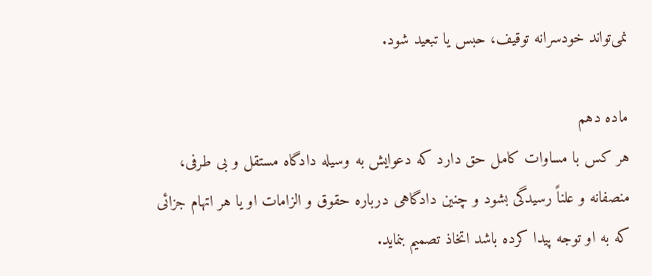نمی‌تواند خودسرانه توقیف، حبس یا تبعید شود.

ماده دهم
هر کس با مساوات کامل حق دارد که دعوایش به وسیله دادگاه مستقل و بی طرفی، منصفانه و علناً رسیدگی بشود و چنین دادگاهی درباره حقوق و الزامات او یا هر اتهام جزائی که به او توجه پیدا کرده باشد اتخاذ تصمیم بنماید.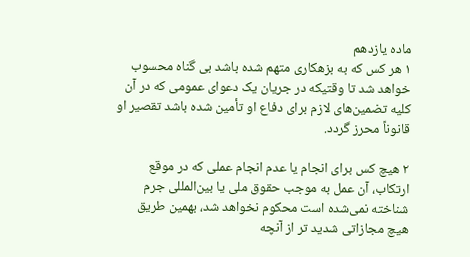ماده یازدهم
١ هر کس که به بزهکاری متهم شده باشد بی گناه محسوب خواهد شد تا وقتیکه در جریان یک دعوای عمومی که در آن کلیه تضمین‌های لازم برای دفاع او تأمین شده باشد تقصیر او قانوناً محرز گردد.

٢ هیچ کس برای انجام یا عدم انجام عملی که در موقع ارتکاب، آن عمل به موجب حقوق ملی یا بین‌المللی جرم شناخته نمی‌شده است محکوم نخواهد شد، بهمین طریق هیچ مجازاتی شدید تر از آنچه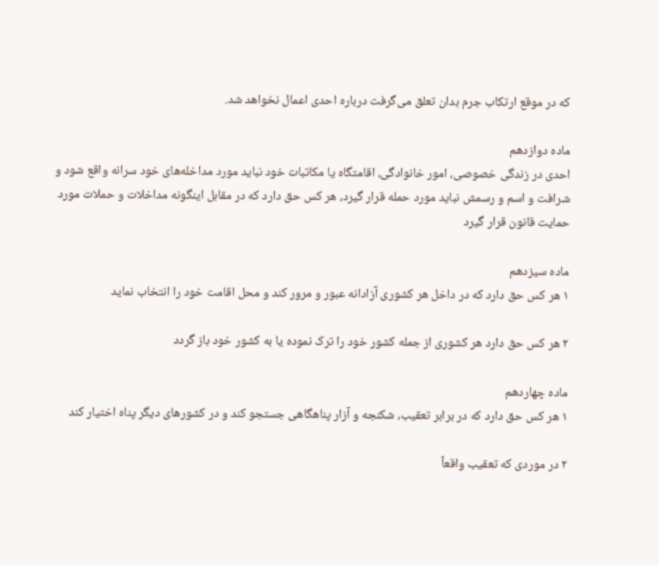که در موقع ارتکاب جرم بدان تعلق می‌گرفت درباره احدی اعمال نخواهد شد.

ماده دوازدهم
احدی در زندگی خصوصی، امور خانوادگی، اقامتگاه یا مکاتبات خود نباید مورد مداخله‌های خود سرانه واقع شود و شرافت و اسم و رسمش نباید مورد حمله قرار گیرد، هر کس حق دارد که در مقابل اینگونه مداخلات و حملات مورد حمایت قانون قرار گیرد

ماده سیزدهم
١ هر کس حق دارد که در داخل هر کشوری آزادانه عبور و مرور کند و محل اقامت خود را انتخاب نماید

٢ هر کس حق دارد هر کشوری از جمله کشور خود را ترک نموده یا به کشور خود باز گردد

ماده چهاردهم
١ هر کس حق دارد که در برابر تعقیب، شکنجه و آزار پناهگاهی جستجو کند و در کشورهای دیگر پناه اختیار کند

٢ در موردی که تعقیب واقعاً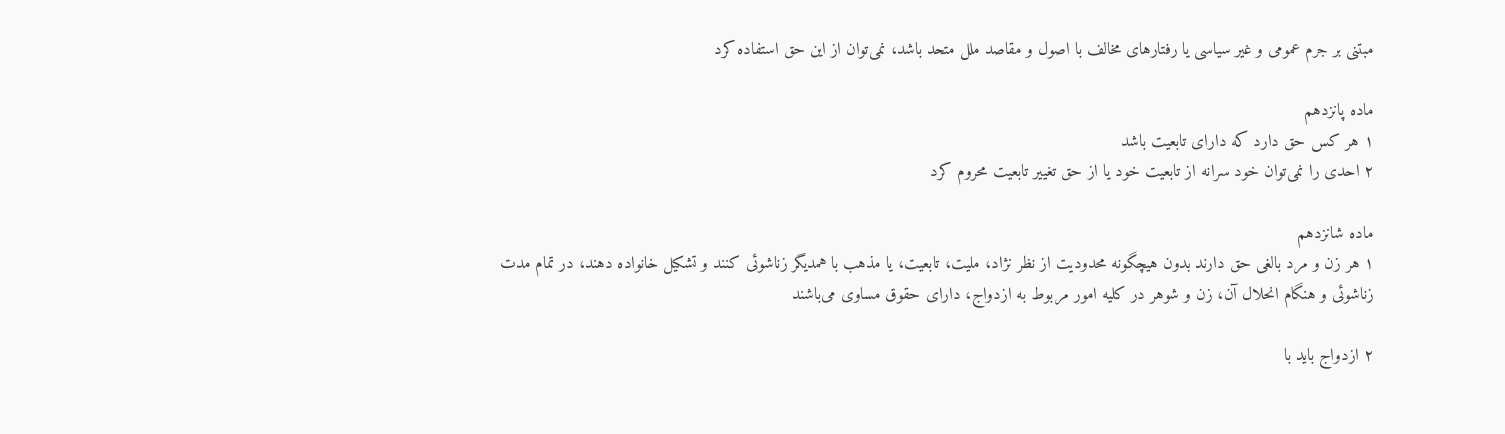مبتنی بر جرم عمومی و غیر سیاسی یا رفتارهای مخالف با اصول و مقاصد ملل متحد باشد، نمی‌توان از این حق استفاده کرد

ماده پانزدهم
١ هر کس حق دارد که دارای تابعیت باشد
٢ احدی را نمی‌توان خود سرانه از تابعیت خود یا از حق تغییر تابعیت محروم کرد

ماده شانزدهم
١ هر زن و مرد بالغی حق دارند بدون هیچگونه محدودیت از نظر نژاد، ملیت، تابعیت، یا مذهب با همدیگر زناشوئی کنند و تشکیل خانواده دهند، در تمام مدت زناشوئی و هنگام انحلال آن، زن و شوهر در کلیه امور مربوط به ازدواج، دارای حقوق مساوی می‌باشند

٢ ازدواج باید با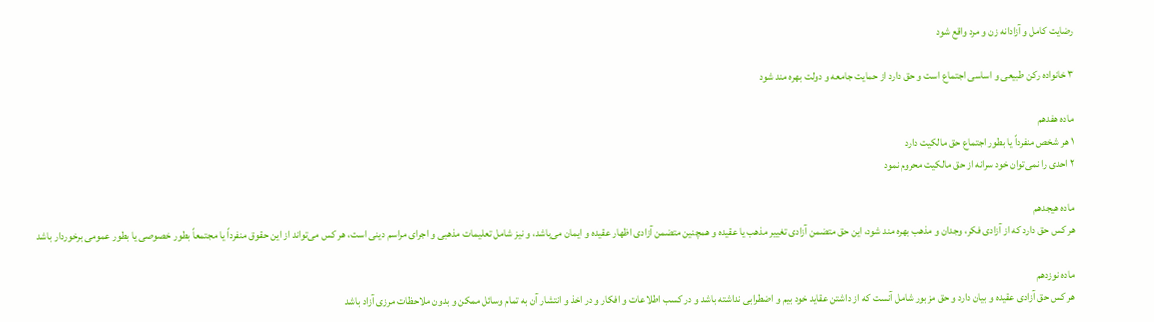رضایت کامل و آزادانه زن و مرد واقع شود

٣ خانواده رکن طبیعی و اساسی اجتماع است و حق دارد از حمایت جامعه و دولت بهره مند شود

ماده هفدهم
١ هر شخص منفرداً یا بطور اجتماع حق مالکیت دارد
٢ احدی را نمی‌توان خود سرانه از حق مالکیت محروم نمود

ماده هیجدهم
هر کس حق دارد که از آزادی فکر، وجدان و مذهب بهره مند شود، این حق متضمن آزادی تغییر مذهب یا عقیده و همچنین متضمن آزادی اظهار عقیده و ایمان می‌باشد، و نیز شامل تعلیمات مذهبی و اجرای مراسم دینی است، هر کس می‌تواند از این حقوق منفرداً یا مجتمعاً بطور خصوصی یا بطور عمومی برخوردار باشد

ماده نوزدهم
هر کس حق آزادی عقیده و بیان دارد و حق مزبور شامل آنست که از داشتن عقاید خود بیم و اضطرابی نداشته باشد و در کسب اطلاعات و افکار و در اخذ و انتشار آن به تمام وسائل ممکن و بدون ملاحظات مرزی آزاد باشد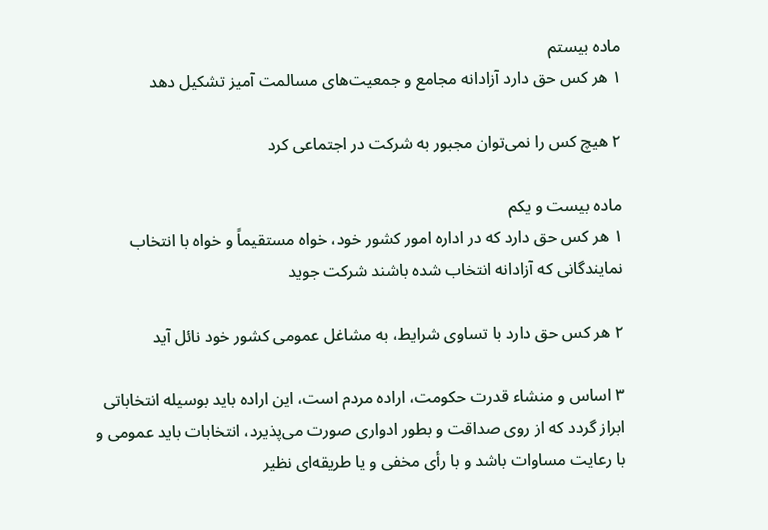ماده بیستم
١ هر کس حق دارد آزادانه مجامع و جمعیت‌های مسالمت آمیز تشکیل دهد

٢ هیچ کس را نمی‌توان مجبور به شرکت در اجتماعی کرد

ماده بیست و یکم
١ هر کس حق دارد که در اداره امور کشور خود، خواه مستقیماً و خواه با انتخاب نمایندگانی که آزادانه انتخاب شده باشند شرکت جوید

٢ هر کس حق دارد با تساوی شرایط، به مشاغل عمومی کشور خود نائل آید

٣ اساس و منشاء قدرت حکومت، اراده مردم است، این اراده باید بوسیله انتخاباتی ابراز گردد که از روی صداقت و بطور ادواری صورت می‌پذیرد، انتخابات باید عمومی و با رعایت مساوات باشد و با رأی مخفی و یا طریقه‌ای نظیر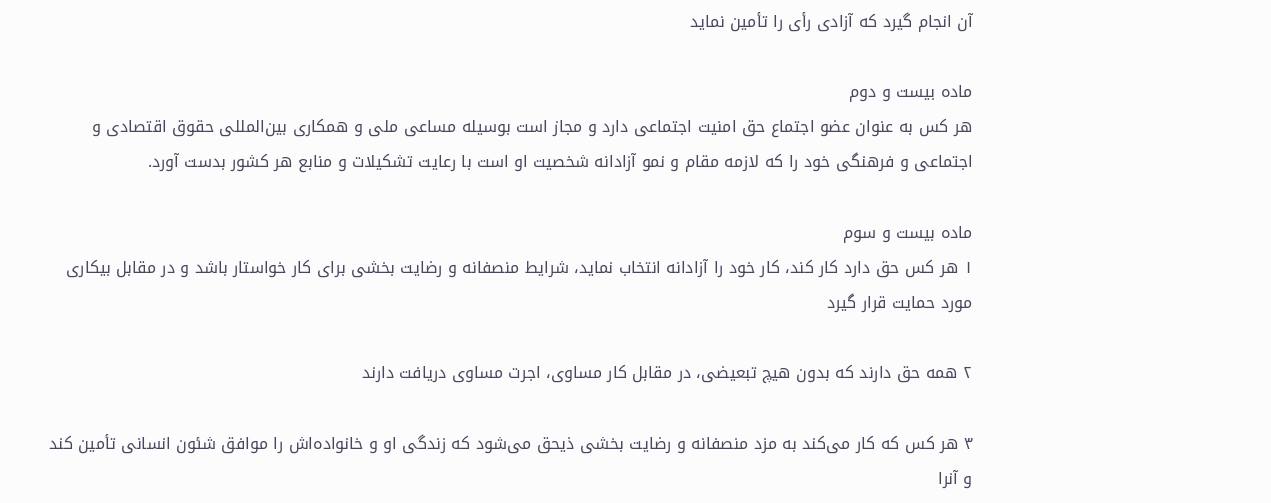آن انجام گیرد که آزادی رأی را تأمین نماید

ماده بیست و دوم
هر کس به عنوان عضو اجتماع حق امنیت اجتماعی دارد و مجاز است بوسیله مساعی ملی و همکاری بین‌المللی حقوق اقتصادی و اجتماعی و فرهنگی خود را که لازمه مقام و نمو آزادانه شخصیت او است با رعایت تشکیلات و منابع هر کشور بدست آورد.

ماده بیست و سوم
١ هر کس حق دارد کار کند، کار خود را آزادانه انتخاب نماید، شرایط منصفانه و رضایت بخشی برای کار خواستار باشد و در مقابل بیکاری مورد حمایت قرار گیرد

٢ همه حق دارند که بدون هیچ تبعیضی، در مقابل کار مساوی، اجرت مساوی دریافت دارند

٣ هر کس که کار می‌کند به مزد منصفانه و رضایت بخشی ذیحق می‌شود که زندگی او و خانواده‌اش را موافق شئون انسانی تأمین کند و آنرا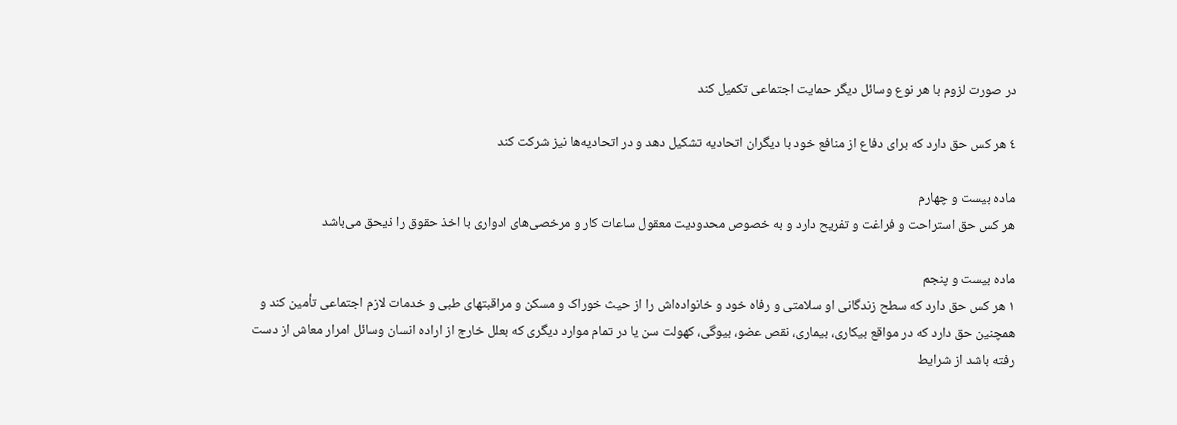در صورت لزوم با هر نوع وسائل دیگر حمایت اجتماعی تکمیل کند

٤ هر کس حق دارد که برای دفاع از منافع خود با دیگران اتحادیه تشکیل دهد و در اتحادیه‌ها نیز شرکت کند

ماده بیست و چهارم
هر کس حق استراحت و فراغت و تفریح دارد و به خصوص محدودیت معقول ساعات کار و مرخصی‌های ادواری با اخذ حقوق را ذیحق می‌باشد

ماده بیست و پنجم
١ هر کس حق دارد که سطح زندگانی او سلامتی و رفاه خود و خانواده‌اش را از حیث خوراک و مسکن و مراقبتهای طبی و خدمات لازم اجتماعی تأمین کند و همچنین حق دارد که در مواقع بیکاری، بیماری، نقص عضو، بیوگی، کهولت سن یا در تمام موارد دیگری که بعلل خارج از اراده انسان وسائل امرار معاش از دست رفته باشد از شرایط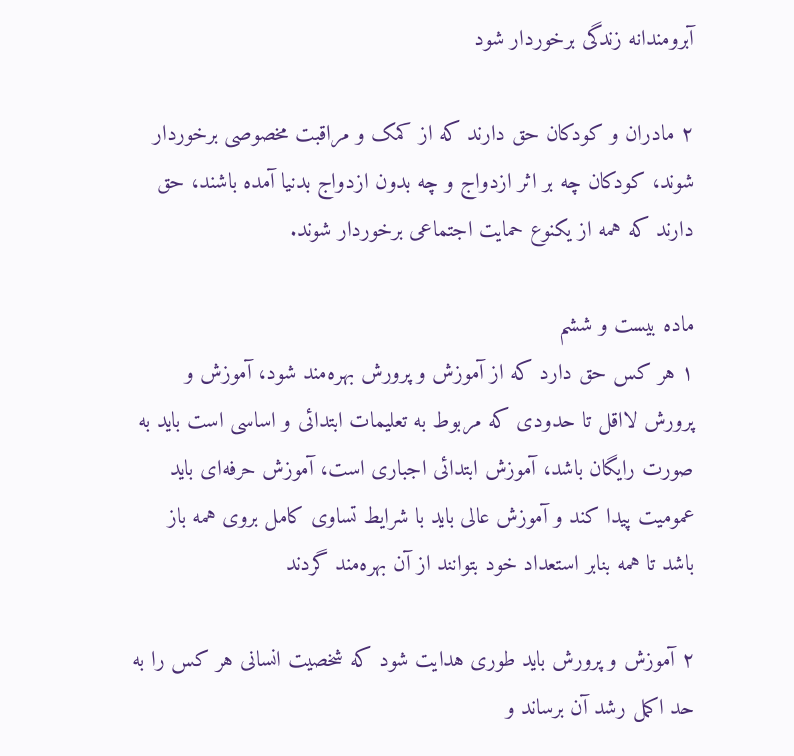آبرومندانه زندگی برخوردار شود

٢ مادران و کودکان حق دارند که از کمک و مراقبت مخصوصی برخوردار شوند، کودکان چه بر اثر ازدواج و چه بدون ازدواج بدنیا آمده باشند، حق دارند که همه از یکنوع حمایت اجتماعی برخوردار شوند.

ماده بیست و ششم
١ هر کس حق دارد که از آموزش و پرورش بهره‌مند شود، آموزش و پرورش لااقل تا حدودی که مربوط به تعلیمات ابتدائی و اساسی است باید به صورت رایگان باشد، آموزش ابتدائی اجباری است، آموزش حرفه‌ای باید عمومیت پیدا کند و آموزش عالی باید با شرایط تساوی کامل بروی همه باز باشد تا همه بنا‌بر استعداد خود بتوانند از آن بهره‌مند گردند

٢ آموزش و پرورش باید طوری هدایت شود که شخصیت انسانی هر کس را به حد اکمل رشد آن برساند و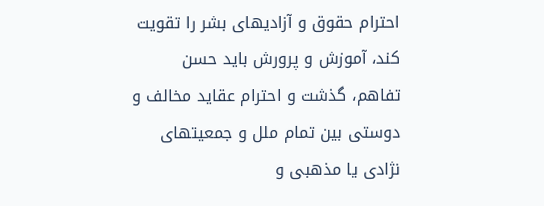احترام حقوق و آزادیهای بشر را تقویت کند، آموزش و پرورش باید حسن تفاهم، گذشت و احترام عقاید مخالف و دوستی بین تمام ملل و جمعیتهای نژادی یا مذهبی و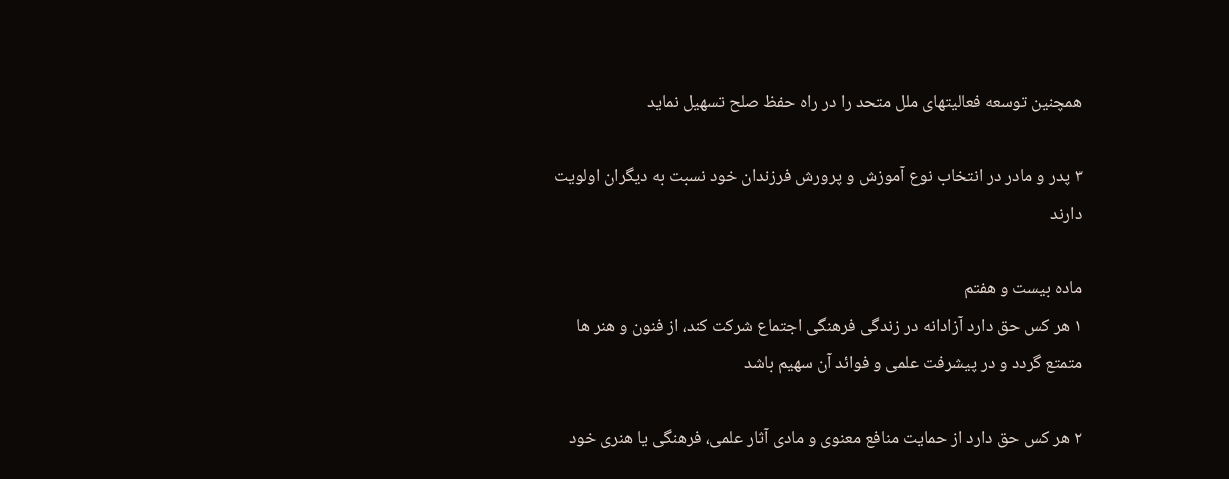همچنین توسعه فعالیتهای ملل متحد را در راه حفظ صلح تسهیل نماید

٣ پدر و مادر در انتخاب نوع آموزش و پرورش فرزندان خود نسبت به دیگران اولویت دارند

ماده بیست و هفتم
١ هر کس حق دارد آزادانه در زندگی فرهنگی اجتماع شرکت کند، از فنون و هنر ها متمتع گردد و در پیشرفت علمی و فوائد آن سهیم باشد

٢ هر کس حق دارد از حمایت منافع معنوی و مادی آثار علمی، فرهنگی یا هنری خود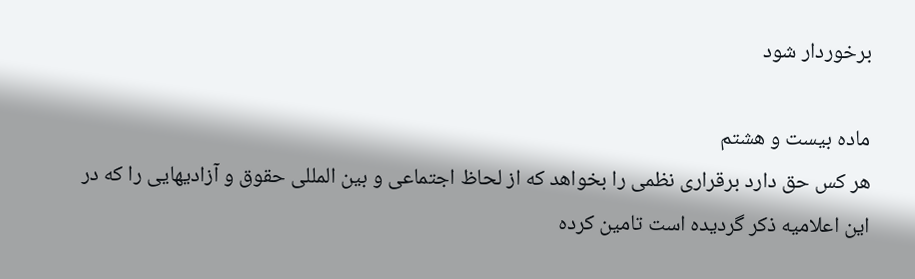برخوردار شود

ماده بیست و هشتم
هر کس حق دارد برقراری نظمی را بخواهد که از لحاظ اجتماعی و بین المللی حقوق و آزادیهایی را که در این اعلامیه ذکر گردیده است تامین کرده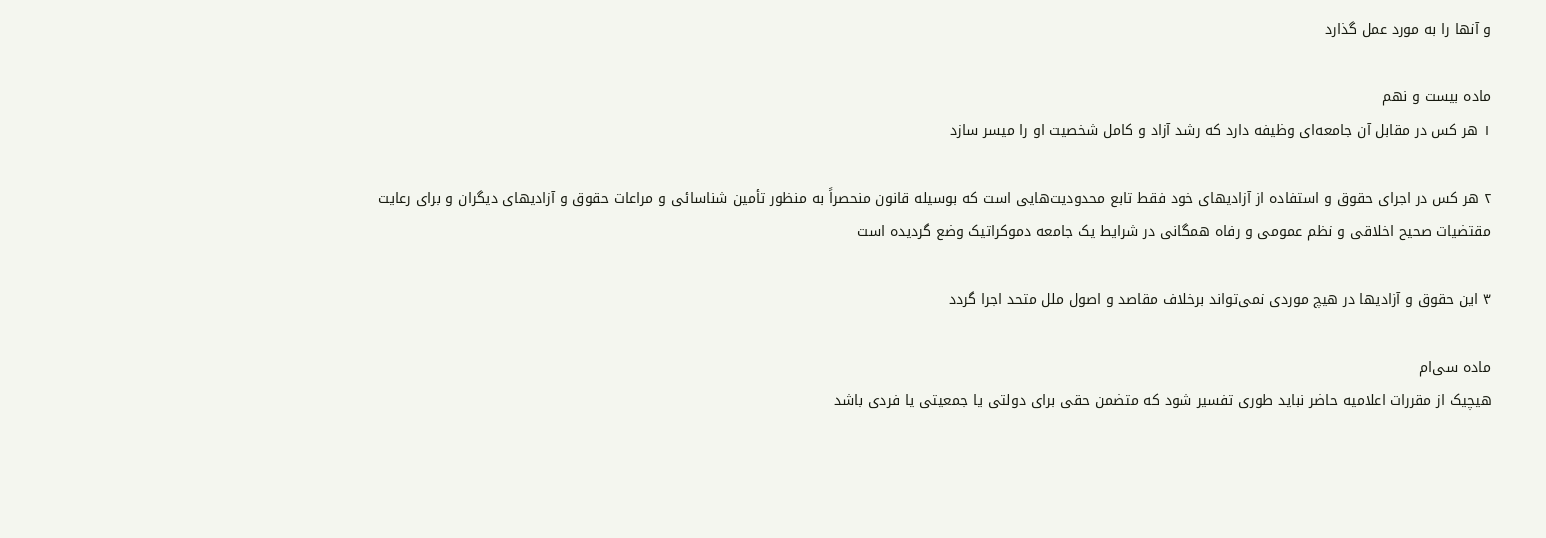و آنها را به مورد عمل گذارد

ماده بیست و نهم
١ هر کس در مقابل آن جامعه‌ای وظیفه دارد که رشد آزاد و کامل شخصیت او را میسر سازد

٢ هر کس در اجرای حقوق و استفاده از آزادیهای خود فقط تابع محدودیت‌هایی است که بوسیله قانون منحصراً به منظور تأمین شناسائی و مراعات حقوق و آزادیهای دیگران و برای رعایت مقتضیات صحیح اخلاقی و نظم عمومی و رفاه همگانی در شرایط یک جامعه دموکراتیک وضع گردیده است

٣ این حقوق و آزادیها در هیچ موردی نمی‌تواند برخلاف مقاصد و اصول ملل متحد اجرا گردد

ماده سی‌ام
هیچیک از مقررات اعلامیه حاضر نباید طوری تفسیر شود که متضمن حقی برای دولتی یا جمعیتی یا فردی باشد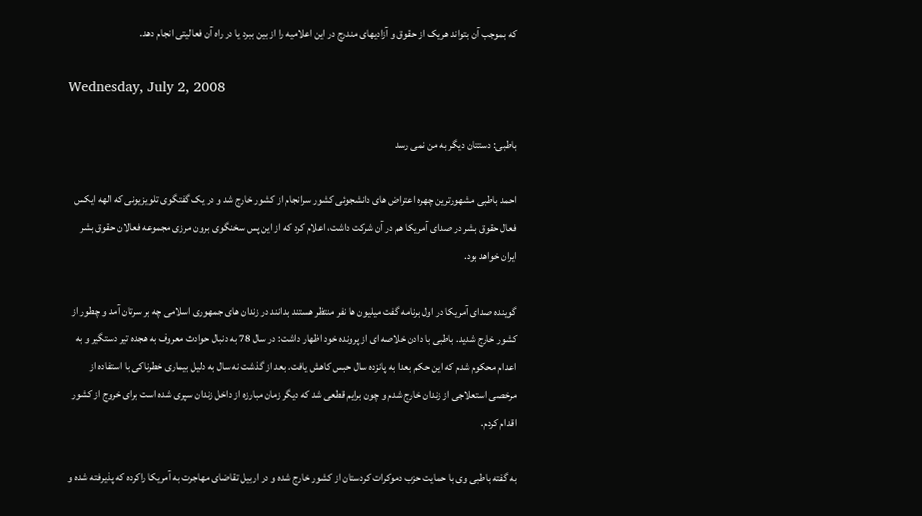که بموجب آن بتواند هریک از حقوق و آزادیهای مندرج در این اعلامیه را از بین ببرد یا در راه آن فعالیتی انجام دهد.

Wednesday, July 2, 2008

باطبی: دستتان دیگر به من نمی رسد

احمد باطبی مشهورترین چهره اعتراض های دانشجوئی کشور سرانجام از کشور خارج شد و در یک گفتگوی تلویزیونی که الهه ایکس فعال حقوق بشر در صدای آمریکا هم در آن شرکت داشت، اعلام کرد که از این پس سخنگوی برون مرزی مجموعه فعالان حقوق بشر ایران خواهد بود.

گوینده صدای آمریکا در اول برنامه گفت میلیون ها نفر منتظر هستند بدانند در زندان های جمهوری اسلامی چه بر سرتان آمد و چطور از کشور خارج شدید. باطبی با دادن خلاصه ای از پرونده خود اظهار داشت: در سال 78 به دنبال حوادث معروف به هجده تیر دستگیر و به اعدام محکوم شدم که این حکم بعدا به پانزده سال حبس کاهش یافت. بعد از گذشت نه سال به دلیل بیماری خطرناکی با استفاده از مرخصی استعلاجی از زندان خارج شدم و چون برایم قطعی شد که دیگر زمان مبارزه از داخل زندان سپری شده است برای خروج از کشور اقدام کردم.

به گفته باطبی وی با حمایت حزب دموکرات کردستان از کشور خارج شده و در اربیل تقاضای مهاجرت به آمریکا راکرده که پذیرفته شده و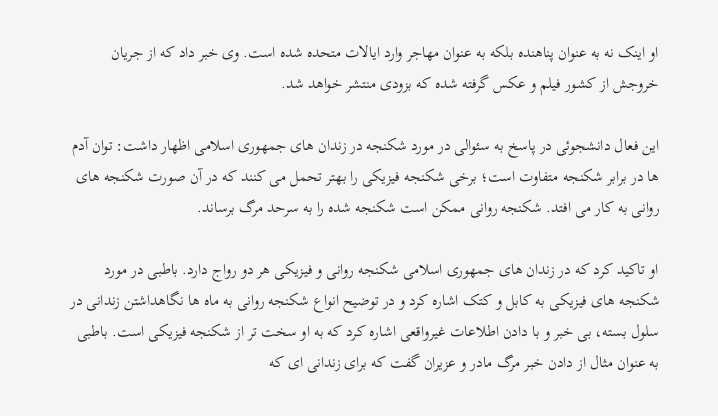او اینک نه به عنوان پناهنده بلکه به عنوان مهاجر وارد ایالات متحده شده است. وی خبر داد که از جریان خروجش از کشور فیلم و عکس گرفته شده که بزودی منتشر خواهد شد.

این فعال دانشجوئی در پاسخ به سئوالی در مورد شکنجه در زندان های جمهوری اسلامی اظهار داشت: توان آدم ها در برابر شکنجه متفاوت است؛ برخی شکنجه فیزیکی را بهتر تحمل می کنند که در آن صورت شکنجه های روانی به کار می افتد. شکنجه روانی ممکن است شکنجه شده را به سرحد مرگ برساند.

او تاکید کرد که در زندان های جمهوری اسلامی شکنجه روانی و فیزیکی هر دو رواج دارد. باطبی در مورد شکنجه های فیزیکی به کابل و کتک اشاره کرد و در توضیح انواع شکنجه روانی به ماه ها نگاهداشتن زندانی در سلول بسته، بی خبر و با دادن اطلاعات غیرواقعی اشاره کرد که به او سخت تر از شکنجه فیزیکی است. باطبی به عنوان مثال از دادن خبر مرگ مادر و عزیران گفت که برای زندانی ای که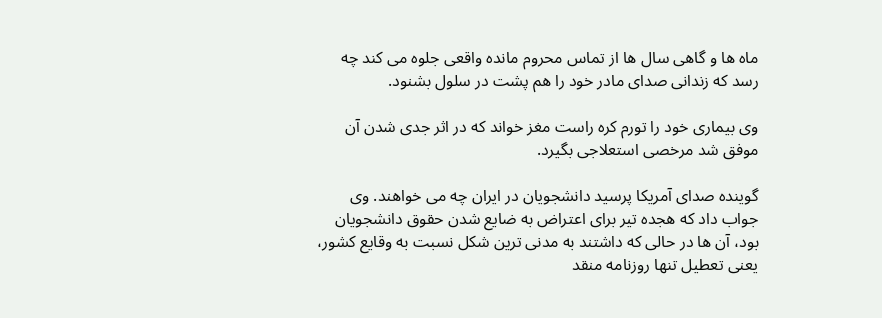ماه ها و گاهی سال ها از تماس محروم مانده واقعی جلوه می کند چه رسد که زندانی صدای مادر خود را هم پشت در سلول بشنود.

وی بیماری خود را تورم کره راست مغز خواند که در اثر جدی شدن آن موفق شد مرخصی استعلاجی بگیرد.

گوینده صدای آمریکا پرسید دانشجویان در ایران چه می خواهند. وی جواب داد که هجده تیر برای اعتراض به ضایع شدن حقوق دانشجویان بود، آن ها در حالی که داشتند به مدنی ترین شکل نسبت به وقایع کشور، یعنی تعطیل تنها روزنامه منقد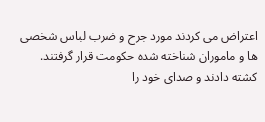اعتراض می کردند مورد جرح و ضرب لباس شخصی ها و ماموران شناخته شده حکومت قرار گرفتند. کشته دادند و صدای خود را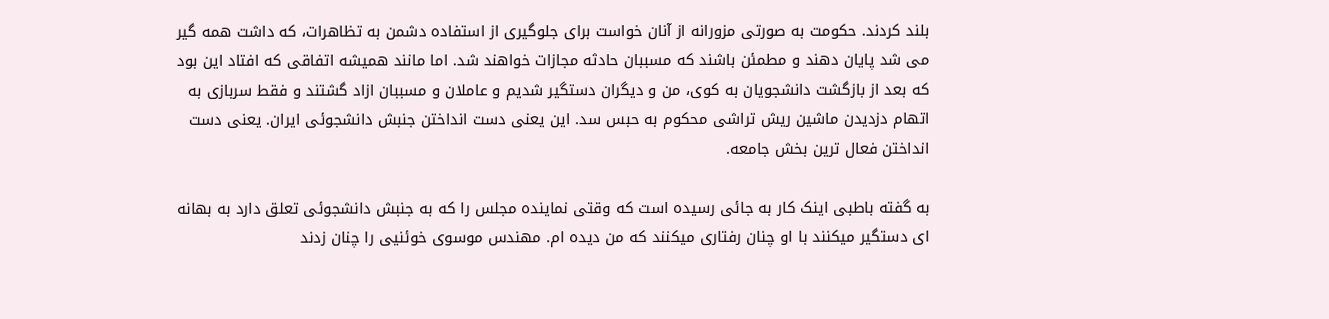بلند کردند. حکومت به صورتی مزورانه از آنان خواست برای جلوگیری از استفاده دشمن به تظاهرات، که داشت همه گیر می شد پایان دهند و مطمئن باشند که مسببان حادثه مجازات خواهند شد. اما مانند همیشه اتفاقی که افتاد این بود که بعد از بازگشت دانشجویان به کوی، من و دیگران دستگیر شدیم و عاملان و مسببان ازاد گشتند و فقط سربازی به اتهام دزدیدن ماشین ریش تراشی محکوم به حبس سد. این یعنی دست انداختن جنبش دانشجوئی ایران. یعنی دست انداختن فعال ترین بخش جامعه.

به گفته باطبی اینک کار به جائی رسیده است که وقتی نماینده مجلس را که به جنبش دانشجوئی تعلق دارد به بهانه ای دستگیر میکنند با او چنان رفتاری میکنند که من دیده ام. مهندس موسوی خوئنیی را چنان زدند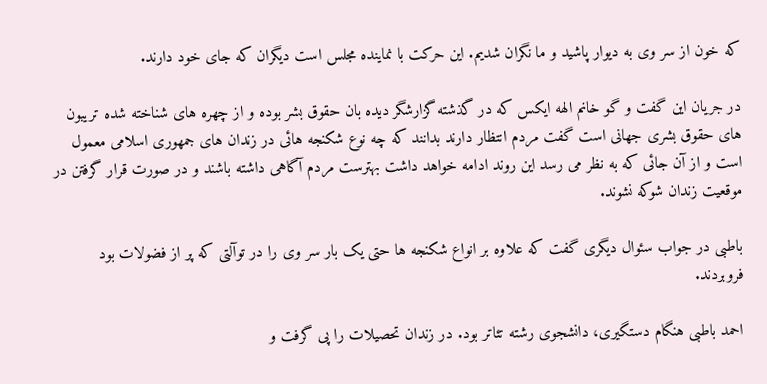که خون از سر وی به دیوار پاشید و ما نگران شدیم. این حرکت با نماینده مجلس است دیگران که جای خود دارند.

در جریان این گفت و گو خانم الهه ایکس که در گذشته گزارشگر دیده بان حقوق بشر بوده و از چهره های شناخته شده تریبون های حقوق بشری جهانی است گفت مردم انتظار دارند بدانند که چه نوع شکنجه هائی در زندان های جمهوری اسلامی معمول است و از آن جائی که به نظر می رسد این روند ادامه خواهد داشت بهترست مردم آگاهی داشته باشند و در صورت قرار گرفتن در موقعیت زندان شوکه نشوند.

باطبی در جواب سئوال دیگری گفت که علاوه بر انواع شکنجه ها حتی یک بار سر وی را در توآلتی که پر از فضولات بود فروبردند.

احمد باطبی هنگام دستگیری، دانشجوی رشته تئاتر بود. در زندان تحصیلات را پی گرفت و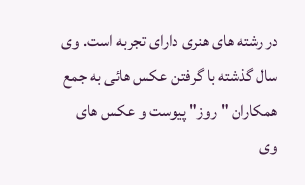در رشته های هنری دارای تجربه است. وی سال گذشته با گرفتن عکس هائی به جمع همکاران "روز" پیوست و عکس های وی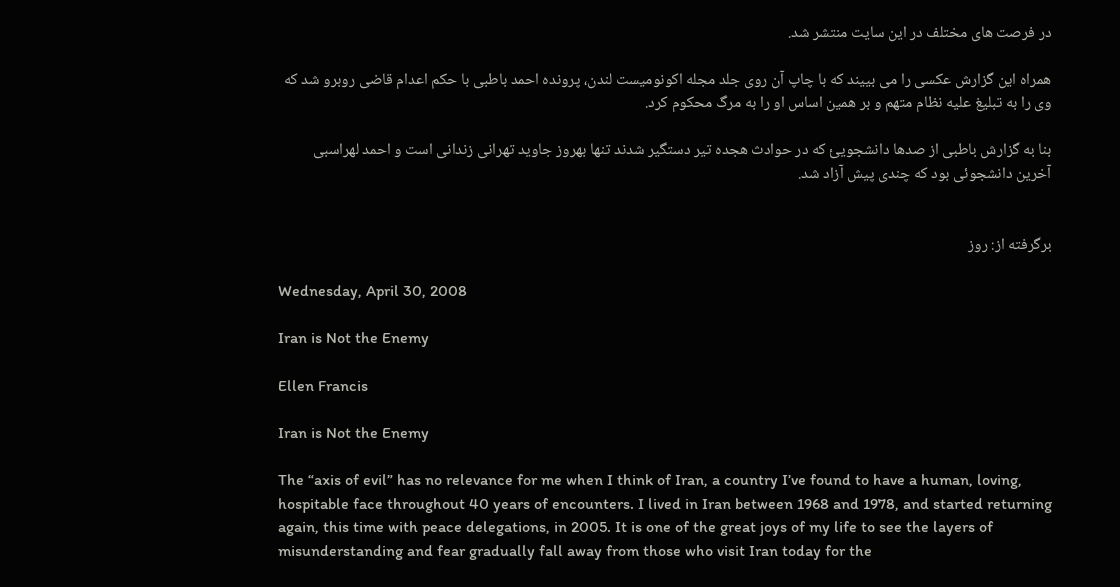در فرصت های مختلف در این سایت منتشر شد.

همراه این گزارش عکسی را می بییند که با چاپ آن روی جلد مجله اکونومیست لندن، پرونده احمد باطبی با حکم اعدام قاضی روبرو شد که وی را به تبلیغ علیه نظام متهم و بر همین اساس او را به مرگ محکوم کرد.

بنا به گزارش باطبی از صدها دانشجویئ که در حوادث هجده تیر دستگیر شدند تنها بهروز جاوید تهرانی زندانی است و احمد لهراسبی آخرین دانشجوئی بود که چندی پیش آزاد شد.


برگرفته از: روز

Wednesday, April 30, 2008

Iran is Not the Enemy

Ellen Francis

Iran is Not the Enemy

The “axis of evil” has no relevance for me when I think of Iran, a country I’ve found to have a human, loving, hospitable face throughout 40 years of encounters. I lived in Iran between 1968 and 1978, and started returning again, this time with peace delegations, in 2005. It is one of the great joys of my life to see the layers of misunderstanding and fear gradually fall away from those who visit Iran today for the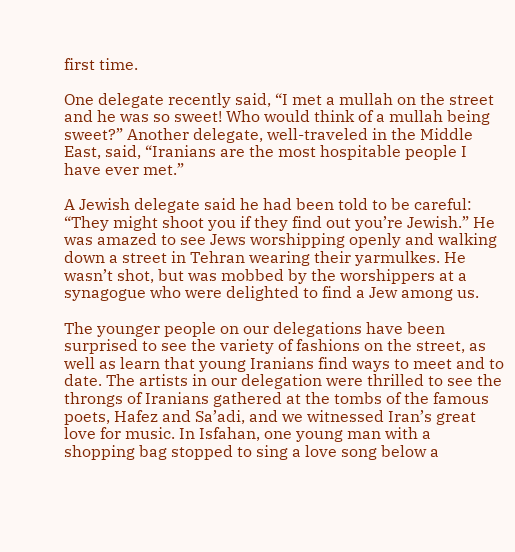first time.

One delegate recently said, “I met a mullah on the street and he was so sweet! Who would think of a mullah being sweet?” Another delegate, well-traveled in the Middle East, said, “Iranians are the most hospitable people I have ever met.”

A Jewish delegate said he had been told to be careful: “They might shoot you if they find out you’re Jewish.” He was amazed to see Jews worshipping openly and walking down a street in Tehran wearing their yarmulkes. He wasn’t shot, but was mobbed by the worshippers at a synagogue who were delighted to find a Jew among us.

The younger people on our delegations have been surprised to see the variety of fashions on the street, as well as learn that young Iranians find ways to meet and to date. The artists in our delegation were thrilled to see the throngs of Iranians gathered at the tombs of the famous poets, Hafez and Sa’adi, and we witnessed Iran’s great love for music. In Isfahan, one young man with a shopping bag stopped to sing a love song below a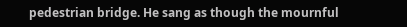pedestrian bridge. He sang as though the mournful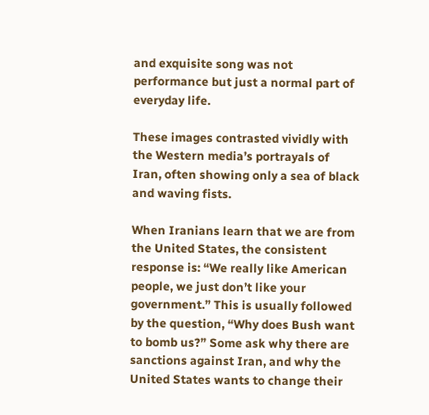and exquisite song was not performance but just a normal part of everyday life.

These images contrasted vividly with the Western media’s portrayals of Iran, often showing only a sea of black and waving fists.

When Iranians learn that we are from the United States, the consistent response is: “We really like American people, we just don’t like your government.” This is usually followed by the question, “Why does Bush want to bomb us?” Some ask why there are sanctions against Iran, and why the United States wants to change their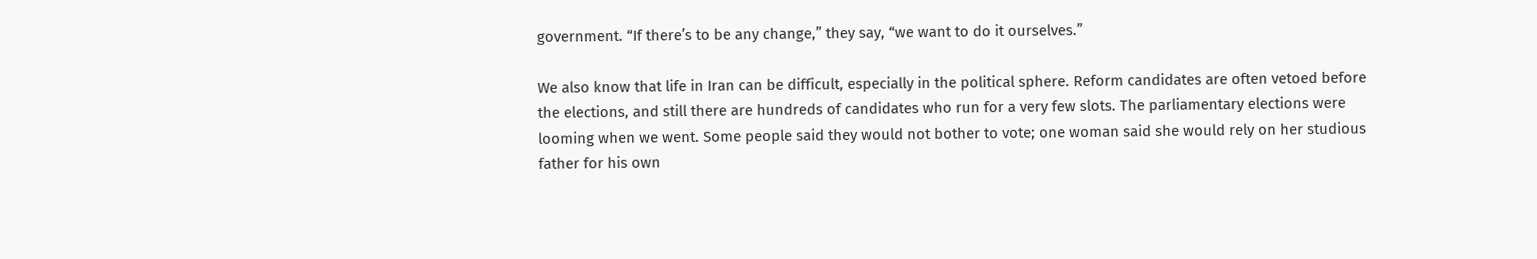government. “If there’s to be any change,” they say, “we want to do it ourselves.”

We also know that life in Iran can be difficult, especially in the political sphere. Reform candidates are often vetoed before the elections, and still there are hundreds of candidates who run for a very few slots. The parliamentary elections were looming when we went. Some people said they would not bother to vote; one woman said she would rely on her studious father for his own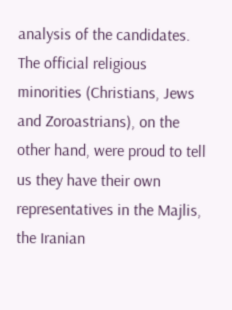analysis of the candidates. The official religious minorities (Christians, Jews and Zoroastrians), on the other hand, were proud to tell us they have their own representatives in the Majlis, the Iranian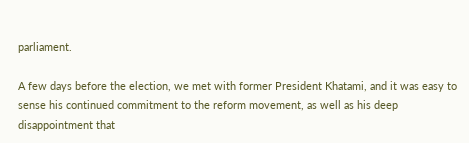parliament.

A few days before the election, we met with former President Khatami, and it was easy to sense his continued commitment to the reform movement, as well as his deep disappointment that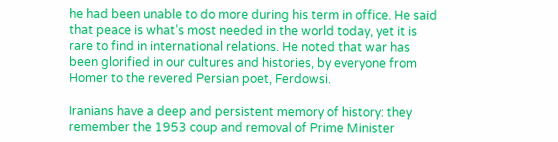he had been unable to do more during his term in office. He said that peace is what’s most needed in the world today, yet it is rare to find in international relations. He noted that war has been glorified in our cultures and histories, by everyone from Homer to the revered Persian poet, Ferdowsi.

Iranians have a deep and persistent memory of history: they remember the 1953 coup and removal of Prime Minister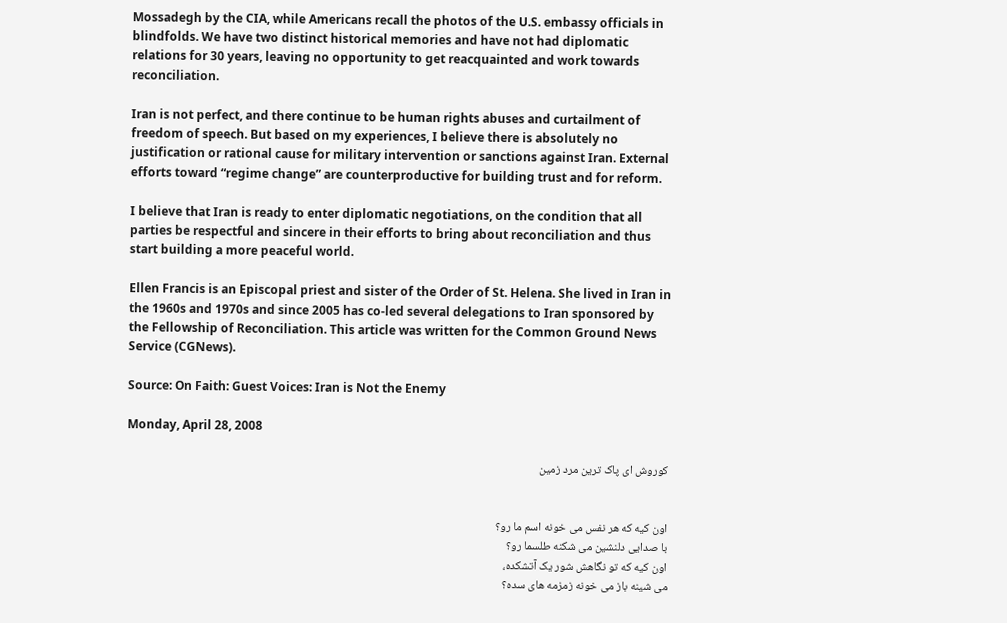Mossadegh by the CIA, while Americans recall the photos of the U.S. embassy officials in blindfolds. We have two distinct historical memories and have not had diplomatic relations for 30 years, leaving no opportunity to get reacquainted and work towards reconciliation.

Iran is not perfect, and there continue to be human rights abuses and curtailment of freedom of speech. But based on my experiences, I believe there is absolutely no justification or rational cause for military intervention or sanctions against Iran. External efforts toward “regime change” are counterproductive for building trust and for reform.

I believe that Iran is ready to enter diplomatic negotiations, on the condition that all parties be respectful and sincere in their efforts to bring about reconciliation and thus start building a more peaceful world.

Ellen Francis is an Episcopal priest and sister of the Order of St. Helena. She lived in Iran in the 1960s and 1970s and since 2005 has co-led several delegations to Iran sponsored by the Fellowship of Reconciliation. This article was written for the Common Ground News Service (CGNews).

Source: On Faith: Guest Voices: Iran is Not the Enemy

Monday, April 28, 2008

کوروش ای پاک ترین مرد زمین


اون کیه که هر نفس می خونه اسم ما رو؟
با صدایی دلنشین می شکنه طلسما رو؟
اون کیه که تو نگاهش شور یک آتشکده،
می شینه باز می خونه زمزمه های سده؟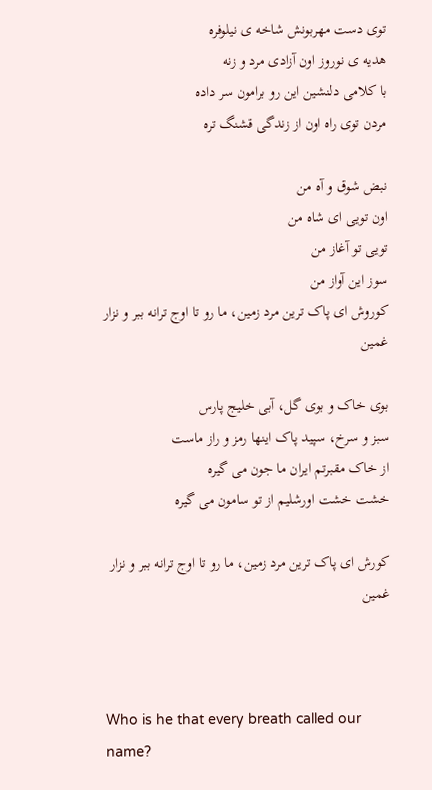توی دست مهربونش شاخه ی نیلوفره
هدیه ی نوروز اون آزادی مرد و زنه
با کلامی دلنشین این رو برامون سر داده
مردن توی راه اون از زندگی قشنگ تره

نبض شوق و آه من
اون تویی ای شاه من
تویی تو آغاز من
سوز این آواز من
کوروش ای پاک ترین مرد زمین، ما رو تا اوج ترانه ببر و نزار غمین

بوی خاک و بوی گل، آبی خلیج پارس
سبز و سرخ، سپید پاک اینها رمز و راز ماست
از خاک مقبرتم ایران ما جون می گیره
خشت خشت اورشلیم از تو سامون می گیره

کورش ای پاک ترین مرد زمین، ما رو تا اوج ترانه ببر و نزار غمین



Who is he that every breath called our name?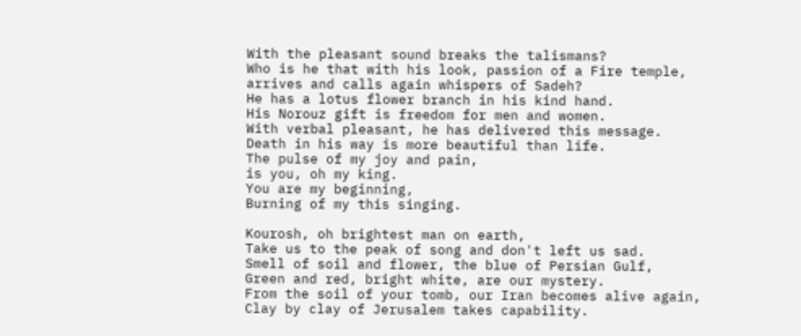With the pleasant sound breaks the talismans?
Who is he that with his look, passion of a Fire temple,
arrives and calls again whispers of Sadeh?
He has a lotus flower branch in his kind hand.
His Norouz gift is freedom for men and women.
With verbal pleasant, he has delivered this message.
Death in his way is more beautiful than life.
The pulse of my joy and pain,
is you, oh my king.
You are my beginning,
Burning of my this singing.

Kourosh, oh brightest man on earth,
Take us to the peak of song and don't left us sad.
Smell of soil and flower, the blue of Persian Gulf,
Green and red, bright white, are our mystery.
From the soil of your tomb, our Iran becomes alive again,
Clay by clay of Jerusalem takes capability.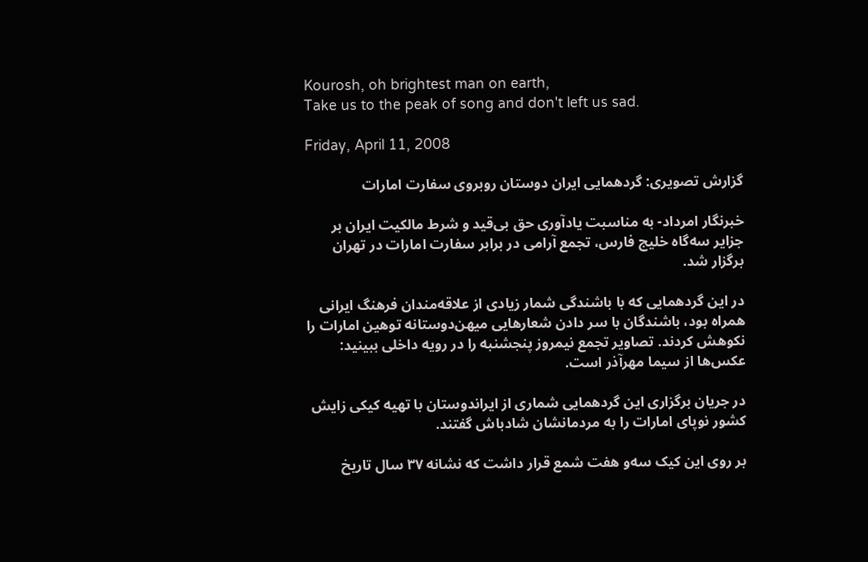Kourosh, oh brightest man on earth,
Take us to the peak of song and don't left us sad.

Friday, April 11, 2008

گزارش تصویری: گردهمایی ایران دوستان روبروی سفارت امارات

خبرنگار امرداد- به مناسبت یادآوری حق بی‌قید و شرط مالکیت ایران بر جزایر سه‌گاه خلیج فارس، تجمع آرامی در برابر سفارت امارات در تهران برگزار شد.

در این گردهمایی که با باشندگی شمار زیادی از علاقه‌مندان فرهنگ ایرانی همراه بود، باشندگان با سر دادن شعارهایی میهن‌دوستانه توهین امارات را نکوهش کردند. تصاویر تجمع نیمروز پنجشنبه را در رویه داخلی ببینید: عکس‌ها از سیما مهرآذر است.

در جریان برگزاری این گردهمایی شماری از ایراندوستان با تهیه کیکی زایش کشور نوپای امارات را به مردمانشان شادباش گفتند.

بر روی این کیک سه‌و هفت شمع قرار داشت که نشانه ۳۷ سال تاریخ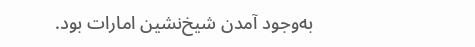به‌وجود آمدن شیخ‌نشین امارات بود.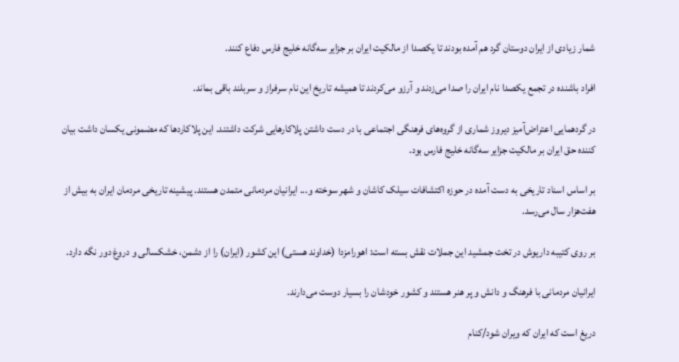شمار زیادی از ایران دوستان گرد هم آمده بودند تا یکصدا از مالکیت ایران بر جزایر سه‌گانه خلیج فارس دفاع کنند.

افراد باشنده در تجمع یکصدا نام ایران را صدا می‌زدند و آرزو می‌کردند تا همیشه تاریخ این نام سرفراز و سربلند باقی بماند.

در گردهمایی اعتراض‌آمیز دیروز شماری از گروه‌های فرهنگی اجتماعی با در دست داشتن پلاکارهایی شرکت داشتند. این پلاکاردها که مضمونی یکسان داشت بیان کننده حق ایران بر مالکیت جزایر سه‌گانه خلیج فارس بود.

بر اساس اسناد تاریخی به دست آمده در حوزه اکتشافات سیلک کاشان و شهر سوخته و... ایرانیان مردمانی متمدن هستند. پیشینه تاریخی مردمان ایران به بیش از هفت‌هزار سال می‌رسد.

بر روی کتیبه داریوش در تخت جمشید این جملات نقش بسته است: اهورامزدا (خداوند هستی) این کشور (ایران) را از دشمن، خشکسالی و دروغ دور نگه دارد.

ایرانیان مردمانی با فرهنگ و دانش و پر هنر هستند و کشور خودشان را بسیار دوست می‌دارند.

دریغ است که ایران که ویران شود/کنام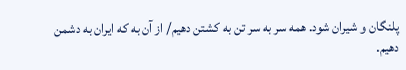پلنگان و شیران شود. همه سر به سر تن به کشتن دهیم/ از آن به که ایران به دشمن دهیم.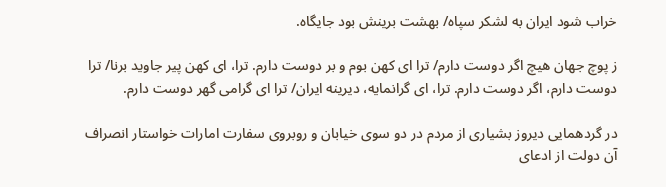خراب شود ایران به لشکر سپاه/ بهشت برینش بود جایگاه.

ز پوچ جهان هیچ اگر دوست دارم/ ترا ای کهن بوم و بر دوست دارم. ترا، ای کهن پیر جاوید برنا/ ترا دوست دارم، اگر دوست دارم. ترا، ای گرانمایه، دیرینه ایران/ ترا ای گرامی گهر دوست دارم.

در گردهمایی دیروز بشیاری از مردم در دو سوی خیابان و روبروی سفارت امارات خواستار انصراف آن دولت از ادعای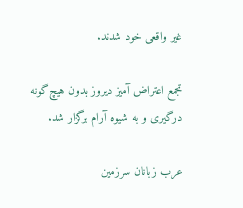غیر واقعی خود شدند.

تجمع اعتراض آمیز دیروز بدون هیچ‌گونه درگیری و به شیوه آرام برگزار شد.

عرب زبانان سرزمین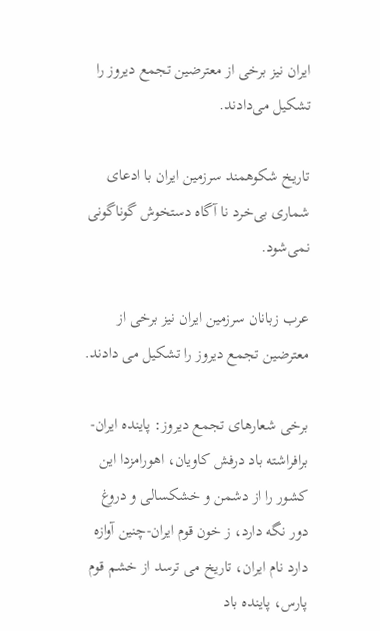ایران نیز برخی از معترضین تجمع دیروز را تشکیل می‌دادند.

تاریخ شکوهمند سرزمین ایران با ادعای شماری بی‌خرد نا آگاه دستخوش گوناگونی نمی‌شود.

عرب زبانان سرزمین ایران نیز برخی از معترضین تجمع دیروز را تشکیل می دادند.

برخی شعارهای تجمع دیروز: پاینده ایران-برافراشته باد درفش کاویان، اهورامزدا این کشور را از دشمن و خشکسالی و دروغ دور نگه دارد، ز خون قوم ایران-چنین آوازه دارد نام ایران، تاریخ می ترسد از خشم قوم پارس، پاینده باد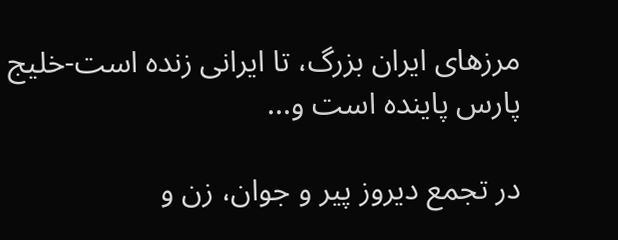مرزهای ایران بزرگ، تا ایرانی زنده است-خلیج پارس پاینده است و...

در تجمع دیروز پیر و جوان، زن و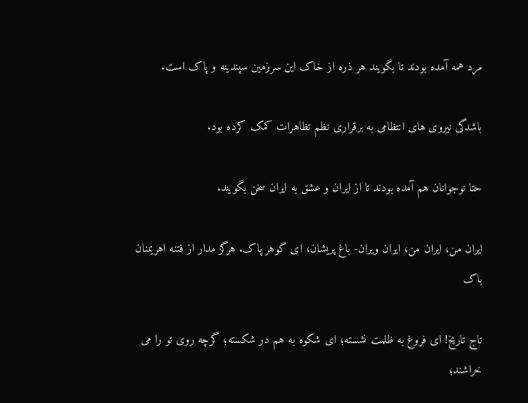مرد همه آمده بودند تا بگویند هر ذره از خاک این سرزمین سپندینه و پاک است.

باشدگی نیروی های انتظامی به برقراری نظم تظاهرات کمک کرده بود.

حتا نوجوانان هم آمده بودند تا از ایران و عشق به ایران سخن بگویند.

ایران من، ایران من، ایران ویران- باغ پریشان، ای گوهر پاک. هرگز مدار از فتنه اهریمنان باک

تاج تاریخ! ای فروغ به ظلمت نشسته؛ ای شکوه به هم در شکسته؛ گرچه روی تو را می خراشند؛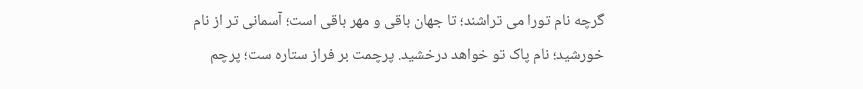گرچه نام تورا می تراشند؛ تا جهان باقی و مهر باقی است؛ آسمانی تر از نام خورشید؛ نام پاک تو خواهد درخشید. پرچمت بر فراز ستاره ست؛ پرچم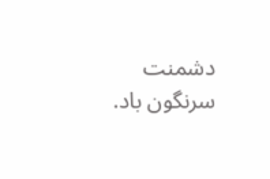دشمنت سرنگون باد.